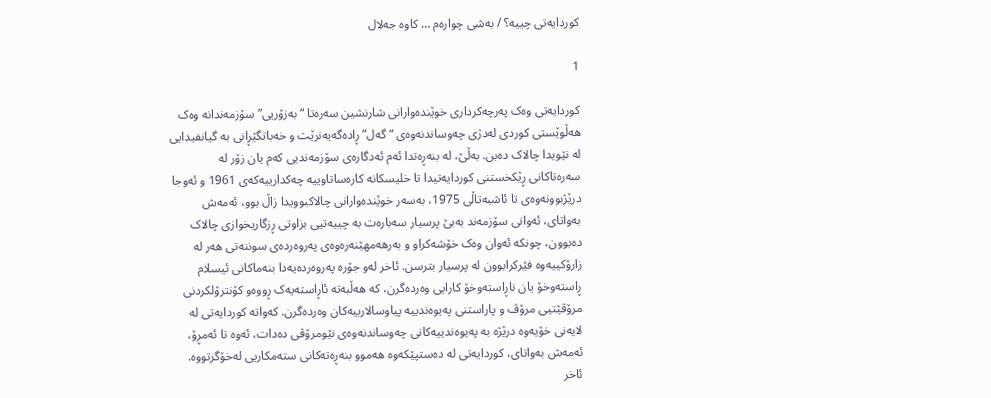کوردایەتی چییە؟ / بەشی چوارەم … کاوە جەلال

1

کوردایەتی وەک پەرچەکرداری خوێندەوارانی شارنشین سەرەتا “بەزۆریی” سۆزمەندانە وەک هەڵوێستی کوردی لەدژی چەوساندنەوەی “گەل” ڕادەگەیەنرێت و خەباتگێڕانی بە گیانفیدایی لە نێویدا چالاک دەبن. بەڵێ، لە بنەڕەتدا ئەم ئەدگارەی سۆزمەندیی کەم یان زۆر لە سەرەتاکانی ڕێکخستنی کوردایەتیدا تا خلیسکانە کارەساتاوییە چەکدارییەکەی 1961 و ئەوجا درێژبوونەوەی تا ئاشبەتاڵی 1975، بەسەر خوێندەوارانی چالاکبوویدا زاڵ بوو، ئەمەش بەواتای، ئەوانی سۆزمەند بەبێ پرسیار سەبارەت بە چییەتیی بزاوتی ڕزگاریخوازی چالاک دەبوون، چونکە ئەوان وەک خۆشەکراو و بەرهەمهێنەرەوەی پەروەردەی سوننەتی هەر لە زارۆکییەوە فێرکرابوون لە پرسیار بترسن. ئاخر لەو جۆرە پەروەردەیەدا بنەماکانی ئیسلام ڕاستەوخۆ یان ناڕاستەوخۆ کارایی وەردەگرن، کە هەڵبەتە ئاڕاستەیەک ڕووەو کۆنترۆلکردنی مرۆڤێتیی مرۆڤ و پاراستنی پەیوەندییە پیاوسالارییەکان وەردەگرن. کەواتە کوردایەتی لە لایەنی خۆیەوە درێژە بە پەیوەندییەکانی چەوساندنەوەی نێومرۆڤی دەدات، ئەوە تا ئەمڕۆ، ئەمەش بەواتای، کوردایەتی لە دەستپێکەوە هەموو بنەڕەتەکانی ستەمکاریی لەخۆگرتووە. ئاخر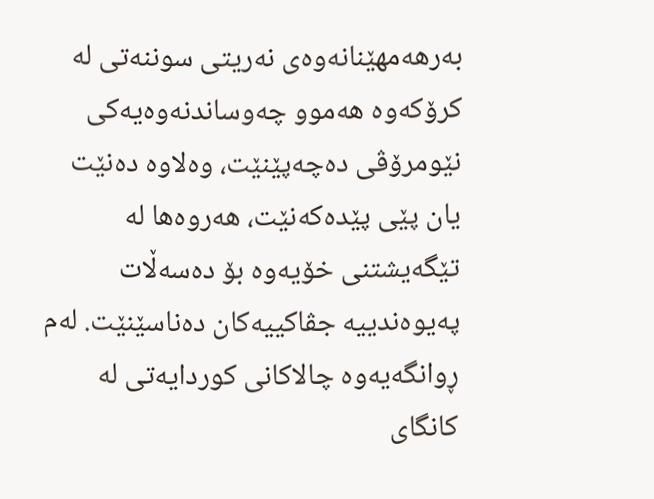بەرهەمهێنانەوەی نەریتی سوننەتی لە کرۆکەوە هەموو چەوساندنەوەیەکی نێومرۆڤی دەچەپێنێت، وەلاوە دەنێت یان پێی پێدەکەنێت، هەروەها لە تێگەیشتنی خۆیەوە بۆ دەسەڵات پەیوەندییە جڤاکییەکان دەناسێنێت. لەم ڕوانگەیەوە چالاکانی کوردایەتی لە کانگای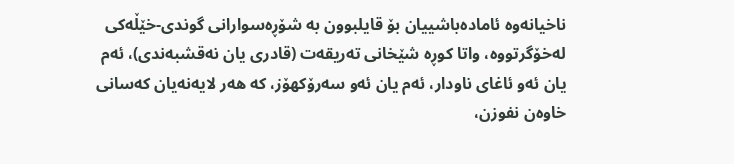ناخیانەوە ئامادەباشییان بۆ قایلبوون بە شۆڕەسوارانی گوندی-خێڵەکی لەخۆگرتووە، واتا کوڕە شێخانی تەریقەت (قادری یان نەقشبەندی)، ئەم یان ئەو ئاغای ناودار، ئەم یان ئەو سەرۆکهۆز، کە هەر لایەنەیان کەسانی خاوەن نفوزن،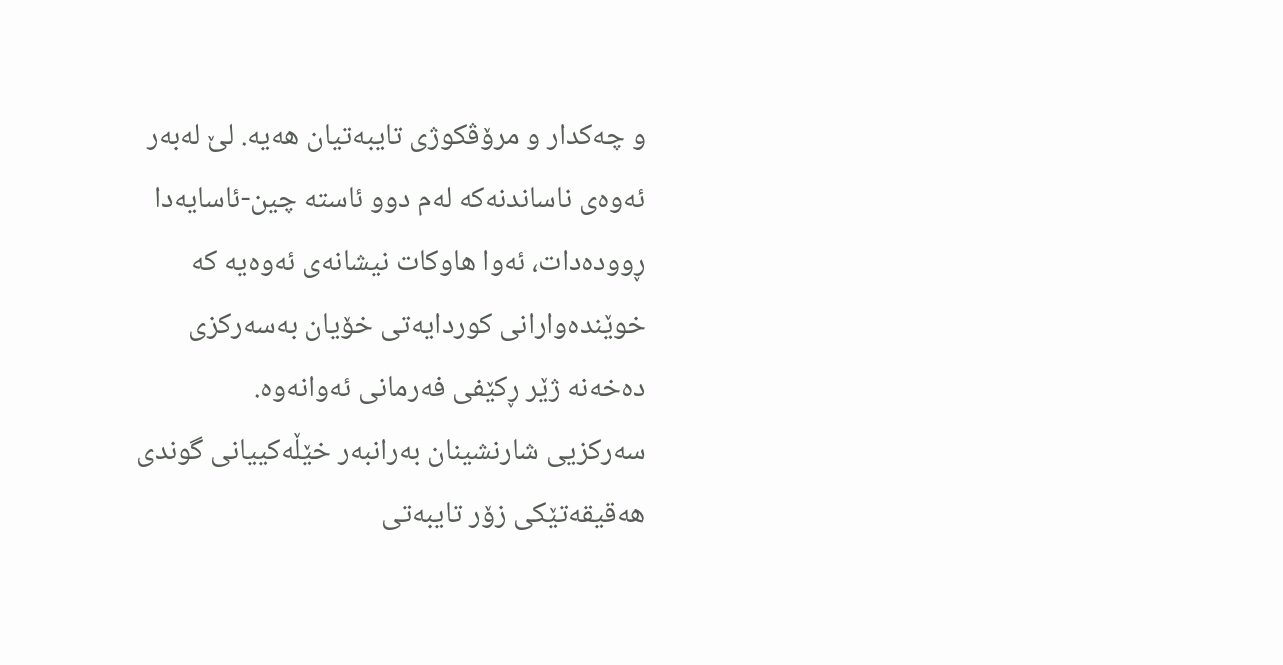و چەکدار و مرۆڤکوژی تایبەتیان هەیە. لێ لەبەر ئەوەی ناساندنەکە لەم دوو ئاستە چین-ئاسایەدا ڕوودەدات، ئەوا هاوکات نیشانەی ئەوەیە کە خوێندەوارانی کوردایەتی خۆیان بەسەرکزی دەخەنە ژێر ڕکێفی فەرمانی ئەوانەوە.
سەرکزیی شارنشینان بەرانبەر خێڵەکییانی گوندی هەقیقەتێکی زۆر تایبەتی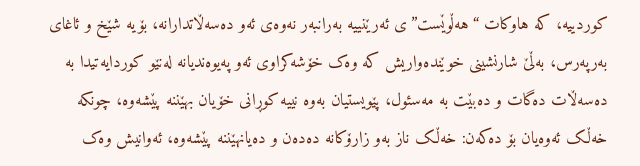کوردییە، کە هاوکات “هەڵوێست”ی ئەرێنییە بەرانبەر نەوەی ئەو دەسەڵاتدارانە، بۆیە شێخ و ئاغای بەرپەرس، بەڵێ شارنشینی خوێندەواریش کە وەک خۆشەکراوی ئەو پەیوەندیانە لەنێو کوردایەتیدا بە دەسەڵات دەگات و دەبێت بە مەسئول، پێویستیان بەوە نییە کوڕانی خۆیان بهێننە پێشەوە، چونکە خەڵک ئەوەیان بۆ دەکەن: خەڵک ناز بەو زارۆکانە دەدەن و دەیانهێننە پێشەوە، ئەوانیش وەک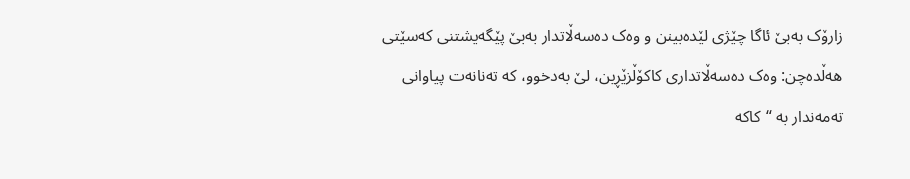زارۆک بەبێ ئاگا چێژی لێدەبینن و وەک دەسەڵاتدار بەبێ پێگەیشتنی کەسێتی هەڵدەچن: وەک دەسەڵاتداری کاکۆڵزێڕین، لێ بەدخوو، کە تەنانەت پیاوانی تەمەندار بە “کاکە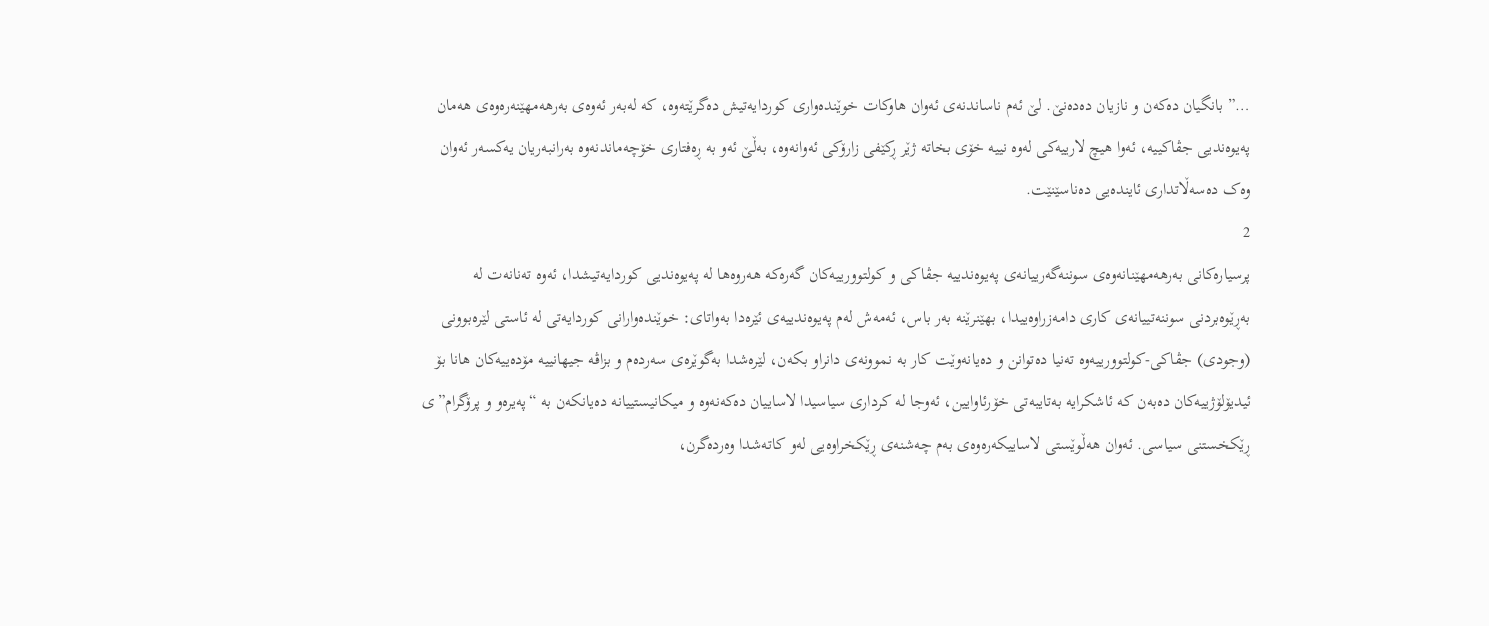…” بانگیان دەکەن و نازیان دەدەنێ. لێ ئەم ناساندنەی ئەوان هاوکات خوێندەواری کوردایەتیش دەگرێتەوە، کە لەبەر ئەوەی بەرهەمهێنەرەوەی هەمان پەیوەندیی جڤاکییە، ئەوا هیچ لارییەکی لەوە نییە خۆی بخاتە ژێر ڕکێفی زارۆکی ئەوانەوە، بەڵێ ئەو بە ڕەفتاری خۆچەماندنەوە بەرانبەریان یەکسەر ئەوان وەک دەسەڵاتداری ئایندەیی دەناسێنێت.
2
پرسیارەکانی بەرهەمهێنانەوەی سوننەگەرییانەی پەیوەندییە جڤاکی و کولتوورییەکان گەرەکە هەروەها لە پەیوەندیی کوردایەتیشدا، ئەوە تەنانەت لە بەڕێوەبردنی سوننەتییانەی کاری دامەزراوەییدا، بهێنرێنە بەر باس، ئەمەش لەم پەیوەندییەی ئێرەدا بەواتای: خوێندەوارانی کوردایەتی لە ئاستی لێرەبوونی (وجودی) جڤاکی-کولتوورییەوە تەنیا دەتوانن و دەیانەوێت کار بە نموونەی دانراو بکەن، لێرەشدا بەگوێرەی سەردەم و بزاڤە جیهانییە مۆدەییەکان هانا بۆ ئیدیۆلۆژییەکان دەبەن کە ئاشکرایە بەتایبەتی خۆرئاوایین، ئەوجا لە کرداری سیاسیدا لاساییان دەکەنەوە و میکانیستییانە دەیانکەن بە “پەیرەو و پرۆگرام”ی ڕێکخستنی سیاسی. ئەوان هەڵوێستی لاساییکەرەوەی بەم چەشنەی ڕێکخراوەیی لەو کاتەشدا وەردەگرن،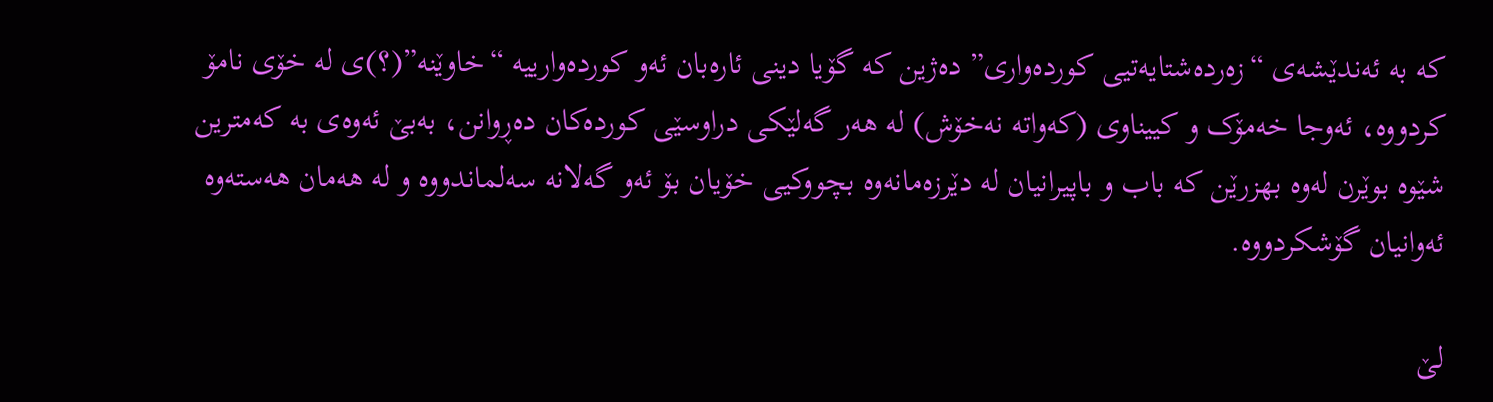کە بە ئەندێشەی “زەردەشتایەتیی کوردەواری” دەژین کە گۆیا دینی ئارەبان ئەو کوردەوارییە “خاوێنە”(؟)ی لە خۆی نامۆ کردووە، ئەوجا خەمۆک و کییناوی (کەواتە نەخۆش) لە هەر گەلێکی دراوسێی کوردەکان دەڕوانن، بەبێ ئەوەی بە کەمترین شێوە بوێرن لەوە بهزرێن کە باب و باپیرانیان لە دێرزەمانەوە بچووکیی خۆیان بۆ ئەو گەلانە سەلماندووە و لە هەمان هەستەوە ئەوانیان گۆشکردووە.

لێ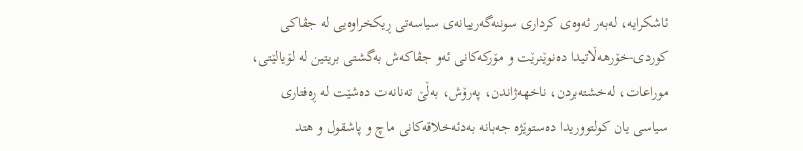ئاشکرایە، لەبەر ئەوەی کرداری سوننەگەرییانەی سیاسەتی ڕیکخراوەیی لە جڤاکی کوردی-خۆرهەڵاتیدا دەنوێنرێت و مۆرکەکانی ئەو جڤاکەش بەگشتی بریتین لە لۆیالێتی، موراعات، لەخشتەبردن، ناخهەژاندن، پەرۆش، بەڵێ تەنانەت دەشێت لە ڕەفتاری سیاسی یان کولتووریدا دەستوێژە جەبانە بەدئەخلاقەکانی ماچ و پاشقول و هتد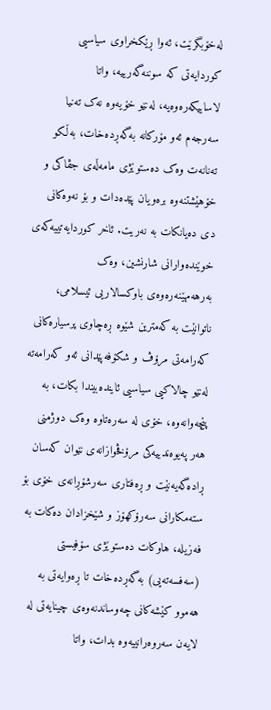لەخۆبگرێت، ئەوا ڕێکخراوی سیاسیی کوردایەتی کە سوننەگەرییە، واتا لاساییکەرەوەیە، لەنێو خۆیەوە نەک تەنیا سەرجەم ئەو مۆرکانە بەگەڕدەخات، بەڵکو تەنانەت وەک دەستوێژی مامەڵەی جڤاکی و خۆهێشتنەوە برەویان پێدەدات و بۆ نەوەکانی دی دەیانکات بە نەریت. ئاخر کوردایەتییەکەی خوێندەوارانی شارنشین، وەک بەرهەمهێنەرەوەی باوکسالاریی ئیسلامی، ناتوانێت بە کەمترین شێوە ڕەچاوی پرسیارەکانی کەرامەتی مرۆڤ و شکۆفەپێدانی ئەو کەرامەتە لەنێو چالاکیی سیاسیی ئایندەبیندا بکات، بە پێچەوانەوە، خۆی لە سەرەتاوە وەک دوژمنی هەر پەیوەندییەکی مرۆڤخوازانەی نێوان کەسان ڕادەگەیەنێت و ڕەفتاری سەرشۆڕانەی خۆی بۆ ستەمکارانی سەرۆکهۆز و شێخزادان دەکات بە فەزیلە، هاوکات دەستوێژی سۆفیستی (سەفسەتەیی) بەگەڕدەخات تا ڕەوایەتی بە هەموو کێشەکانی چەوساندنەوەی چینایەتی لە لایەن سەروەرانییەوە بدات، واتا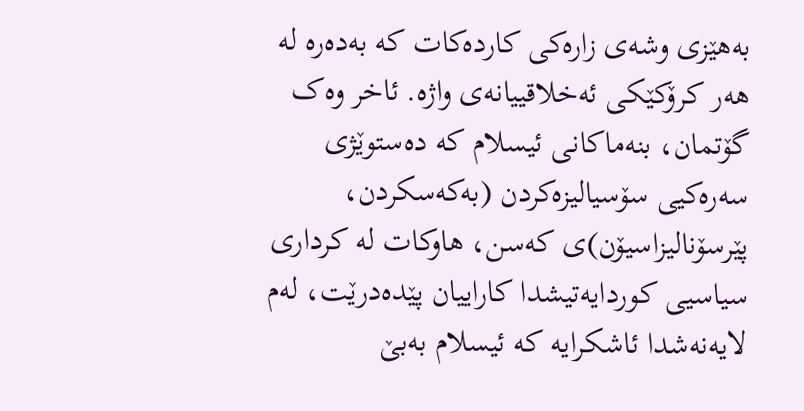بەهێزی وشەی زارەکی کاردەکات کە بەدەرە لە هەر کرۆکێکی ئەخلاقییانەی واژە. ئاخر وەک گۆتمان، بنەماکانی ئیسلام کە دەستوێژی سەرەکیی سۆسیالیزەکردن (بەکەسکردن، پێرسۆنالیزاسیۆن)ی کەسن، هاوکات لە کرداری سیاسیی کوردایەتیشدا کاراییان پێدەدرێت، لەم لایەنەشدا ئاشکرایە کە ئیسلام بەبێ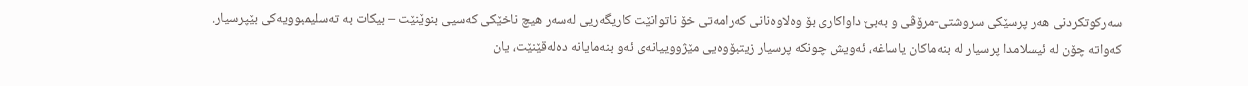سەرکوتکردنی هەر پرسێکی سروشتی-مرۆڤی و بەبێ داواکاری بۆ وەلاوەنانی کەرامەتی خۆ ناتوانێت کاریگەریی لەسەر هیچ ناخێکی کەسیی بنوێنێت – بیکات بە تەسلیمبوویەکی بێپرسیار.
کەواتە چۆن لە ئیسلامدا پرسیار لە بنەماکان یاساغە، ئەویش چونکە پرسیار زیتبۆوەیی مێژووییانەی ئەو بنەمایانە دەلەقێنێت، یان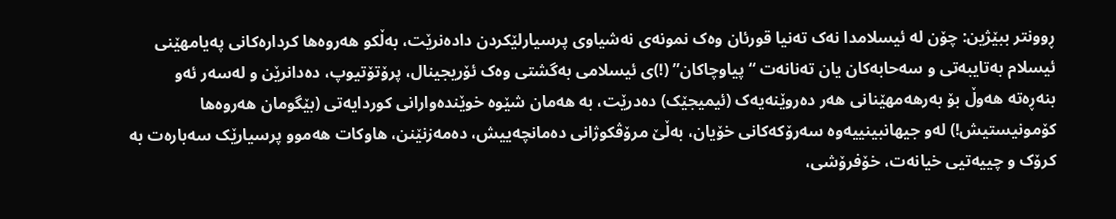ڕوونتر ببێژین: چۆن لە ئیسلامدا نەک تەنیا قورئان وەک نمونەی نەشیاوی پرسیارلێکردن دادەنرێت، بەڵکو هەروەها کردارەکانی پەیامهێنی ئیسلام بەتایبەتی و سەحابەکان یان تەنانەت “پیاوچاکان” (!)ی ئیسلامی بەگشتی وەک ئۆریجینال، پرۆتۆتیوپ، دەدانرێن و لەسەر ئەو بنەڕەتە هەوڵ بۆ بەرهەمهێنانی هەر دەروێنەیەک (ئیمیجێک) دەدرێت، بە هەمان شێوە خوێندەوارانی کوردایەتی (بێگومان هەروەها کۆمونیستیش!) لەو جیهانبینییەوە سەرۆکەکانی خۆیان، بەڵێ مرۆڤکوژانی دەمانچەییش، دەمەزنێنن، هاوکات هەموو پرسیارێک سەبارەت بە کرۆک و چییەتیی خیانەت، خۆفرۆشی،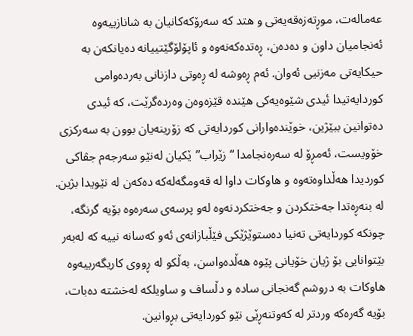عەمالەت، موڕتەزەقەیەتی و هتد کە سەرۆکەکانیان بە شانازییەوە ئەنجامیان داون و دەدەن، ڕەتدەکەنەوە و ئاپۆلۆگێتییانە دەیانکەن بە حیکایەتی مەزنیی ئەوان. ئەم ڕەوشە لە ڕەوتی دازنانی بەردەوامی کوردایەتیدا ئیدی شێوەیەکی هێندە قێزەوەن وەردەگرێت، کە ئیدی دەتوانین ببێژین، خوێندەوارانی کوردایەتی کە زۆرینەیان بوون بە سەرکزی خۆویست، ئەمڕۆ لە سەرەنجامدا “زێراب”ێکیان لەنێو سەرجەم جڤاکی کوردیدا هەڵداوەتەوە و هاوکات داوا لە قەومگەلەکە دەکەن لە نێویدا بژین.
لە بنەڕەتدا جەختکردن و جەختکردنەوە لەو پرسەی سەرەوە بۆیە گرنگە، چونکە کوردایەتی تەنیا دەستوێژێکی فێڵبازانەی ئەو کەسانە نییە کە لەبەر بێتوانایی بۆ ژیان خۆیانی پێوە هەڵدەواسن، بەڵکو لە ڕووی کاریگەرییەوە هاوکات بە دروشم گەنجانی سادە و دڵساف و ساویلکە لەخشتە دەبات، بۆیە گەرەکە وردتر لە کەوتنەڕێی نێو کوردایەتی بڕوانین.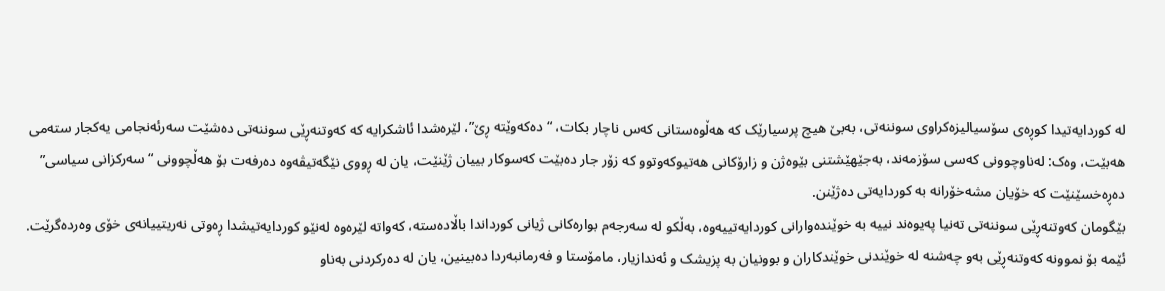لە کوردایەتیدا کوڕەی سۆسیالیزەکراوی سوننەتی، بەبێ هیچ پرسیارێک کە هەڵوەستانی کەس ناچار بکات، “دەکەوێتە ڕێ”، لێرەشدا ئاشکرایە کە کەوتنەڕێی سوننەتی دەشێت سەرئەنجامی یەکجار ستەمی هەبێت، وەک: لەناوچوونی کەسی سۆزمەند، بەجێهێشتنی بێوەژن و زارۆکانی هەتیوکەوتوو کە زۆر جار دەبێت کەسوکار بییان ژێنێت، یان لە ڕووی نێگەتیڤەوە دەرفەت بۆ هەڵچوونی “سەرکزانی سیاسی” دەڕەخسێنێت کە خۆیان مشەخۆرانە بە کوردایەتی دەژێنن.
بێگومان کەوتنەڕێی سوننەتی تەنیا پەیوەند نییە بە خوێندەوارانی کوردایەتییەوە، بەڵکو لە سەرجەم بوارەکانی ژیانی کورداندا باڵادەستە، کەواتە لێرەوە لەنێو کوردایەتیشدا ڕەوتی نەریتییانەی خۆی وەردەگرێت. ئێمە بۆ نموونە کەوتنەڕێی بەو چەشنە لە خوێندنی خوێندکاران و بوونیان بە پزیشک و ئەندازیار، مامۆستا و فەرمانبەردا دەبینین، یان لە دەرکردنی بەناو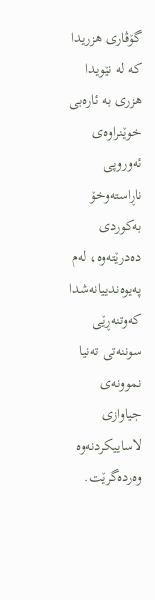گۆڤاری هزریدا کە لە نێویدا هزری بە ئارەبی خوێنراوەی ئەوروپی ناڕاستەوخۆ بەکوردی دەدرێتەوە، لەم پەیوەندییانەشدا کەوتنەڕێی سوننەتی تەنیا نموونەی جیاوازی لاساییکردنەوە وەردەگرێت.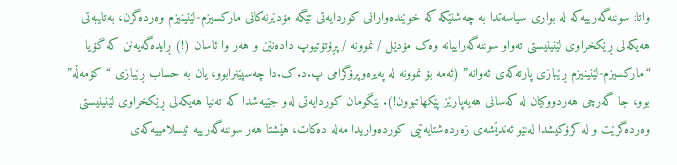واتا: سوننەگەرییەکە لە بواری سیاسەتدا بە چەشنێکە کە خوێندەوارانی کوردایەتی تێگە مۆدێرنەکانی مارکسیزم-لێنینیزم وەردەگرن، بەتایبەتی هەیکەلی ڕێکخراوی لێنینیستی تەواو سوننەگەراییانە وەک مۆدێل / نموونە / پڕۆتۆتیوپ دادەنێن و هەر وا ئاسان (!) ڕایدەگەیەنن کە گۆیا “مارکسیزم-لێنینیزم ڕێبازی پارتەکەی ئەوانە” (ئەمە بۆ نموونە لە پەیرەوپرۆگرامی پ.د.ک.دا چەسپێنرابوو، یان بە حساب ڕێبازی “کۆمەڵە” بوو، جا گەرچی هەردووکیان لە کەسانی هەیەپارێز پێکهاتبوون!). بێگومان کوردایەتی لەو جێیەشدا کە تەنیا هەیکەلی ڕێکخراوی لێنینیستی وەردەگرێت و لە کرۆکیشدا لەنێو ئەندێشەی زەردەشتایەتیی کوردەواریدا مەلە دەکات، هێشتا هەر سوننەگەرییە ئیسلامییەکەی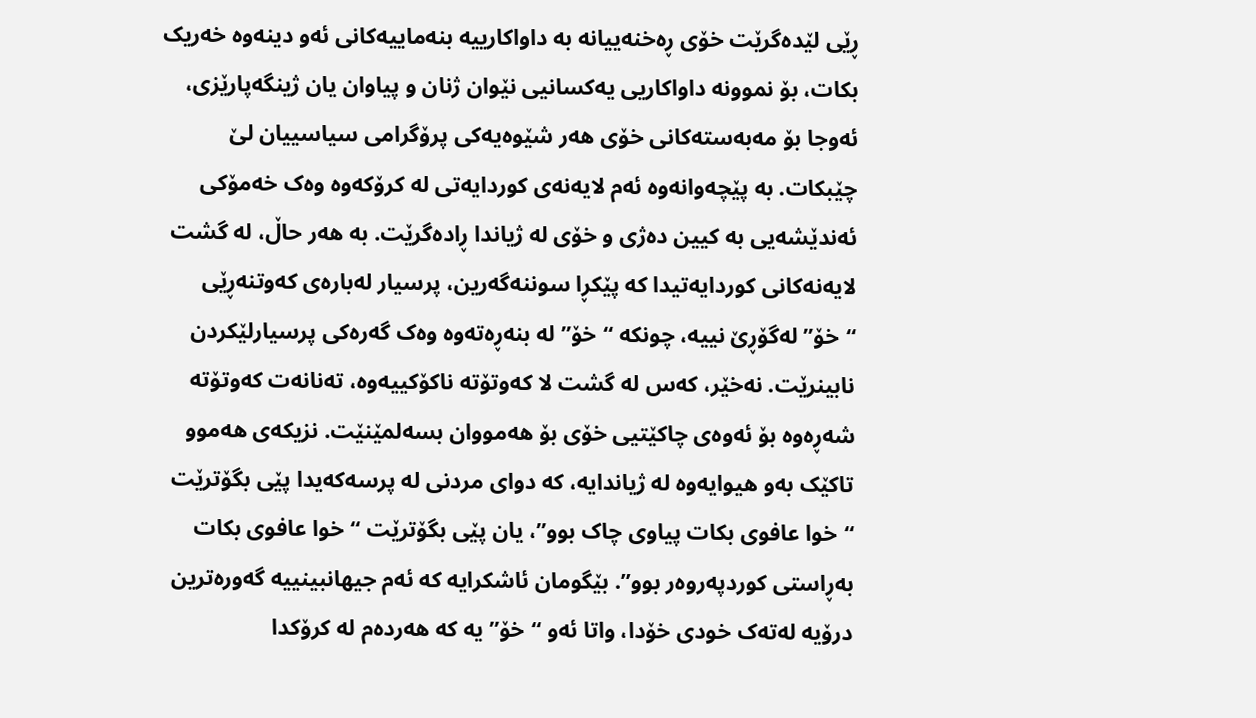ڕێی لێدەگرێت خۆی ڕەخنەییانە بە داواکارییە بنەماییەکانی ئەو دینەوە خەریک بکات، بۆ نموونە داواکاریی یەکسانیی نێوان ژنان و پیاوان یان ژینگەپارێزی، ئەوجا بۆ مەبەستەکانی خۆی هەر شێوەیەکی پرۆگرامی سیاسییان لێ چێبکات. بە پێچەوانەوە ئەم لایەنەی کوردایەتی لە کرۆکەوە وەک خەمۆکی ئەندێشەیی بە کیین دەژی و خۆی لە ژیاندا ڕادەگرێت. بە هەر حاڵ، لە گشت لایەنەکانی کوردایەتیدا کە پێكڕا سوننەگەرین، پرسیار لەبارەی کەوتنەڕێی “خۆ” لەگۆڕێ نییە، چونکە “خۆ” لە بنەڕەتەوە وەک گەرەکی پرسیارلێکردن نابینرێت. نەخێر، کەس لە گشت لا کەوتۆتە ناکۆکییەوە، تەنانەت کەوتۆتە شەڕەوە بۆ ئەوەی چاکێتیی خۆی بۆ هەمووان بسەلمێنێت. نزیکەی هەموو تاکێک بەو هیوایەوە لە ژیاندایە، کە دوای مردنی لە پرسەکەیدا پێی بگۆترێت “خوا عافوی بکات پیاوی چاک بوو”، یان پێی بگۆترێت “خوا عافوی بکات بەڕاستی کوردپەروەر بوو”. بێگومان ئاشکرایە کە ئەم جیهانبینییە گەورەترین درۆیە لەتەک خودی خۆدا، واتا ئەو “خۆ”یە کە هەردەم لە کرۆکدا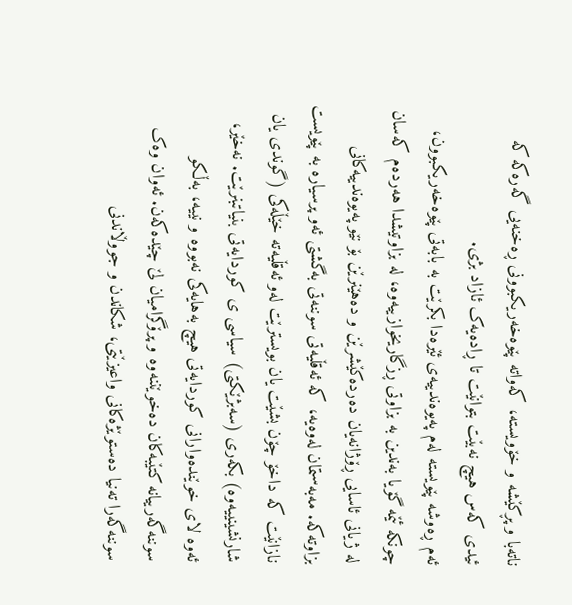ناتەبا و پڕکێشە و خۆویستە، کەواتە پێوەخەریکبوونی ڕەخنەیی گەرەکە کە ئیدی کەس هیچ نەبێت بتوانێت تا ڕادەیەک ئازاد بژی.
ئەم ڕەوشە پێویستە لەم پەیوەندییەی ئێرەدا بکرێت بە بابەتی پێوەخەریکبوون، چونکە ئێمە گۆیا بەندین بە بزاوتی ڕزگاریخوازییەوە، لە بزاوتیشدا هەردەم کەسان لە ژیانی ئاسایی ڕۆژانەیان دەردەکێشرێن و دەهێنرێن بۆ نێو پەیوەندییەکانی بزاوتەکە. مەبەستمان لەوەیە، کە ئەقڵیەتی سوننەتی بەگشتی ئەو پرسیارە بە پێویست نازانێت کە داخۆ چۆن بشێت یان بویسترێت لەو ئەقڵیەتە خێڵەکی (گوندی یان شارنشینییەوە) بکەری (سەبژێکتی) سیاسی ی کوردایەتی بنیاتبنرێت. نەخێر، ئەوە لای خوێندەوارانی کوردایەتی هیچ بەهایەکی نەبووە و نییە، بەڵکو سوننەگەرییانە کتێبەکان دەخوێننەوە و پرۆگرامیان لێ چێدەکەن. ئەوان وەک سوننەگەرا تەنیا دەستوێژەکانی واعیزێتی، شکاندن و جووڵاندنی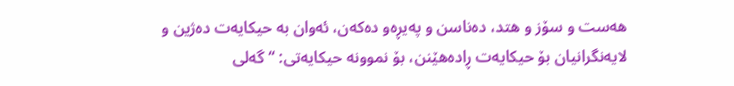هەست و سۆز و هتد، دەناسن و پەیڕەو دەکەن، ئەوان بە حیکایەت دەژین و لایەنگرانیان بۆ حیکایەت ڕادەهێنن، بۆ نموونە حیکایەتی: “گەلی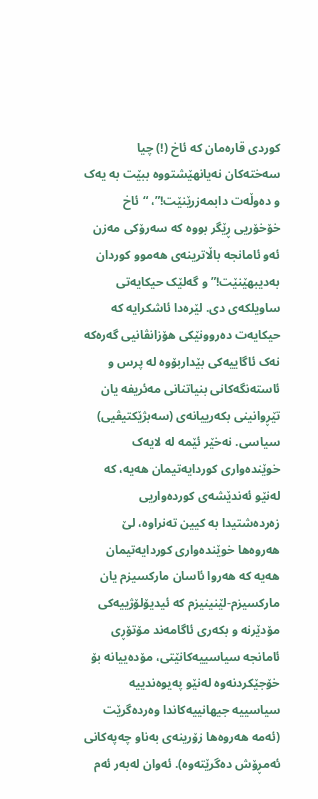کوردی قارەمان کە ئاخ (!) چیا سەختەکان نەیانهێشتووە ببێت بە یەک و دەوڵەت دابمەزرێنێت!”، “ئاخ خۆخۆریی ڕێگر بووە کە سەرۆکی مەزن ئەو ئامانجە باڵاترینەی هەموو کوردان بەدیبهێنێت!” و گەلێک حیکایەتی ساویلکەی دی. لێرەدا ئاشکرایە کە حیکایەت دەروونێکی هۆزانڤانیی گەرەکە نەک ئاگاییەکی بێداربۆوە لە پرس و ئاستەنگەکانی بنیاتنانی مەئریفە یان تێڕوانینی بکەرییانەی (سەبژێکتیڤیی) سیاسی. نەخێر ئێمە لە لایەک خوێندەواری کوردایەتیمان هەیە، کە لەنێو ئەندێشەی کوردەواریی زەردەشتیدا بە کیین تەنراوە، لێ هەروەها خوێندەواری کوردایەتیمان هەیە کە هەروا ئاسان مارکسیزم یان مارکسیزم-لێنینیزم کە ئیدیۆلۆژییەکی مۆدێرنە و بکەری ئاگامەند مۆتۆڕی ئامانجە سیاسییەکانێتی، مۆدەییانە بۆ خۆجێکردنەوە لەنێو پەیوەندییە سیاسییە جیهانییەکاندا وەردەگرێت (ئەمە هەروەها زۆرینەی بەناو چەپەکانی ئەمڕۆش دەگرێتەوە). ئەوان لەبەر ئەم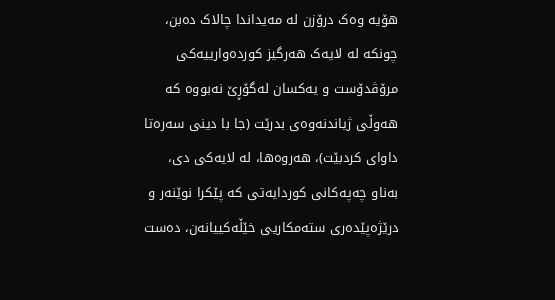هۆیە وەک درۆزن لە مەیداندا چالاک دەبن، چونکە لە لایەک هەرگیز کوردەوارییەکی مرۆڤدۆست و یەکسان لەگۆڕێ نەبووە کە هەوڵی ژیاندنەوەی بدرێت (جا با دینی سەرەتا داوای کردبێت)، هەروەها، لە لایەکی دی، بەناو چەپەکانی کوردایەتی کە پێکرا نوێنەر و درێژەپێدەری ستەمکاریی خێڵەکییانەن، دەست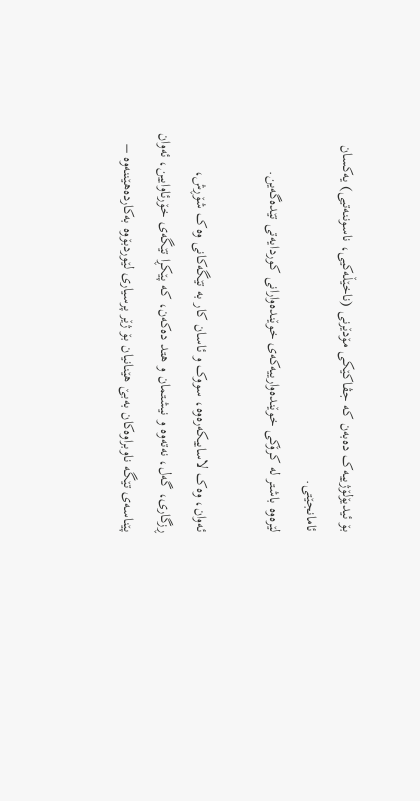بۆ ئیدیۆلۆژییەک دەبەن کە جڤاکێکی مۆدێرنی (ناخێڵەکیی، ناسوننەتیی) یەکسان ئامانجێتی.
لێرەوە باشتر لە کرۆکی خوێندەوارییەکەی خوێندەوارانی کوردایەتی تێدەگەین.

ئەوان، وەک لاساییکەرەوە، سووک و ئاسان کار بە تێگەکانی وەک شۆڕش، ڕزگاری، گەل، نەتەوە و نیشتمان و هتد دەکەن، کە پێکڕا تێگەی خۆرئاوایین، ئەوان پێناسەی تێگە ناوبراوەکان بەبێ هێنانیان بۆ ژێر پرسیاری لێوردبۆوە بەکاردەهێننەوە –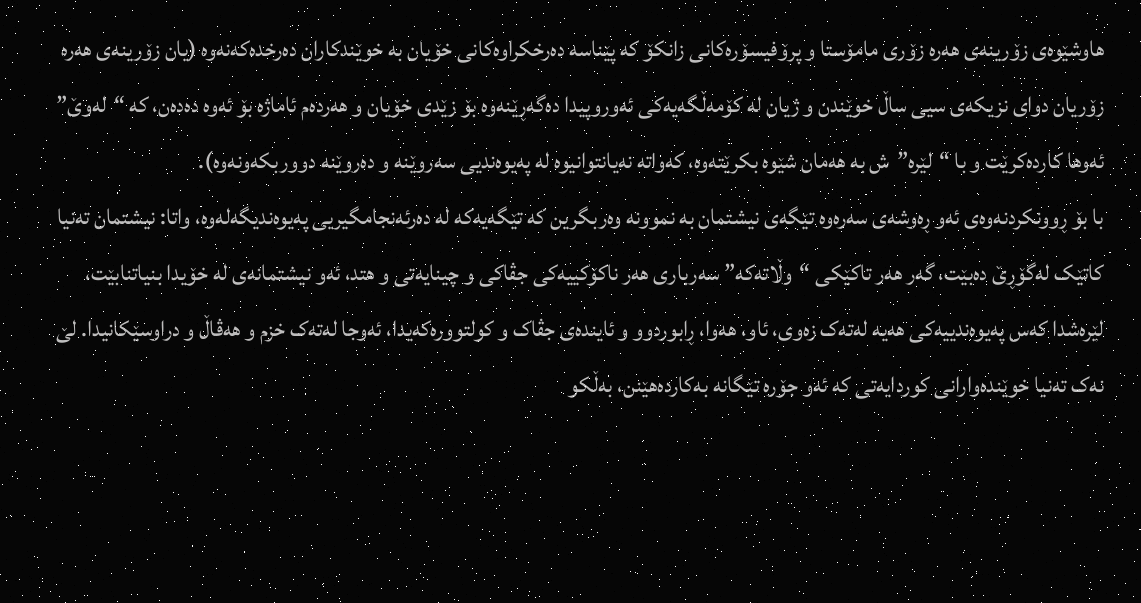هاوشێوەی زۆرینەی هەرە زۆری مامۆستا و پرۆفیسۆرەکانی زانکۆ کە پێناسە دەرخکراوەکانی خۆیان بە خوێندکاران دەرخدەکەنەوە (یان زۆرینەی هەرە زۆریان دوای نزیکەی سیی ساڵ خوێندن و ژیان لە کۆمەڵگەیەکی ئەوروپیدا دەگەڕێنەوە بۆ زێدی خۆیان و هەردەم ئاماژە بۆ ئەوە دەدەن، کە “لەوێ” ئەوها کاردەکرێت و با “لێرە”ش بە هەمان شێوە بکرێتەوە، کەواتە نەیانتوانیوە لە پەیوەندیی سەروێنە و دەروێنە دووربکەونەوە).
با بۆ ڕوونکردنەوەی ئەو ڕەوشەی سەرەوە تێگەی نیشتمان بە نموونە وەربگرین کە تێگەیەکە لە دەرئەنجامگیریی پەیوەندیگەلەوە، واتا: نیشتمان تەنیا کاتێک لەگۆڕێ دەبێت، گەر هەر تاکێکی “وڵاتەکە” سەرباری هەر ناکۆکییەکی جڤاکی و چینایەتی و هتد، ئەو نیشتمانەی لە خۆیدا بنیاتنابێت، لێرەشدا کەس پەیوەندییەکی هەیە لەتەک زەوی، ئاو، هەوا، ڕابوردوو و ئایندەی جڤاک و کولتوورەکەیدا، ئەوجا لەتەک خزم و هەڤاڵ و دراوسێکانیدا. لێ نەک تەنیا خوێندەوارانی کوردایەتی کە ئەو جۆرە تێگانە بەکاردەهێنن، بەڵکو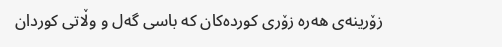زۆرینەی هەرە زۆری کوردەکان کە باسی گەل و وڵاتی کوردان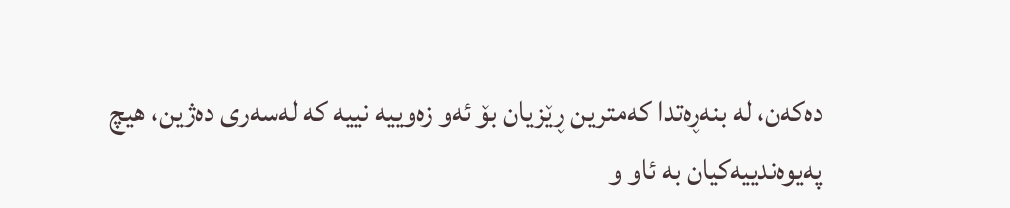دەکەن، لە بنەڕەتدا کەمترین ڕێزیان بۆ ئەو زەوییە نییە کە لەسەری دەژین، هیچ پەیوەندییەکیان بە ئاو و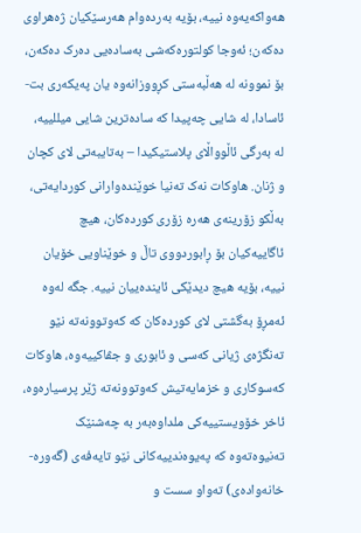هەواکەیەوە نییە، بۆیە بەردەوام هەرسێکیان ژەهراوی دەکەن؛ ئەوجا کولتورەکەشی بەسادەیی دەرک دەکەن، بۆ نموونە لە هەڵبەستی کڕووزانەوە یان پەیکەری بت-ئاسادا، لە شایی چەپیدا کە سادەترین شایی میللییە، لە بەرگی ئاڵوواڵای پلاستیکیدا – بەتایبەتی لای کچان و ژنان. هاوکات نەک تەنیا خوێندەوارانی کوردایەتی، بەڵکو زۆرینەی هەرە زۆری کوردەکان، هیچ ئاگاییەکیان بۆ ڕابوردووی تاڵ و خوێناویی خۆیان نییە، بۆیە هیچ دیدێکی ئایندەییان نییە. جگە لەوە ئەمڕۆ بەگشتی لای کوردەکان کە کەوتوونەتە نێو تەنگژەی ژیانی کەسی و ئابوری و جڤاکییەوە، هاوکات کەسوکاری و خزمایەتیش کەوتوونەتە ژێر پرسیارەوە، ئاخر خۆویستییەکی ملداوەبەر بە چەشنێک تەنیوەتەوە کە پەیوەندییەکانی نێو تایەفەی (گەورە-خانەوادەی) تەواو سست و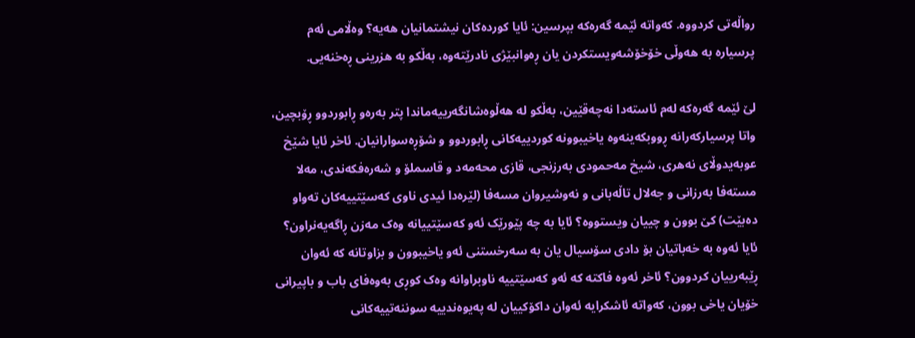رواڵەتی کردووە. کەواتە ئێمە گەرەکە بپرسین: ئایا کوردەکان نیشتمانیان هەیە؟ وەڵامی ئەم پرسیارە بە هەوڵی خۆخۆشەویستکردن یان ڕەوانبێژی نادرێتەوە، بەڵکو بە هزرینی ڕەخنەیی.

لێ ئێمە گەرەکە لەم ئاستەدا نەچەقێین، بەڵکو لە هەڵوەشانگەرییەماندا پتر بەرەو ڕابوردوو ڕۆبچین، واتا پرسیارکەرانە ڕووبکەینەوە یاخیبوونە کوردییەکانی ڕابوردوو و شۆڕەسوارانیان. ئاخر ئایا شێخ عوبەیدوڵای نەهری، شیخ مەحمودی بەرزنجی، قازی محەمەد و قاسملۆ و شەرەفکەندی، مەلا مستەفا بەرزانی و جەلال تاڵەبانی و نەوشیروان مسەفا (لێرەدا ئیدی ناوی کەسێتییەکان تەواو دەبێت) کێ بوون و چییان ویستووە؟ ئایا بە چە پێورێک ئەو کەسێتییانە وەک مەزن ڕاگەیەنراون؟ ئایا ئەوە بە خەباتیان بۆ دادی سۆسیال یان بە سەرخستنی ئەو یاخیبوون و بزاوتانە کە ئەوان ڕێبەرییان کردوون؟ ئاخر ئەوە فاکتە کە ئەو کەسێتییە ناوبراوانە وەک کوڕی بەوەفای باب و باپیرانی خۆیان یاخی بوون، کەواتە ئاشکرایە ئەوان داکۆکییان لە پەیوەندییە سوننەتییەکانی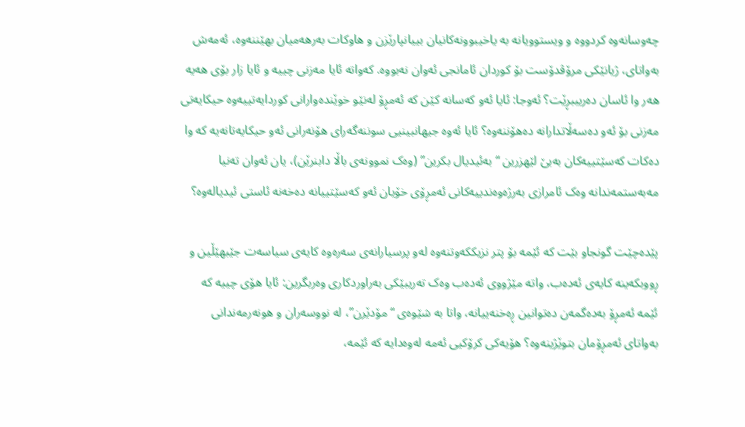چەوسانەوە کردووە و ویستوویانە بە یاخیبوونەکانیان بییانپارێزن و هاوکات بەرهەمیان بهێننەوە، ئەمەش بەواتای، ژیانێکی مرۆڤدۆست بۆ کوردان ئامانجی ئەوان نەبووە. کەواتە ئایا مەزنی چییە و ئایا زار بۆی هەیە هەر وا ئاسان دەریببڕێت؟ ئەوجا: ئایا ئەو کەسانە کێن کە ئەمڕۆ لەنێو خوێندەوارانی کوردایەتییەوە حیکایەتی مەزنی بۆ ئەو دەسەڵاتدارانە دەهۆننەوە؟ ئایا ئەوە جیهانبینیی سوننەگەرای هۆنەرانی ئەو حیکایەتانەیە کە وا دەکات کەسێتییەکان بەبێ لێهزرین “بەئیدیال بکرین” (وەک نموونەی باڵا دابنرێن)، یان ئەوان تەنیا مەبەستمەندانە وەک ئامرازی بەرژەوەندییەکانی ئەمڕۆی خۆیان ئەو کەسێتییانە دەخەنە ئاستی ئیدیالەوە؟

پێدەچێت گونجاو بێت کە ئێمە بۆ پتر نزیککەوتنەوە لەو پرسیارانەی سەرەوە کایەی سیاسەت جێبهێڵین و ڕووبکەینە کایەی ئەدەب، واتە مێژووی ئەدەب وەک تەریبێکی بەراوردکاری وەربگرین: ئایا هۆی چییە کە ئێمە ئەمڕۆ بەدەگمەن دەتوانین ڕەخنەییانە، واتا بە شێوەی “مۆدێرن”، لە نووسەران و هونەرمەندانی بەواتای ئەمڕۆمان بتوێژینەوە؟ هۆیەکی کرۆکیی ئەمە لەوەدایە کە ئێمە،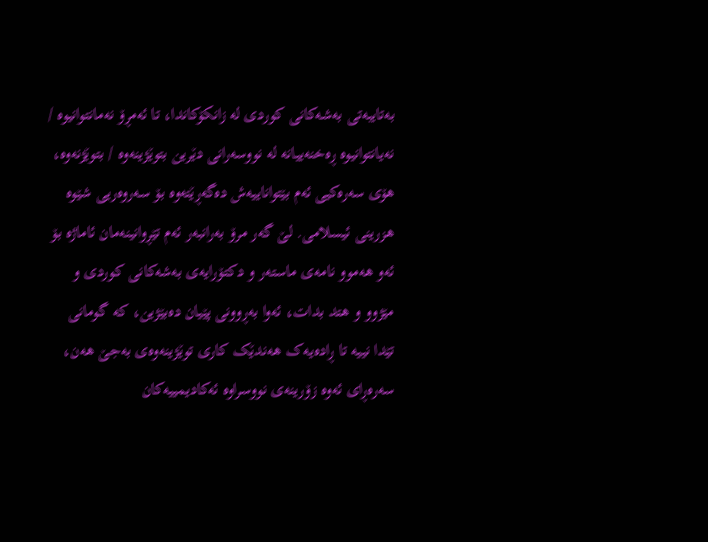بەتایبەتی بەشەکانی کوردی لە زانکۆکاندا، تا ئەمڕۆ نەمانتوانیوە / نەیانتوانیوە ڕەخنەییانە لە نووسەرانی دێرین بتوێژینەوە / بتوێژنەوە، هۆی سەرەکیی ئەم بێتواناییەش دەگەڕێتەوە بۆ سەروەریی شێوە هزرینی ئیسلامی. لێ گەر مرۆ بەرانبەر ئەم تێڕوانینەمان ئاماژە بۆ ئەو هەموو نامەی ماستەر و دکتۆرایەی بەشەکانی کوردی و مێژوو و هتد بدات، ئەوا بەڕوونی پێیان دەبێژین، کە گومانی تێدا نییە تا ڕادەیەک هەندێک کاری توێژینەوەی بەجێ هەن، سەرەڕای ئەوە زۆرینەی نووسراوە ئەکادیمییەکان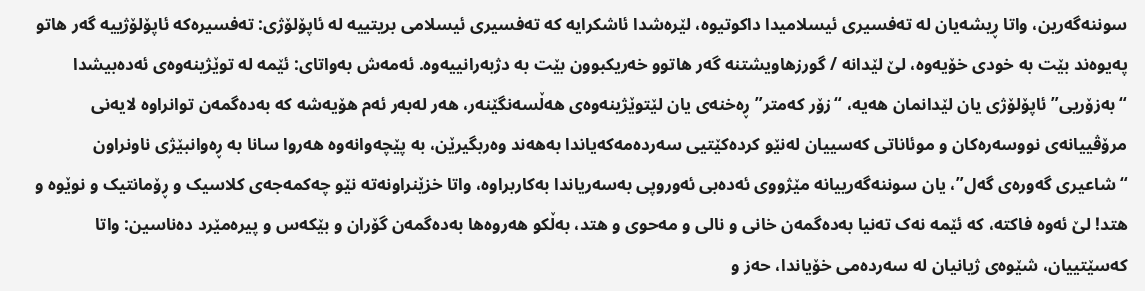سوننەگەرین، واتا ڕیشەیان لە تەفسیری ئیسلامیدا داکوتیوە، لێرەشدا ئاشکرایە کە تەفسیری ئیسلامی بریتییە لە ئاپۆلۆژی: تەفسیرەکە ئاپۆلۆژییە گەر هاتو پەیوەند بێت بە خودی خۆیەوە، لێ لێدانە / گورزهاویشتنە گەر هاتوو خەریکبوون بێت بە دژبەرانییەوە. ئەمەش بەواتای: ئێمە لە توێژینەوەی ئەدەبیشدا “بەزۆریی” ئاپۆلۆژی یان لێدانمان هەیە، “زۆر کەمتر” ڕەخنەی یان لێتوێژینەوەی هەڵسەنگێنەر، هەر لەبەر ئەم هۆیەشە کە بەدەگمەن توانراوە لایەنی مرۆڤییانەی نووسەرەکان و موئاناتی کەسییان لەنێو کردەکێتیی سەردەمەکەیاندا بەهەند وەربگیرێن، بە پێچەوانەوە هەروا سانا بە ڕەوانبێژی ناونراون “شاعیری گەورەی گەل”، یان سوننەگەرییانە مێژووی ئەدەبی ئەوروپی بەسەریاندا بەکاربراوە، واتا خزێنراونەتە نێو چەکمەجەی کلاسیک و ڕۆمانتیک و نوێوە و هتد! لێ ئەوە فاکتە، کە ئێمە نەک تەنیا بەدەگمەن خانی و نالی و مەحوی و هتد، بەڵکو هەروەها بەدەگمەن گۆران و بێکەس و پیرەمێرد دەناسین: واتا کەسێتییان، شێوەی ژیانیان لە سەردەمی خۆیاندا، حەز و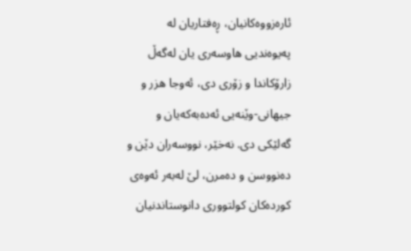ئارەزووەکانیان، ڕەفتاریان لە پەیوەندیی هاوسەری یان لەگەڵ زارۆکاندا و زۆری دی، ئەوجا هزر و جیهانی-وێنەیی ئەدەبەکەیان و گەلێکی دی. نەخێر، نووسەران دێن و دەنووسن و دەمرن، لێ لەبەر ئەوەی کوردەکان کولتووری دانوستاندنیان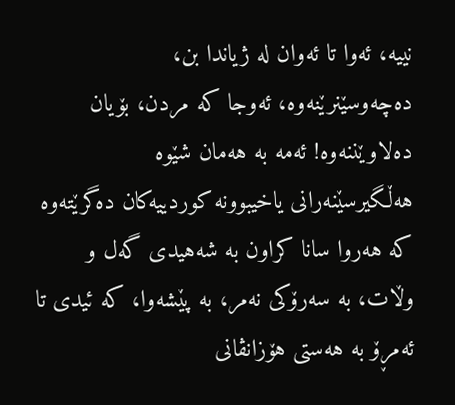نییە، ئەوا تا ئەوان لە ژیاندا بن، دەچەوسێنرێنەوە، ئەوجا کە مردن، بۆیان دەلاوێننەوە! ئەمە بە هەمان شێوە هەڵگیرسێنەرانی یاخیبوونە کوردییەکان دەگرێتەوە کە هەروا سانا کراون بە شەهیدی گەل و وڵات، بە سەرۆکی نەمر، بە پێشەوا، کە ئیدی تا ئەمڕۆ بە هەستی هۆزانڤانی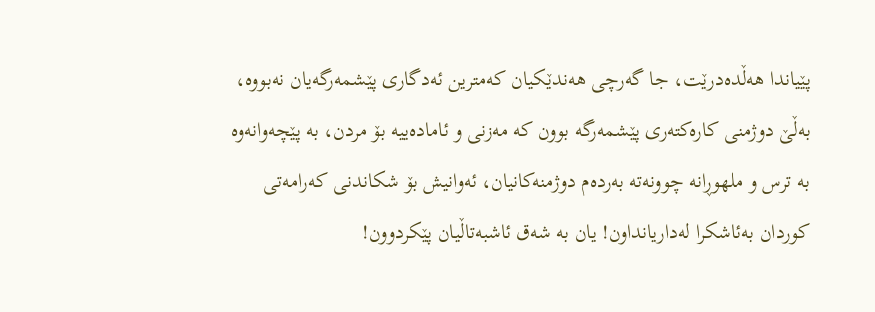پێیاندا هەڵدەدرێت، جا گەرچی هەندێکیان کەمترین ئەدگاری پێشمەرگەیان نەبووە، بەڵێ دوژمنی کارەکتەری پێشمەرگە بوون کە مەزنی و ئامادەییە بۆ مردن، بە پێچەوانەوە بە ترس و ملهوڕانە چوونەتە بەردەم دوژمنەکانیان، ئەوانیش بۆ شکاندنی کەرامەتی کوردان بەئاشکرا لەداریانداون! یان بە شەق ئاشبەتاڵیان پێکردوون!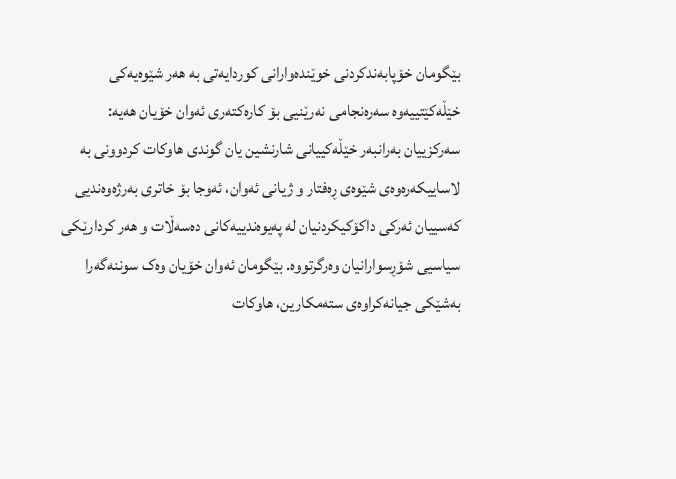بێگومان خۆپابەندکردنی خوێندەوارانی کوردایەتی بە هەر شێوەیەکی خێڵەکێتییەوە سەرەنجامی نەرێنیی بۆ کارەکتەری ئەوان خۆیان هەیە: سەرکزییان بەرانبەر خێڵەکییانی شارنشین یان گوندی هاوکات کردوونی بە لاساییکەرەوەی شێوەی ڕەفتار و ژیانی ئەوان، ئەوجا بۆ خاتری بەرژەوەندیی کەسییان ئەرکی داکۆکیکردنیان لە پەیوەندییەکانی دەسەڵات و هەر کردارێکی سیاسیی شۆڕسوارانیان وەرگرتووە. بێگومان ئەوان خۆیان وەک سوننەگەرا بەشێکی جیانەکراوەی ستەمکارین، هاوکات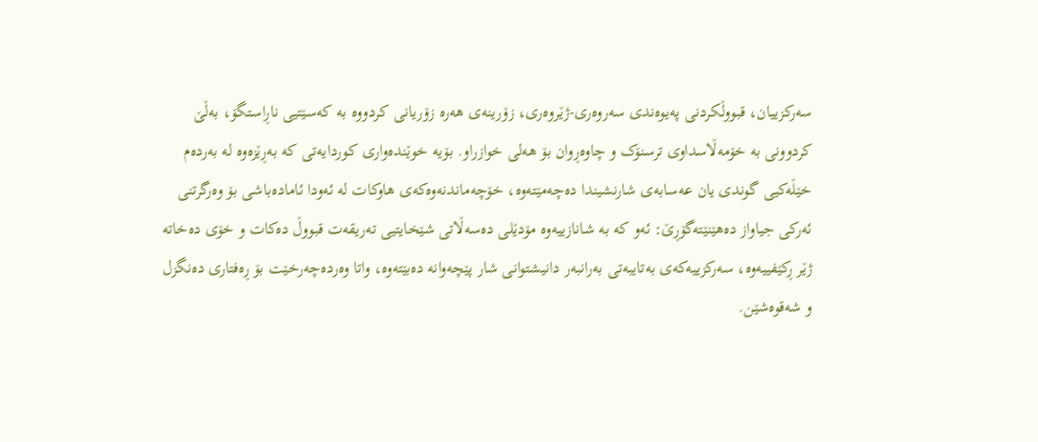سەرکزییان، قبووڵکردنی پەیوەندی سەروەری-ژێروەری، زۆرینەی هەرە زۆریانی کردووە بە کەسێتیی ناڕاستگۆ، بەڵێ کردوونی بە خۆمەڵاسداوی ترسنۆک و چاوەڕوان بۆ هەلی خوازراو. بۆیە خوێندەواری کوردایەتی کە بەڕێزەوە لە بەردەم خێڵەکیی گوندی یان عەسابەی شارنشیندا دەچەمێتەوە، خۆچەماندنەوەکەی هاوکات لە ئەودا ئامادەباشی بۆ وەرگرتنی ئەرکی جیاواز دەهێنێتەگۆڕێ: ئەو کە بە شانازییەوە مۆدێلی دەسەڵاتی شێخایتیی تەریقەت قبووڵ دەکات و خۆی دەخاتە ژێر ڕکێفییەوە، سەرکزییەکەی بەتایبەتی بەرانبەر دانیشتوانی شار پێچەوانە دەبێتەوە، واتا وەردەچەرخێت بۆ ڕەفتاری دەنگزل و شەقوەشێن.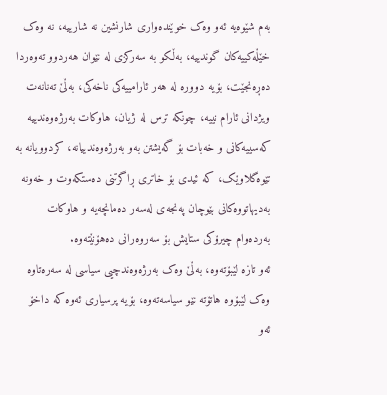بەم شێوەیە ئەو وەک خوێندەواری شارنشین نە شارییە، نە وەک خێڵەکییەکان گوندییە، بەڵکو بە سەرکزی لە نێوان هەردوو تەوەردا دەڕەنجێت، بۆیە دوورە لە هەر ئارامییەکی ناخەکی، بەڵێ تەنانەت ویژدانی ئارام نییە، چونکە ترس لە ژیان، هاوکات بەرژەوەندییە کەسییەکانی و خەبات بۆ گەیشتن بەو بەرژەوەندییانە، کردوویانە بە تێوەگلاوێک، کە ئیدی بۆ خاتری ڕاگرتنی دەستکەوت و خەونە بەدیهاتووەکانی بێوچان پەنجەی لەسەر دەمانچەیە و هاوکات بەردەوام چیرۆکی ستایش بۆ سەروەرانی دەهۆنێتەوە.
ئەو تازە لێبۆتەوە، بەڵێ وەک بەرژەوەندچیی سیاسی لە سەرەتاوە وەک لێبۆوە هاتۆتە نێو سیاسەتەوە، بۆیە پرسیاری ئەوە کە داخۆ ئەو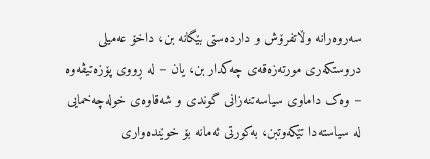سەروەرانە وڵاتفرۆش و داردەستی بێگانە بن، داخۆ عەمیلی دروستکەری مورتەزەقەی چەکدار بن، یان – لە ڕووی پۆزەتیڤەوە – وەک داماوی سیاسەتنەزانی گوندی و شەقاوەی خولەچەخمایی لە سیاستەدا تێکەوتبن، بەکورتی ئەمانە بۆ خوێندەواری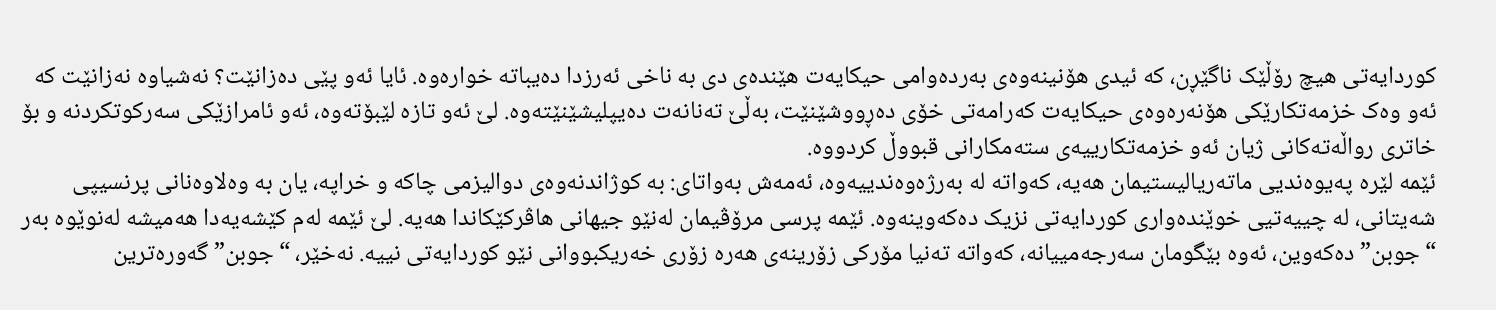کوردایەتی هیچ رۆڵێک ناگێڕن، کە ئیدی هۆنینەوەی بەردەوامی حیکایەت هێندەی دی بە ناخی ئەرزدا دەیباتە خوارەوە. ئایا ئەو پێی دەزانێت؟ نەشیاوە نەزانێت کە ئەو وەک خزمەتکارێکی هۆنەرەوەی حیکایەت کەرامەتی خۆی دەڕووشێنێت، بەڵێ تەنانەت دەیپلیشێنێتەوە. لێ ئەو تازە لێبۆتەوە، ئەو ئامرازێکی سەرکوتکردنە و بۆ خاتری رواڵەتەکانی ژیان ئەو خزمەتکارییەی ستەمکارانی قبووڵ کردووە.
ئێمە لێرە پەیوەندیی ماتەریالیستیمان هەیە، کەواتە لە بەرژەوەندییەوە، ئەمەش بەواتای: بە کوژاندنەوەی دوالیزمی چاکە و خراپە، یان بە وەلاوەنانی پرنسیپی شەیتانی، لە چییەتیی خوێندەواری کوردایەتی نزیک دەکەوینەوە. ئێمە پرسی مرۆڤیمان لەنێو جیهانی هاڤرکێکاندا هەیە. لێ ئێمە لەم کێشەیەدا هەمیشە لەنوێوە بەر “جوبن” دەکەوین، ئەوە بێگومان سەرجەمییانە، کەواتە تەنیا مۆرکی زۆرینەی هەرە زۆری خەریکبووانی نێو کوردایەتی نییە. نەخێر، “جوبن” گەورەترین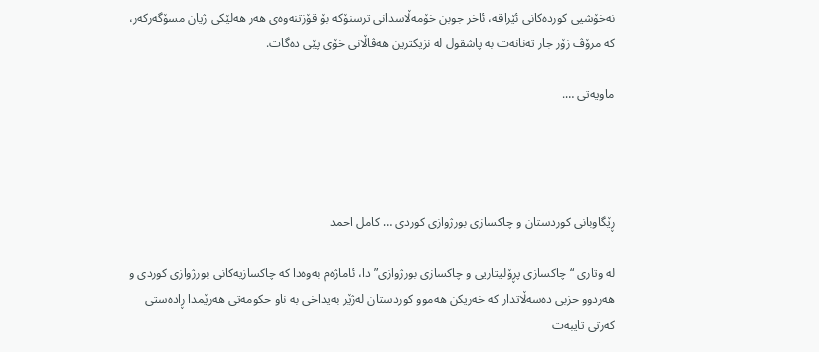نەخۆشیی کوردەکانی ئێراقە، ئاخر جوبن خۆمەڵاسدانی ترسنۆکە بۆ قۆزتنەوەی هەر هەلێکی ژیان مسۆگەرکەر، کە مرۆڤ زۆر جار تەنانەت بە پاشقول لە نزیکترین هەڤاڵانی خۆی پێی دەگات.

ماویەتی ….




ڕێگاوبانی کوردستان و چاکسازی بورژوازی کوردی … کامل احمد

لە وتاری “چاکسازی پڕۆلیتاریی و چاکسازی بورژوازی” دا، ئاماژەم بەوەدا کە چاکسازیەکانی بورژوازی کوردی و هەردوو حزبی دەسەڵاتدار کە خەریکن هەموو کوردستان لەژێر بەیداخی بە ناو حکومەتی هەرێمدا ڕادەستی کەرتی تایبەت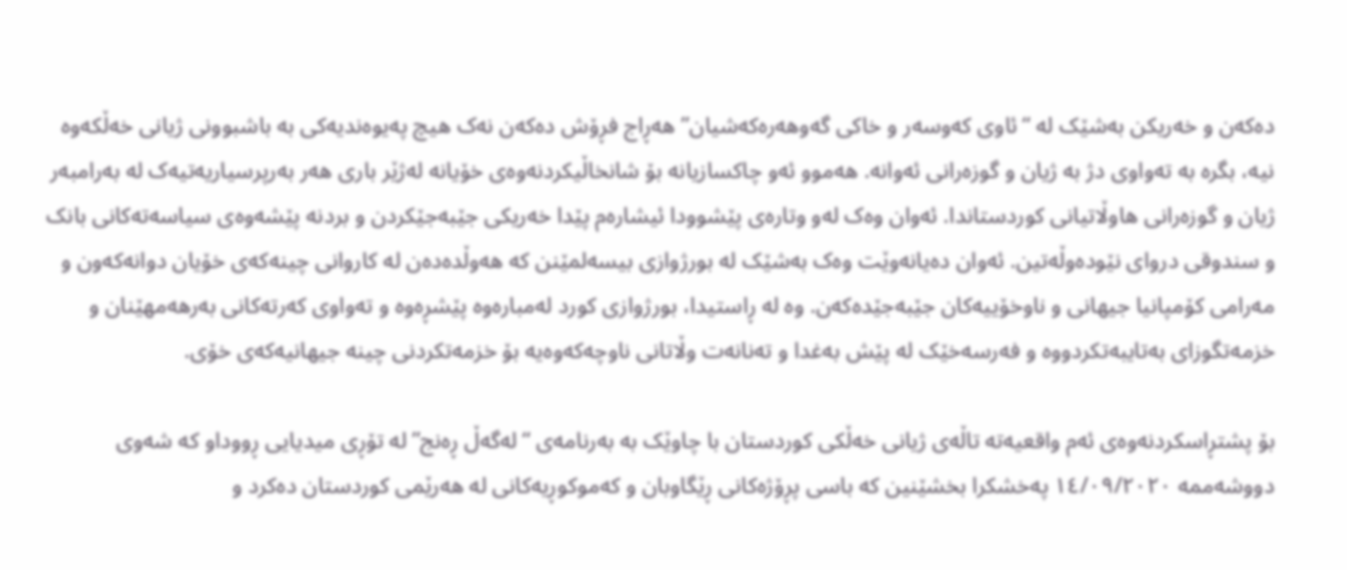دەکەن و خەریکن بەشێک لە “ئاوی کەوسەر و خاکی گەوهەرەکەشیان” هەڕاج فڕۆش دەکەن نەک هیچ پەیوەندیەکی بە باشبوونی ژیانی خەڵکەوە نیە، بگرە بە تەواوی دژ بە ژیان و گوزەرانی ئەوانە. هەموو ئەو چاکسازیانە بۆ شانخاڵیکردنەوەی خۆیانە لەژێر باری هەر بەرپرسیاریەتیەک لە بەرامبەر ژیان و گوزەرانی هاوڵاتیانی کوردستاندا. ئەوان وەک لەو وتارەی پێشوودا ئیشارەم پێدا خەریکی جێبەجێکردن و بردنە پێشەوەی سیاسەتەکانی بانک و سندوقی دروای نێودەوڵەتین. ئەوان دەیانەوێت وەک بەشێک لە بورژوازی بیسەلمێنن کە هەوڵدەدەن لە کاروانی چینەکەی خۆیان دوانەکەون و مەرامی کۆمپانیا جیهانی و ناوخۆییەکان جێبەجێدەکەن. وە لە ڕاستیدا، بورژوازی کورد لەمبارەوە پێشڕەوە و تەواوی کەرتەکانی بەرهەمهێنان و خزمەتگوزای بەتایبەتکردووە و فەرسەخێک لە پێش بەغدا و تەنانەت وڵاتانی ناوچەکەوەیە بۆ خزمەتکردنی چینە جیهانیەکەی خۆی.

بۆ پشتڕاسکردنەوەی ئەم واقعیەتە تاڵەی ژیانی خەڵکی کوردستان با چاوێک بە بەرنامەی “لەگەڵ ڕەنج” لە تۆڕی میدیایی ڕووداو کە شەوی دووشەممە ١٤/٠٩/٢٠٢٠ پەخشکرا بخشێنین کە باسی پڕۆژەکانی ڕێگاوبان و کەموکوڕیەکانی لە هەرێمی کوردستان دەکرد و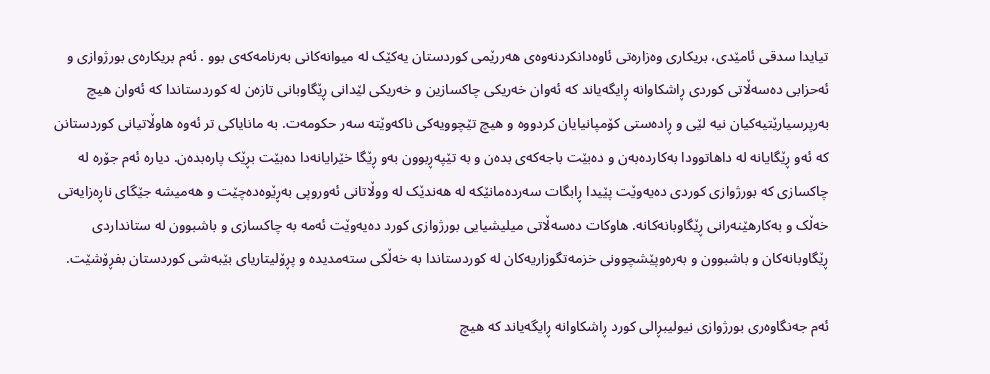تیایدا سدقی ئامێدی، بریکاری وەزارەتی ئاوەدانکردنەوەی هەررێمی کوردستان یەکێک لە میوانەکانی بەرنامەکەی بوو . ئەم بریکارەی بورژوازی و ئەحزابی دەسەڵاتی کوردی ڕاشکاوانە ڕایگەیاند کە ئەوان خەریکی چاکسازین و خەریکی لێدانی ڕێگاوبانی تازەن لە کوردستاندا کە ئەوان هیچ بەرپرسیارێتیەکیان نیە لێی و ڕادەستی کۆمپانیایان کردووە و هیچ تێچوویەکی ناکەوێتە سەر حکومەت. بە مانایاکی تر ئەوە هاوڵاتیانی کوردستانن کە ئەو ڕێگایانە لە داهاتوودا بەکاردەبەن و دەبێت باجەکەی بدەن و بە تێپەڕبوون بەو ڕێگا خێرایانەدا دەبێت بڕێک پارەبدەن. دیارە ئەم جۆرە لە چاکسازی کە بورژوازی کوردی دەیەوێت پێیدا ڕابگات سەردەمانێکە لە هەندێک لە ووڵاتانی ئەوروپی بەڕێوەدەچێت و هەمیشە جێگای ناڕەزایەتی خەڵک و بەکارهێنەرانی ڕێگاوبانەکانە. هاوکات دەسەڵاتی میلیشیایی بورژوازی کورد دەیەوێت ئەمە بە چاکسازی و باشبوون لە ستانداردی ڕێگاوبانەکان و باشبوون و بەرەوپێشچوونی خزمەتگوزاریەکان لە کوردستاندا بە خەڵکی ستەمدیدە و پڕۆلیتاریای بێبەشی کوردستان بفڕۆشێت.

ئەم جەنگاوەری بورژوازی نیولیبڕالی کورد ڕاشکاوانە ڕایگەیاند کە هیچ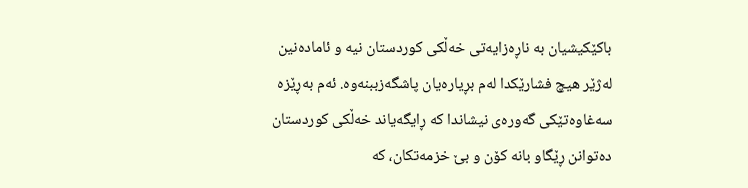باکێکیشیان بە ناڕەزایەتی خەڵکی کوردستان نیە و ئامادەنین لەژێر هیچ فشارێکدا لەم بڕیارەیان پاشگەزببنەوە. ئەم بەڕێزە سەغاوەتێکی گەورەی نیشاندا کە ڕایگەیاند خەڵکی کوردستان دەتوانن ڕێگاو بانە کۆن و بێ خزمەتکان، کە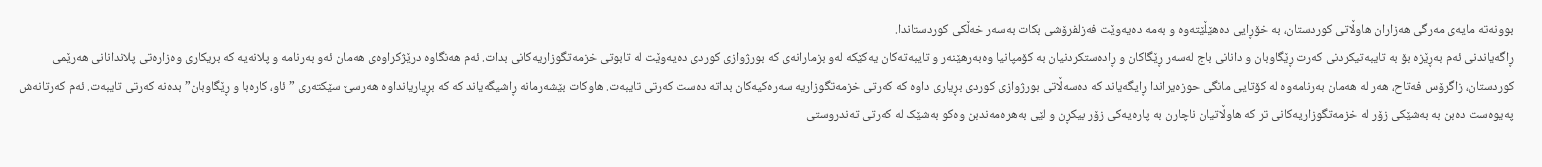بوونەتە مایەی مەرگی هەزاران هاوڵاتی کوردستان، بە خۆڕایی دەهێڵێتەوە و بەمە دەیەوێت فەزلفرۆشی بکات بەسەر خەڵکی کوردستاندا.
ڕاگەیاندنی ئەم بەڕێزە بۆ بە تایبەتیکردنی کەرت ڕێگاوبان و دانانی باج لەسەر ڕێگاکان و ڕادەستکردنیان بە کۆمپانیا وەبەرهێنەر و تایبەتەکان یەکێکە لەو بزمارانەی کە بورژوازی کوردی دەیەوێت لە تابوتی خزمەتگوزاریەکانی بدات. ئەم هەنگاوە درێژکراوەی هەمان ئەو بەرنامە و پلانەیە کە بریکاری وەزارەتی پلاندانانی هەرێمی کوردستان، زاگرۆس فەتاح، هەر لە هەمان بەرنامەوە لە کۆتایی مانگی حوزەیراندا ڕایگەیاند کە دەسەڵاتی بورژوازی کوردی بڕیاری داوە کە کەرتی خزمەتگوزاریە سەرەکیەکان بداتە دەست کەرتی تایبەت. هاوکات بێشەرمانە ڕاشیگەیاند کە کە بڕیاریانداوە هەرسێ سێکتەری ” ئاو، کارەبا و ڕێگاوبان” بدەنە کەرتی تایبەت. ئەم کەرتانەش پەیوەست دەبن بە بەشێکی زۆر لە خزمەتگوزاریەکانی تر کە هاوڵاتیان ناچارن بە پارەیەکی زۆر بیکڕن و لێی بەهرەمەندبن وەکو بەشێک لە کەرتی تەندروستی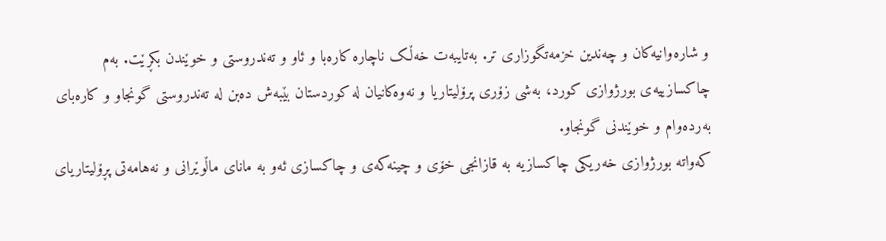و شارەوانیەکان و چەندین خزمەتگوزاری تر. بەتایبەت خەڵک ناچارە کارەبا و ئاو و تەندروستی و خوێندن بکڕێت. بەم چاکسازییەی بورژوازی کورد، بەشی زۆری پرۆلیتاریا و نەوەکانیان لە کوردستان بێبەش دەبن لە تەندروستی گونجاو و کارەبای بەردەوام و خوێندنی گونجاو.
کەواتە بورژوازی خەریکی چاکسازیە بە قازانجی خۆی و چینەکەی و چاکسازی ئەو بە مانای ماڵوێرانی و نەهامەتی پڕۆلیتاریای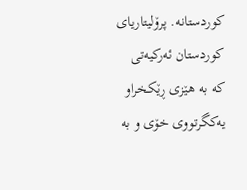کوردستانە. پرۆلیتاریای کوردستان ئەرکیەتی کە بە هێزی ڕێکخراو یەکگرتووی خۆی و بە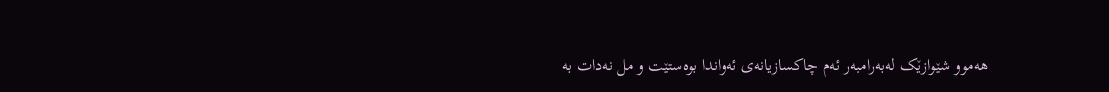هەموو شێوازێک لەبەرامبەر ئەم چاکسازیانەی ئەواندا بوەستێت و مل نەدات بە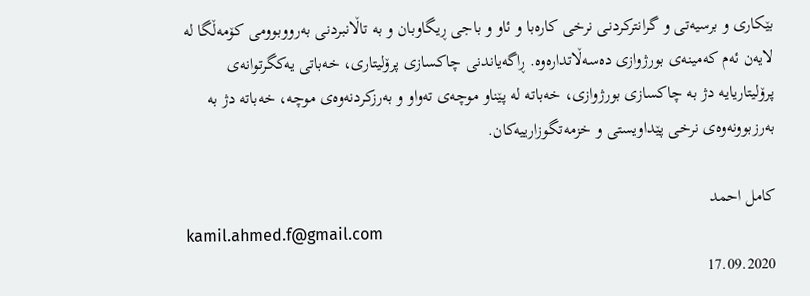بێکاری و برسیەتی و گرانترکردنی نرخی کارەبا و ئاو و باجی ڕیگاوبان و بە تاڵانبردنی بەرووبوومی کۆمەڵگا لە لایەن ئەم کەمینەی بورژوازی دەسەڵاتدارەوە. ڕاگەیاندنی چاکسازی پرۆلیتاری، خەباتی یەکگرتوانەی پرۆلیتاریایە دژ بە چاکسازی بورژوازی، خەباتە لە پێناو موچەی تەواو و بەرزکردنەوەی موچە، خەباتە دژ بە بەرزبوونەوەی نرخی پێداویستی و خزمەتگوزارییەکان.

کامل احمد
kamil.ahmed.f@gmail.com
17.09.2020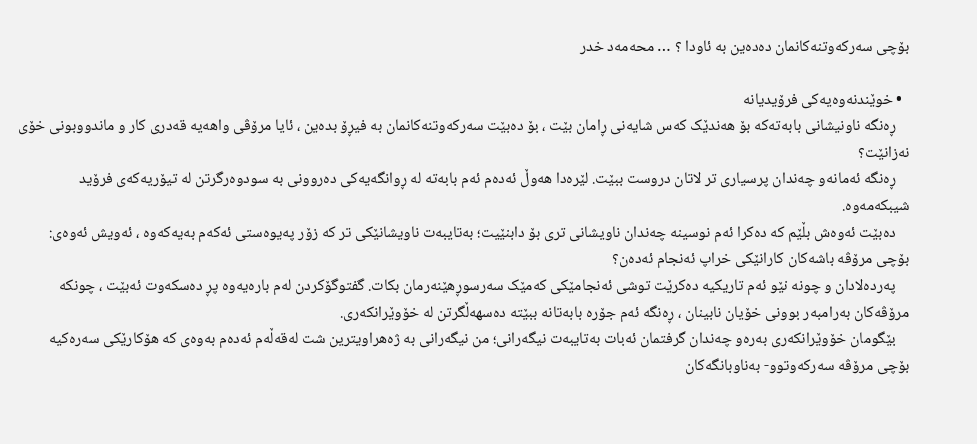بۆچی سەرکەوتنەکانمان دەدەین بە ئاودا ؟ … محەمەد خدر

  • خوێندنەوەیەکی فرۆیدیانە
    ڕەنگە ناونیشانی بابەتەکە بۆ هەندێک کەس شایەنی ڕامان بێت ، بۆ دەبێت سەرکەوتنەکانمان بە فیڕۆ بدەین ، ئایا مرۆڤی واهەیە قەدری کار و ماندووبونی خۆی نەزانێت؟
    ڕەنگە ئەمانەو چەندان پرسیاری تر لاتان دروست ببێت. لێرەدا هەوڵ ئەدەم ئەم بابەتە لە ڕوانگەیەکی دەروونی بە سودوەرگرتن لە تیۆریەکەی فرۆید شیبکەمەوە.
    دەبێت ئەوەش بڵێم کە دەکرا ئەم نوسینە چەندان ناویشانی تری بۆ دابنێیت؛ بەتایبەت ناویشانێکی تر کە زۆر پەیوەستی ئەکەم بەیەکەوە ، ئەویش ئەوەی: بۆچی مرۆڤە باشەکان کارانێکی خراپ ئەنجام ئەدەن؟
    پەردەلادان و چونە نێو ئەم تاریکیە دەکرێت توشی ئەنجامێکی کەمێک سەرسوڕهێنەرمان بکات. گفتوگۆکردن لەم بارەیەوە پڕ دەسکەوت ئەبێت ، چونکە مرۆڤەکان بەرامبەر بوونی خۆیان نابینان ، ڕەنگە ئەم جۆرە بابەتانە ببێتە دەسهەڵگرتن لە خۆوێرانکەری.
    بێگومان خۆوێرانکەری بەرەو چەندان گرفتمان ئەبات بەتایبەت نیگەرانی؛ من نیگەرانی بە ژەهراویترین شت لەقەڵەم ئەدەم بەوەی کە هۆکارێکی سەرەکیە بۆچی مرۆڤە سەرکەوتوو- بەناوبانگەکان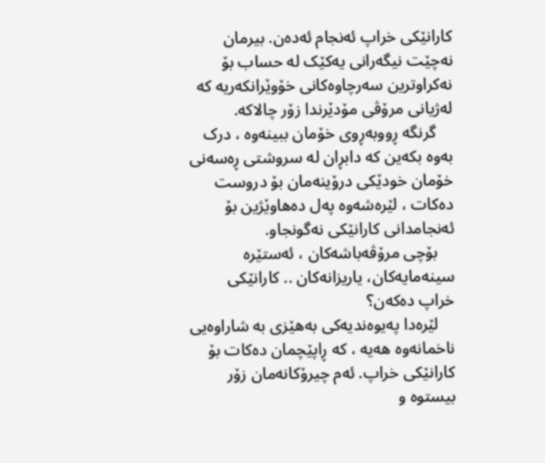کارانێکی خراپ ئەنجام ئەدەن. بیرمان نەچێت نیگەرانی یەکێک لە حساب بۆ نەکراوترین سەرچاوەکانی خۆوێرانکەریە کە لەژیانی مرۆڤی مۆدێرندا زۆر چالاکە.
    گرنگە ڕووبەڕوی خۆمان ببینەوە ، درک بەوە بکەین کە دابڕان لە سروشتی ڕەسەنی خۆمان خودێکی درۆینەمان بۆ دروست دەکات ، لێرەشەوە پەل دەهاوێژین بۆ ئەنجامدانی کارانێکی نەگونجاو.
    بۆچی مرۆڤەباشەکان ، ئەستێره سینەمایەکان، یاریزانەکان .. کارانێکی خراپ دەکەن؟
    لێرەدا پەیوەندیەکی بەهێزی بە شاراوەیی ناخمانەوە هەیە ، کە ڕاپێچمان دەکات بۆ کارانێکی خراپ. ئەم چیرۆکانەمان زۆر بیستوە و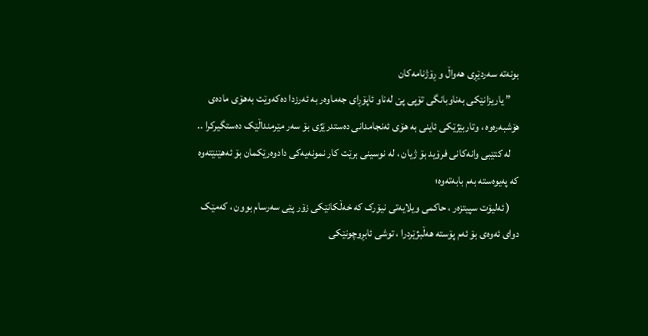بونەتە سەردێڕی هەواڵ و ڕۆژنامەکان
    ” یاریزانێکی بەناوبانگی تۆپی پێ لەناو ئاپۆڕای جەماوەر بە ئەرزدا دەکەوێت بەهۆی مادەی هۆشبەرەوە ، وتاربێژێکی ئاینی بە هۆی ئەنجامدانی دەستدرێژی بۆ سەر مێرمنداڵێک دەستگیرکرا ..
    لە کتێبی وانەکانی فرۆید بۆ ژیان ، لە نوسینی برێت کار نمونەیەکی دادوەرێکمان بۆ ئەهێنێتەوە کە پەیوەستە بەم بابەتەوە؛
    ( ئەلیۆت سپیتزەر ، حاکمی ویلایەتی نیۆرک کە خەڵکانێکی زۆر پێی سەرسام بوون ، کەمێک دوای ئەوەی بۆ ئەم پۆستە هەڵبژێردرا ، توشی ئابڕوچونێکی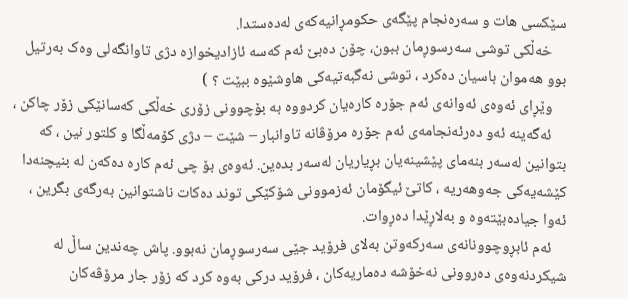سێکسی هات و سەرەنجام پێگەی حکومڕانیەکەی لەدەستدا.
    خەڵکی توشی سەرسوڕمان ببون، چۆن دەبێ ئەم کەسە ئازادیخوازە دژی تاوانگەلی وەک بەرتیل بوو هەموان باسیان دەکرد ، توشی نەگبەتیەکی هاوشێوە ببێت ؟ )
    وێڕای ئەوەی ئەوانەی ئەم جۆرە کارەیان کردووە بە بۆچوونی زۆری خەڵکی کەسانێکی زۆر چاکن ،
    ئەگەینە ئەو دەرئەنجامەی ئەم جۆرە مرۆڤانە تاوانبار – شێت – دژی کۆمەڵگا و کلتور نین ، کە بتوانین لەسەر بنەمای پێشینەیان بڕیاریان لەسەر بدەین. ئەوەی بۆ چی ئەم کارە دەکەن لە بنیچنەدا کێشەیەکی جەوهەریە ، کاتێ ئیگۆمان ئەزموونی شۆکێکی توند دەکات ناشتوانین بەرگەی بگرین ، ئەوا جیادەبێتەوە و بەلاڕێدا دەڕوات.
    ئەم ئابڕوچوونانەی سەرکەوتن بەلای فرۆید جێی سەرسوڕمان نەبوو. پاش چەندین ساڵ لە شیکردنەوەی دەروونی نەخۆشە دەماریەکان ، فرۆید درکی بەوە کرد کە زۆر جار مرۆڤەکان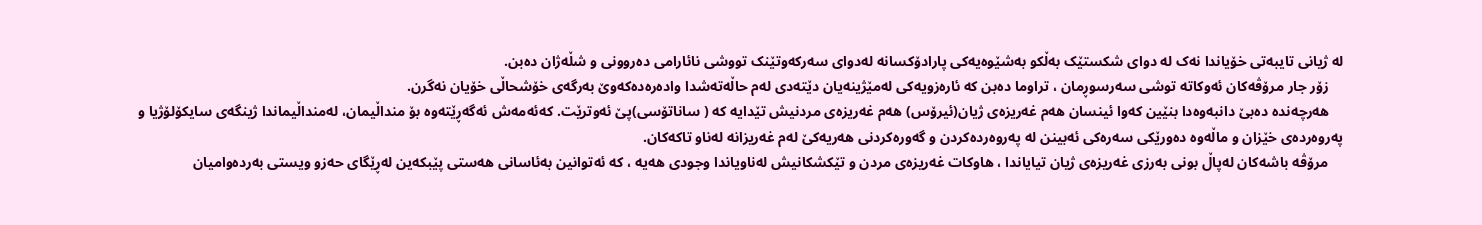لە ژیانی تایبەتی خۆیاندا نەک لە دوای شکستێک بەڵکو بەشێوەیەکی پارادۆکسانە لەدوای سەرکەوتێنک تووشی نائارامی دەروونی و شڵەژان دەبن.
    زۆر جار مرۆڤەکان ئەوکاتە توشی سەرسوڕمان ، تراوما دەبن کە ئارەزویەکی لەمێژینەیان دێتەدی لەم حاڵەتەشدا وادەرەدەکەوێ بەرگەی خۆشحاڵی خۆیان نەگرن.
    هەرچەندە دەبێ دانبەوەدا بنێین کەوا ئینسان هەم غەریزەی ژیان(ئیرۆس) هەم غەریزەی مردنیش تێدایە کە ( ساناتۆسی)پێ ئەوترێت. کەئەمەش ئەگەڕێتەوە بۆ منداڵیمان، لەمنداڵیماندا ژینگەی سایکۆلۆژیا و پەروەردەی خێزان و ماڵەوە دەورێکی سەرەکی ئەبینن لە پەروەردەکردن و گەورەکردنی هەریەکێ لەم غەریزانە لەناو تاکەکان.
    مرۆڤە باشەکان لەپاڵ بونی بەرزی غەریزەی ژیان تیایاندا ، هاوکات غەریزەی مردن و تێکشکانیش لەناویاندا وجودی هەیە ، کە ئەتوانین بەئاسانی هەستی پێبکەین لەڕێگای حەزو ویستی بەردەوامیان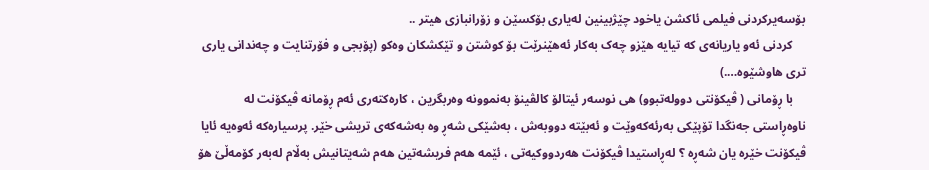بۆسەیرکردنی فیلمی ئاکشن یاخود چێژبینین لەیاری بۆکسێن و زۆرانبازی هیتر ..
    کردنی ئەو یاریانەی کە تیایە هێزو چەک بەکار ئەهێنرێت بۆ کوشتن و تێکشکان وەکو (پۆبجی و فۆرتنایت و چەندانی یاری تری هاوشێوە….)
    با ڕۆمانی ( ڤیکۆنتی دوولەتبوو) هی نوسەر ئیتالۆ کالڤینۆ بەنموونە وەربگرین ، کارەکتەری ئەم ڕۆمانە ڤیکۆنت لە ناوەڕاستی جەنگدا تۆپێکی بەرئەکەوێت و ئەبێتە دووبەش ، بەشێکی شەڕ وە بەشەکەی تریشی خێر. پرسیارەکە ئەوەیە ئایا ڤیکۆنت خێرە یان شەڕە ؟ لەڕاستیدا ڤیکۆنت هەردووکیەتی ، ئێمە هەم فریشەتین هەم شەیتانیش بەڵام لەبەر کۆمەڵێ هۆ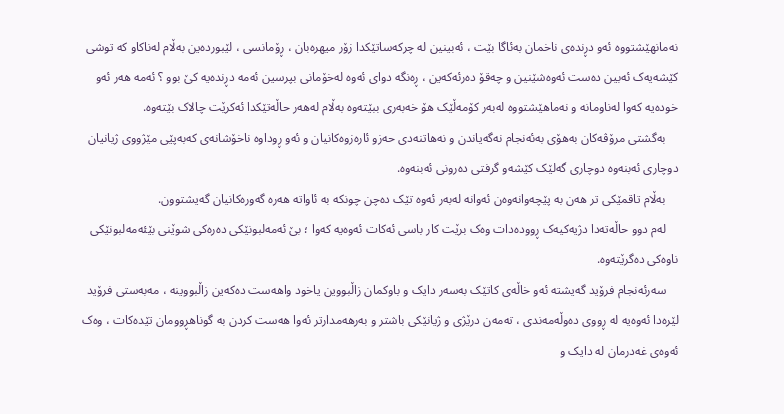نەمانهێشتووە ئەو دڕندەی ناخمان بەئاگا بێت ، ئەبینین لە چرکەساتێکدا زۆر میهرەبان ، ڕۆمانسی ، لێبوردەین بەڵام لەناکاو کە توشی کێشەیەک ئەبین دەست ئەوەشێنین و چەقۆ دەرئەکەین ، ڕەنگە دوای ئەوە لەخۆمانی بپرسین ئەمە دڕندەیە کێ بوو ؟ ئەمە هەر ئەو خودەیە کەوا لەناومانە و نەماهێشتووە لەبەر کۆمەڵێک هۆ خەبەری ببێتەوە بەڵام لەهەر حاڵەتێکدا ئەکرێت چالاک بێتەوە.
    بەگشتی مرۆڤەکان بەهۆی بەئەنجام نەگەیاندن و نەهاتنەدی حەزو ئارەزوەکانیان و ئەو ڕوداوە ناخۆشانەی کەبەپێی مێژووی ژیانیان دوچاری ئەبنەوە دوچاری گەلێک کێشەو گرفتی دەرونی ئەبنەوە.
    بەڵام تاقمێکی تر هەن بە پێچەوانەوەن ئەوانە لەبەر ئەوە تێک دەچن چونکە بە ئاواتە هەرە گەورەکانیان گەیشتوون.
    لەم دوو حاڵەتەدا دژیەکیەک ڕوودەدات وەک برێت کار باسی ئەکات ئەوەیە کەوا ؛ بێ ئەمەلبونێکی دەرەکی شوێنی بێئەمەلبونێکی ناوەکی دەگرێتەوە.
    سەرئەنجام فرۆید گەیشتە ئەو خاڵەی کاتێک بەسەر دایک و باوکمان زاڵبووین یاخود واهەست دەکەین زاڵبووینە ، مەبەستی فرۆید لێرەدا ئەوەیە لە ڕووی دەوڵەمەندی ، تەمەن درێژی و ژیانێکی باشتر و بەرهەمدارتر ئەوا هەست کردن بە گوناهڕوومان تێدەکات ، وەک ئەوەی غەدرمان لە دایک و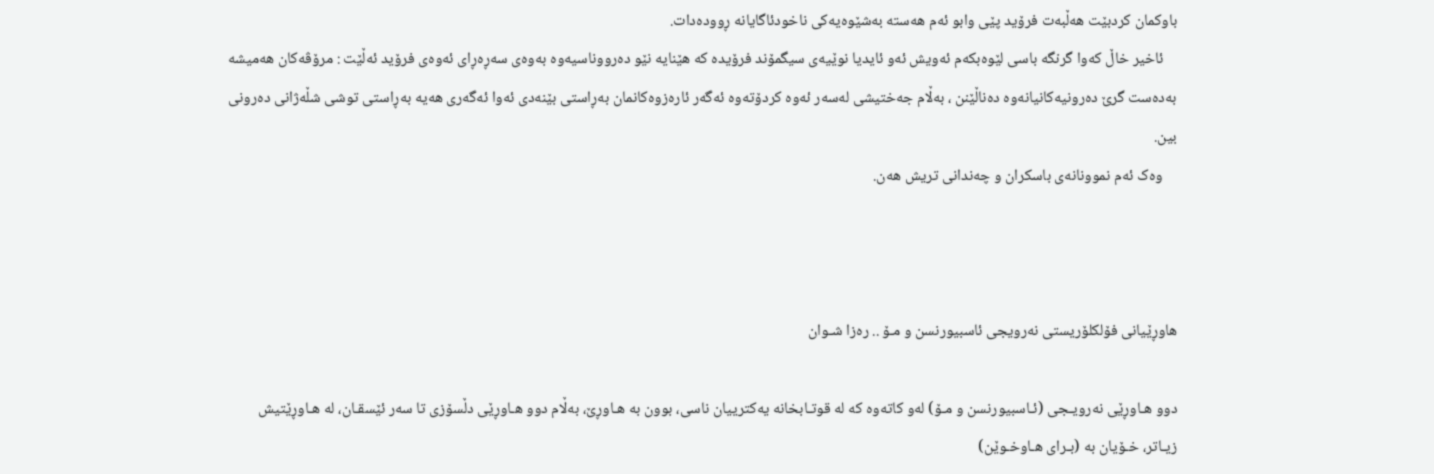باوکمان کردبێت هەڵبەت فرۆید پێی وابو ئەم هەستە بەشێوەیەکی ناخودئاگایانە ڕوودەدات.
    ئاخیر خاڵ کەوا گرنگە باسی لێوەبکەم ئەویش ئەو ئایدیا نوێیەی سیگمۆند فرۆیدە کە هێنایە نێو دەرووناسیەوە بەوەی سەڕەڕای ئەوەی فرۆید ئەڵێت : مرۆڤەکان هەمیشە بەدەست گرێ دەرونیەکانیانەوە دەناڵێنن ، بەڵام جەختیشی لەسەر ئەوە کردۆتەوە ئەگەر ئارەزوەکانمان بەڕاستی بێنەدی ئەوا ئەگەری هەیە بەڕاستی توشی شڵەژانی دەرونی بین.
    وەک ئەم نموونانەی باسکران و چەندانی تریش هەن.



هاوڕێیانی فۆلکلۆریستی نەرویجی ئاسبیورنسن و مـۆ .. رەزا شـوان

دوو هـاوڕێی نەرویـجی (ئـاسبیورنسن و مـۆ) لەو کاتەوە کە لە قوتـابخانە یەکترییان ناسی، بوون بە هـاوڕێ، بەڵام دوو هـاوڕێی دڵسۆزی تا سەر ئێسقـان، لە هـاوڕێتیش زیـاتر، خـۆیان بە (بـرای هـاوخـوێن)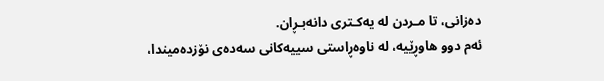دەزانی، تا مـردن لە یەکـتری دانەبـڕان.
ئەم دوو هاوڕێیە، لە ناوەڕاستی سییەکانی سەدەی نۆزدەمیندا،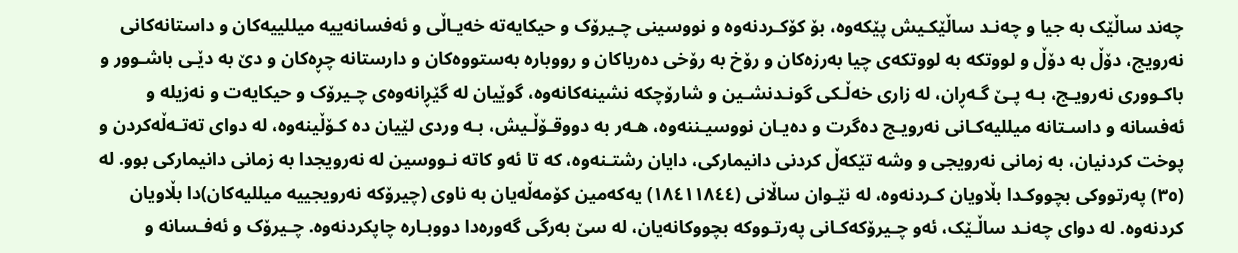چەند ساڵێک بە جیا و چەنـد ساڵێکـيش پێکەوە، بۆ کۆکـردنەوە و نووسینی چـیرۆک و حیکایەتە خەیـاڵی و ئەفسانەییە میللییەکان و داستانەکانی نەرويج، دۆڵ بە دۆڵ و لووتکە بە لووتکەی چیا بەرزەکان و رۆخ بە رۆخی دەریاکان و رووبارە بەستووەکان و دارستانە چڕەکان و دێ بە دێـی باشـوور و باکـووری نەرویـج، بـە پـێ گـەڕان، لە زاری خەڵـکی گونـدنشـین و شارۆچکە نشینەکانەوە، گوێیان لە گێڕانەوەی چـیرۆک و حیکایەت و نەزیلە و ئەفسانە و داسـتانە میللیەکـانی نەرويـج دەگرت و دەیـان نووسیـننەوە، هـەر بە دووقـۆڵـيش، بـە وردی لێیان دە کـۆڵینەوە، لە دوای تەتـەڵەکردن و پوخت کردنیان، بە زمانی نەرویجی و وشە تێکەڵ کردنی دانیمارکی، دایان رشتـنەوە، کە تا ئەو کاتە نـووسین لە نەرویجدا بە زمانی دانیمارکی بوو. لە (٣٥) پەرتووكی بچووکـدا بڵاویان کـردنەوە، لە نێـوان ساڵانی (١٨٤١١٨٤٤) یەکەمین کۆمەڵەیان بە ناوی (چیرۆکە نەرویجییە میللیەکان)دا بڵاویان کردنەوە. لە دوای چەنـد ساڵـێک، ئەو چـیرۆکەکـانی پەرتـووکە بچووکانەیان، لە سێ بەرگی گەورەدا دووبـارە چاپکردنەوە. چـیرۆک و ئەفـسانە و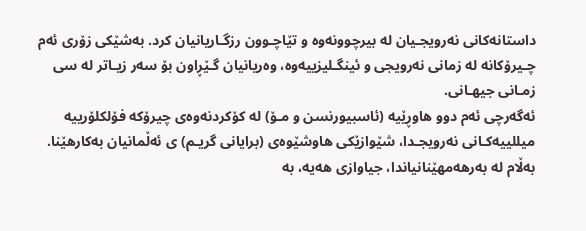داستانەکانی نەرویجـیان لە بیرچوونەوە و تێاچـوون رزگـاریانیان کرد. بەشێکی زۆری ئەم چـیرۆکانە لە زمانی نەرویجی و ئینگـلیزییەوە، وەریانیان گـێڕاون بۆ سەر زیـاتر لە سی زمـانی جیهـانی.
ئەگەرچی ئەم دوو هاوڕێیە (ئاسبیورنسن و مـۆ) لە کۆکردنەوەی چیرۆکە فۆلکلۆرییە میللییەکـانی نەرویجـدا، شێوازێکی هاوشێوەی (برایانی گریـم) ی ئەڵمانیان بەکارهێنا. بەڵام لە بەرهەمهێنانیاندا، جیاوازی هەیە، بە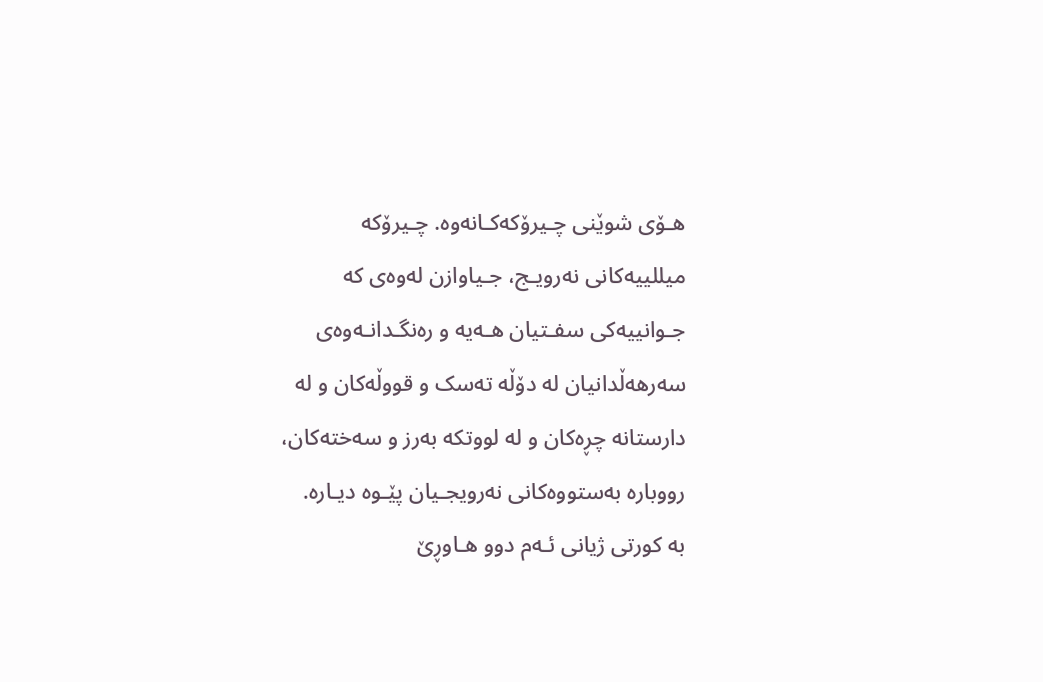هـۆی شوێنی چـیرۆکەکـانەوە. چـیرۆکە میللییەکانی نەرویـج، جـیاوازن لەوەی كە جـوانییەکی سفـتیان هـەیە و رەنگـدانـەوەی سەرهەڵدانیان لە دۆڵە تەسک و قووڵەکان و لە دارستانە چڕەکان و لە لووتکە بەرز و سەختەکان، رووبارە بەستووەکانی نەرویجـیان پێـوە دیـارە.
بە کورتی ژیانی ئـەم دوو هـاوڕێ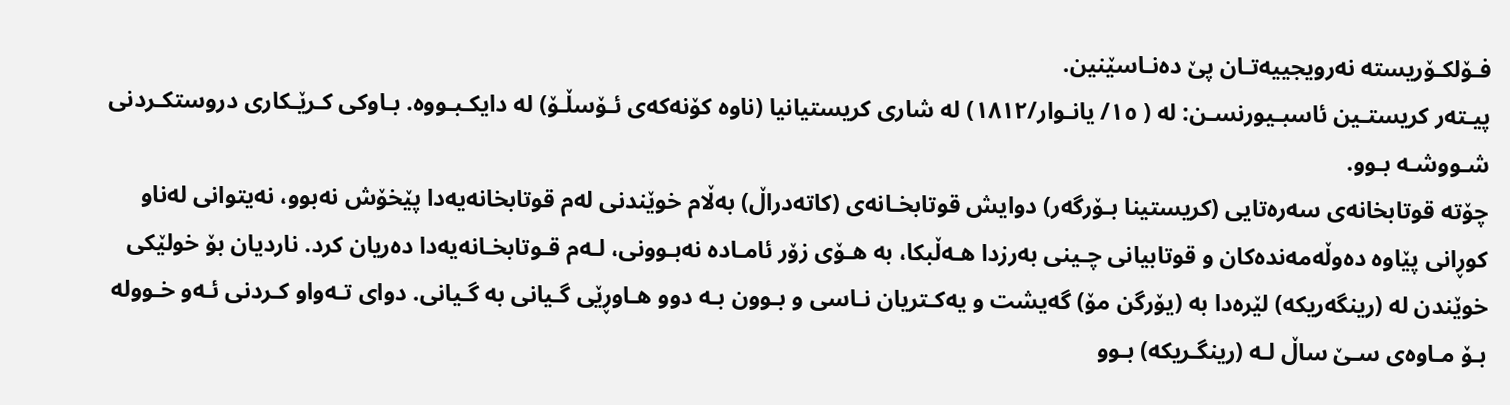فـۆلکـۆریستە نەرویجییەتـان پێ دەنـاسێنین.
پیـتەر کریستـین ئاسبـیورنسـن: لە ( ١٥/ یانـوار/١٨١٢) لە شاری کریستیانیا (ناوه‌ كۆنه‌كه‌ی ئـۆسڵـۆ) لە دایکـبـووە. بـاوکی کـرێـکاری دروستکـردنی شـووشـە بـوو.
چۆتە قوتابخانەی سەرەتایی (کریستینا بـۆرگەر) دوایش قوتابخـانەی (كاته‌دراڵ) بەڵام خوێندنی لەم قوتابخانەیەدا پێخۆش نەبوو، نەیتوانی لەناو کوڕانی پێاوە دەوڵەمەندەکان و قوتابیانی چـینی بەرزدا هـەڵبکا، بە هـۆی زۆر ئامـادە نەبـوونی، لـەم قـوتابخـانەیەدا دەریان کرد. ناردیان بۆ خولێکی خوێندن لە (رینگەریکە) لێرەدا بە (یۆرگن مۆ) گەیشت و یەکـتریان نـاسی و بـوون بـە دوو هـاوڕێی گـیانی بە گـیانی. دوای تـەواو کـردنی ئـەو خـوولە بـۆ مـاوەی سـێ ساڵ لـە (رینگـریکە) بـوو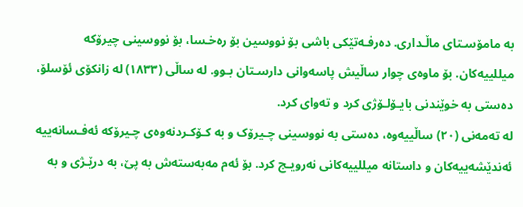بە مامۆسـتای ماڵـداری. دەرفـەتێکی باشی بۆ نووسین بۆ رەخـسا، بۆ نووسینی چیرۆکە میللییەکان. بۆ ماوەی چوار ساڵیش پاسەوانی دارسـتان بـوو. لە ساڵی (١٨٣٣) لە زانکۆی ئۆسلۆ، دەستی بە خوێندنی بایـۆلـۆژی کرد و تەوای کرد.
لە تەمەنی (٢٠) ساڵییەوە، دەستی بە نووسینی چـیرۆک و بە کـۆکـردنەوەی چـیرۆکە ئەفـسانەییە ئەندێشەییەکان و داستانە میللییەکانی نەرویـج کرد. بۆ ئەم مەبەستەش بە پێ، بە درێـژی و بە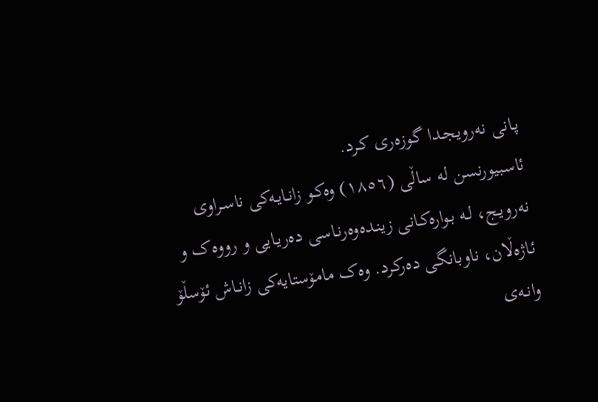پـانی نەرویجـدا گوزەری کـرد.
ئاسبیورنسن لە ساڵی (١٨٥٦) وەکـو زانـایـەکی ناسـراوی نەرویـج، لـە بـوارەکـانی زینـدەوەرنـاسی دەریـایی و رووەک و ئـاژەڵان، ناوبانگی دەرکرد. وەک مامۆستایەکی زانـاش ئۆسڵۆ وانـەی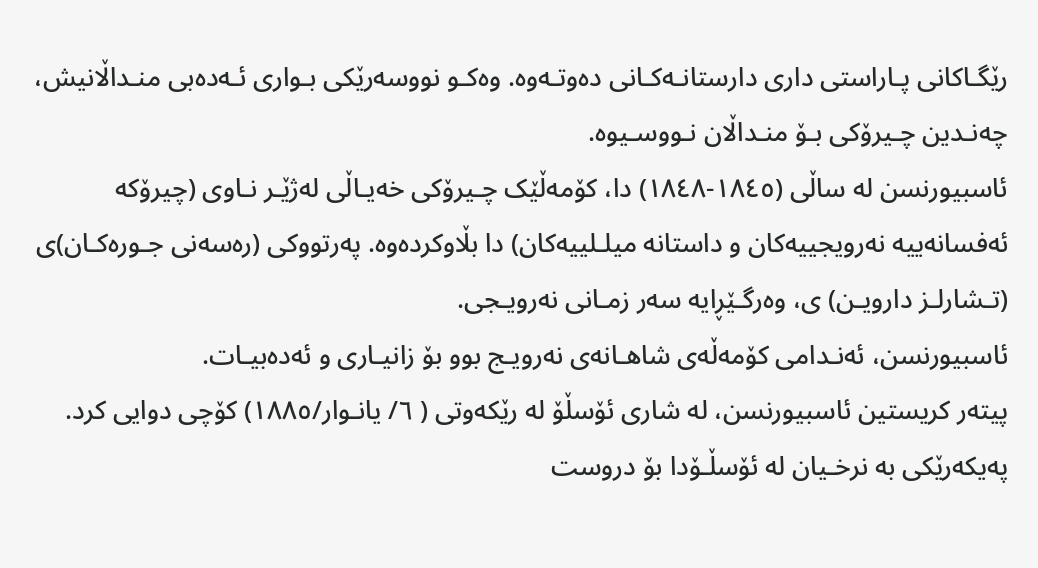رێگـاکانی پـاراستی داری دارستانـەکـانی دەوتـەوە. وەکـو نووسەرێکی بـواری ئـەدەبی منـداڵانیش، چەنـدین چـیرۆکی بـۆ منـداڵان نـووسـیوە.
ئاسبیورنسن لە ساڵی (١٨٤٥-١٨٤٨) دا، کۆمەڵێک چـیرۆکی خەیـاڵی لەژێـر نـاوی (چیرۆكه ئەفسانەییە نەرویجییەکان و داستانە میلـلییەکان‌) دا بڵاوکردەوە. پەرتووکی (ره‌سه‌نی جـوره‌كـان)ی (تـشارلـز دارویـن) ی، وەرگـێڕایە سەر زمـانی نەرویـجی.
ئاسبیورنسن، ئەنـدامی کۆمەڵەی شاهـانەی نەرویـج بوو بۆ زانیـاری و ئەدەبیـات.
پیتەر کریستین ئاسبیورنسن، لە شاری ئۆسڵۆ لە رێکەوتی ( ٦/ یانـوار/١٨٨٥) کۆچی دوایی کرد. پەیکەرێکی بە نرخـیان لە ئۆسڵـۆدا بۆ دروست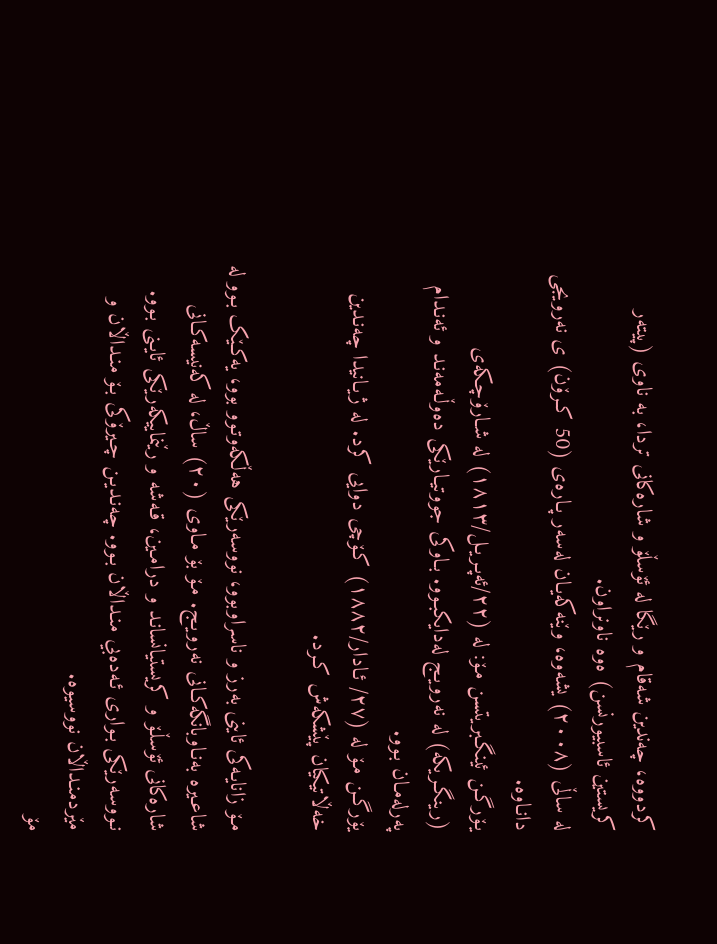کردووە، چەندین شەقام و رێگا لە ئۆسڵۆ و شارەکانی تردا، بە ناوی (پیتەر کریستین ئاسبیورنسن) ەوە ناونراون.
لە ساڵی (٢٠٠٨) یشەوە، وێنەکەیـان لەسەر پـارەی (50 كـرۆن) ی نەرویجی دانـاوە.
یـۆرگـن ئینگـبریتسن مـۆ: لە (٢٢/ئه‌پـریـل/١٨١٣) لە شـارۆچـکەی (رینگـریکە) لە نەرویـج لەدایکبـوو. بـاوکی جووتیـارێکی دەوڵـەمەنـد و ئەنـدام پەرلەمـان بـوو.
یۆرگـن مـۆ لە (٢٧/ ئـادار/١٨٨٢) کـۆچی دوایی کرد. لە ژیـانیدا چەنـدین خەڵاتیکیان پێشکەش کـرد.

مـۆ زانایـەکی ئاینی بەرز و ناسراوبوو، نووسەرێکی هەڵکەوتـوو بوو، یەکـێک بـوو لە شاعـیرە بەنـاوبانگەکـانی نەرویـج. مـۆ بۆ مـاوی (٢٠) ساڵ، لە کەنیسەکـانی شارەکانی ئۆسڵـۆ و کریستیانسانـد و درامـین، قـەشە و رێنماییکەرێکی ئایـنی بـوو. نـووسەرێکی بـواری ئـەدەبي منـداڵان بـوو. چەنـدیـن چـیرۆکی بـۆ منـداڵان و مێردمنـداڵان نووسیوە.
مۆ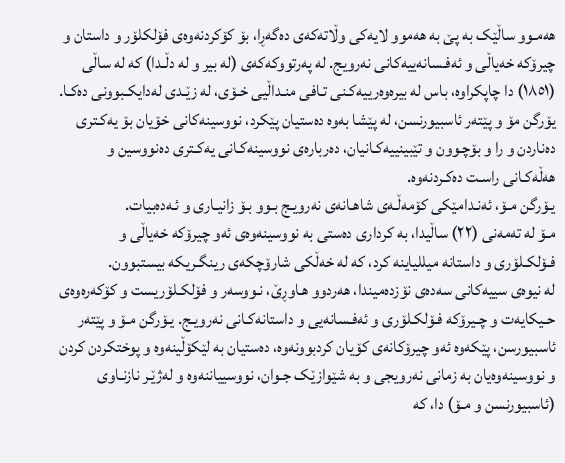هەمـوو ساڵێک بە پێ بە هەموو لایەکی وڵاتەکەی دەگەڕا، بۆ کۆکردنەوەی فۆلکلۆر و داستان و چیرۆکە خەیاڵی و ئەفـسانەییەکانی نەرویج. لە پەرتووکەکەی (له‌ بیر و له‌ دڵـدا) كه‌ له‌ ساڵی (١٨٥١) دا چاپکراوە، باس لە بیرەوەرییەکـنی تـافی منـداڵیی خـۆی، لە زێـدی لەدایکـبوونی دەکـا.
یۆرگن مۆ و پێتەر ئاسبیورنسن، لە پێشا بەوە دەستیان پێکرد، نووسینەکانی خۆیان بۆ یەکـتری دەناردن و را و بۆچـوون و تێبینییەکـانیان، دەربارەی نووسینەکـانی یەکـتری دەنووسین و هەڵەکـانی راسـت دەکـردنەوە.
یـۆرگن مـۆ، ئەنـدامێکی کۆمەڵـەی شاهـانەی نەرویـج بـوو بـۆ زانیـاری و ئـەدەبیات.
مـۆ لە تەمەنی (٢٢) ساڵیدا، بە کرداری دەستی بە نووسینەوەی ئەو چیرۆکە خەیاڵی و فـۆلکـلۆری و داستانە میللیاینە کرد، کە لە خەڵکی شارۆچکەی رینگـریکە بیستبوون.
لە نیوەی سییەکانی سەدەی نۆزدەمیندا، هەردوو هـاوڕێ، نـووسەر و فۆلکـلۆریست و کۆکەرەوەی حـیکایەت و چـیرۆکە فـۆلکـلۆری و ئەفـسانەیی و داستانەکـانی نەرویـج. یـۆرگن مـۆ و پێتەر ئاسبیورسن، پێکەوە ئەو چیرۆکانەی کۆیان کردبوونەوە، دەستیان بە لێکۆڵینەوە و پوختکردن کردن و نووسینەوەیان بە زمانی نەرویجی و بە شێوازێک جـوان، نووسییاننەوە و لەژێـر نازنـاوی (ئاسبیورنسن و مـۆ) دا، کە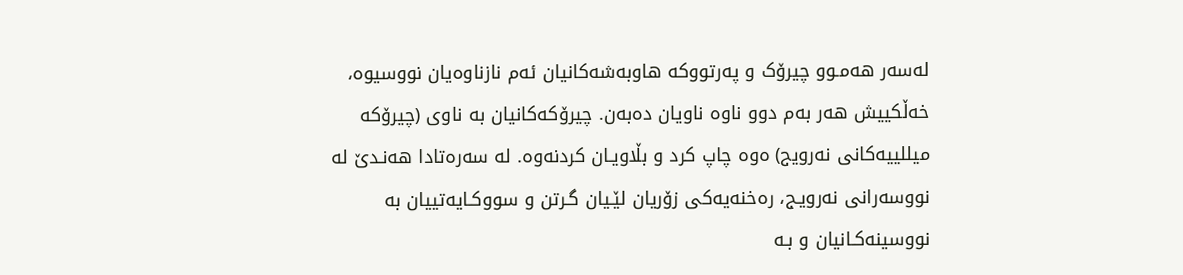لەسەر هەمـوو چیرۆک و پەرتووکە هاوبەشەکانیان ئەم نازناوەیان نووسیوە، خەڵکییش هەر بەم دوو ناوە ناویان دەبەن. چیرۆکەکانیان بە ناوی (چیرۆکە میللییەکانی نەرویج) ەوە چاپ کرد و بڵاویـان کردنەوە. لە سەرەتادا هەنـدێ لە نووسەرانی نەرویـج، رەخنەیەکی زۆریان لێـیان گـرتن و سووکـایەتییان بە نووسینەکـانیان و بـە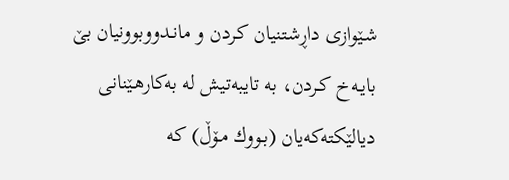شـێوازی داڕشـتنیان کـردن و مانـدووبوونیان بێ بایـەخ کـردن، بە تایبەتیش لە بەکارهـێنانی دیالێکتەکەیان (بـووك مـۆڵ) کە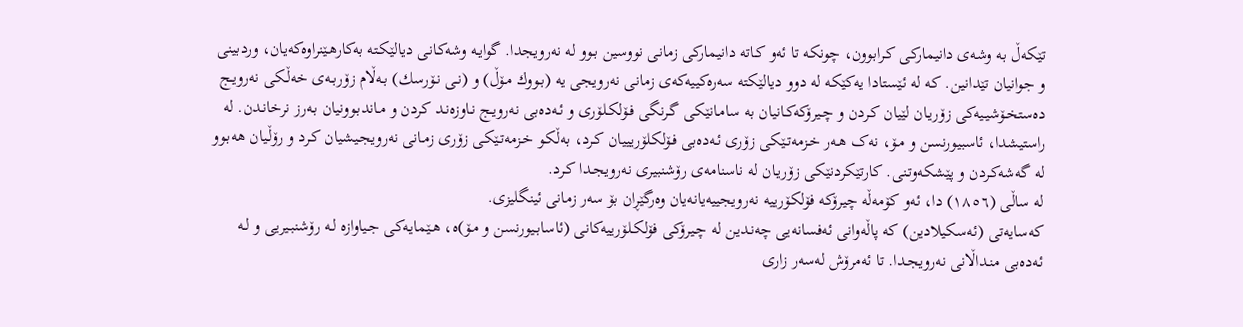تێکەڵ بە وشەی دانیمارکی کـرابوون، چونکە تا ئەو کـاتە دانیمارکی زمانی نووسین بـوو لە نەرویجدا. گوایـە وشەکـانی دیالێکـتە بەکارهـێنراوەکەیان، وردبینی و جوانیان تێدانین. کە لە ئێستادا یەکێکە لە دوو دیالێکتە سەرەکییەکەی زمانی نەرویجی یە (بـووك مـۆڵ) و (نـی نـۆرسك) بـەڵام زۆربـەی خەڵـکی نەرویـج دەستخـۆشیـیەکی زۆریـان لێیان کـردن و چـیرۆکەکـانیان بە سامـانێکی گـرنگی فـۆلکـلۆری و ئـەدەبی نەرویـج نـاوزەنـد کردن و مـاندبـوونیان بـەرز نرخانـدن. لە راستیشدا، ئاسبیورنسن و مـۆ، نەک هـەر خـزمەتـێکی زۆری ئـەدەبی فـۆلکلۆریییان کـرد، بەڵکـو خـزمەتـێکی زۆری زمـانی نەرویجـیشیان کـرد و رۆڵـیان هەبـوو لە گەشەکـردن و پێشکەوتـنی. کارتێکردنێکی زۆریـان لە ناسنامەی رۆشنبیری نەرویجـدا کـرد.
لە ساڵی (١٨٥٦) دا، ئه‌و کۆمەڵە چیرۆکە فۆلکۆرییە نەرویجییەیانەیان وەرگێڕان بۆ سەر زمانی ئینگلیزی.
کەسایەتی (ئەسکیلادین) کە پاڵەوانی ئەفسانەیی چەنـدین لە چـیرۆکی فۆلکـلۆرییەکانی (ئاسابـیورنسن و مـۆ)ە، هـێمایـەکی جـیاوازە لـە رۆشنبـیریی و لـە ئـەدەبی منـداڵانی نەرویجـدا. تا ئەمرۆش لەسەر زاری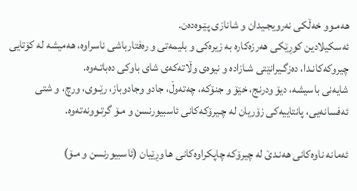هەمـوو خەڵکی نەرویجـیدان و شانازی پێـوەدەن.
ئەسکیلادین کوڕێکی هەرزەکارە بە زیرەکی و بلیمەتی و رەفتارباشی ناسراوە، هەميشە لە کۆتایی چیروکەکانـدا، دەزگـیرانێتی شـازادە و نیوەی وڵاتەکەی شای باوکی دەباتـەوە.
شایەنی باسیشە، دیۆ ودرنج، خێۆ و جنۆکە، چەتەوڵ، جادو وجادوباز، رێـوی، ورچ، و شتی ئەفسانەیی، پانتاییەکی زۆریان لە چـیرۆکەکانی ئاسبیورنسن و مـۆ گرتـوونەتەوە.

ئەمانە ناوەکانی هەنـدێ لە چیرۆکە چاپکراوەکانی هـاوڕێیان (ئاسبیورنسن و مـۆ)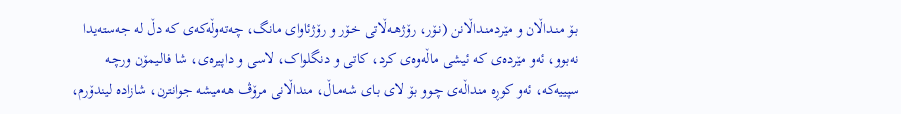بـۆ منـداڵان و مێردمنـداڵانن (نـۆر، رۆژهـەڵاتی خـۆر و رۆژئاوای مانگ، چەتەوڵەکەی کە دڵ لە جەستەیدا نەبوو، ئەو مێردەی کە ئیشی ماڵەوەی کرد، کاتی و دنگلواک، لاسی و داپیرەی، شا فالـیمۆن ورچـە سپییەکە، ئەو کوڕە منداڵەی چـوو بۆ لای بـای شەمـاڵ، منداڵانی مرۆڤ هەمیشە جوانترن، شازادە لیندۆرم،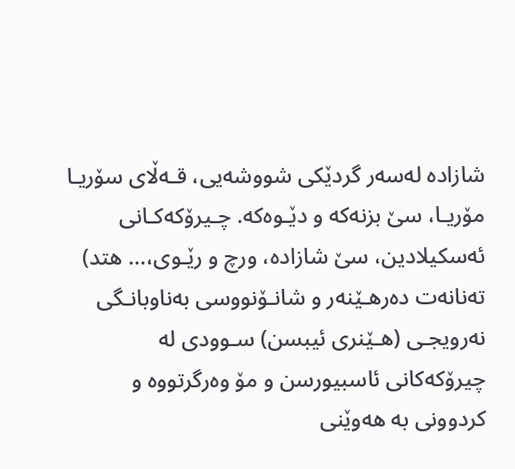شازادە لەسەر گردێکی شووشەیی، قـەڵای سۆریـا مۆریـا، سێ بزنەکە و دێـوەکە. چـیرۆکەکـانی ئەسکیلادین، سێ شازادە، ورچ و رێـوی،… هتد)
تەنانەت دەرهـێنەر و شانـۆنووسی بەناوبانـگی نەرویجـی (هـێنری ئیبسن) سـوودی لە چیرۆکەکانی ئاسبیورسن و مۆ وەرگرتووە و کردوونی بە هەوێنی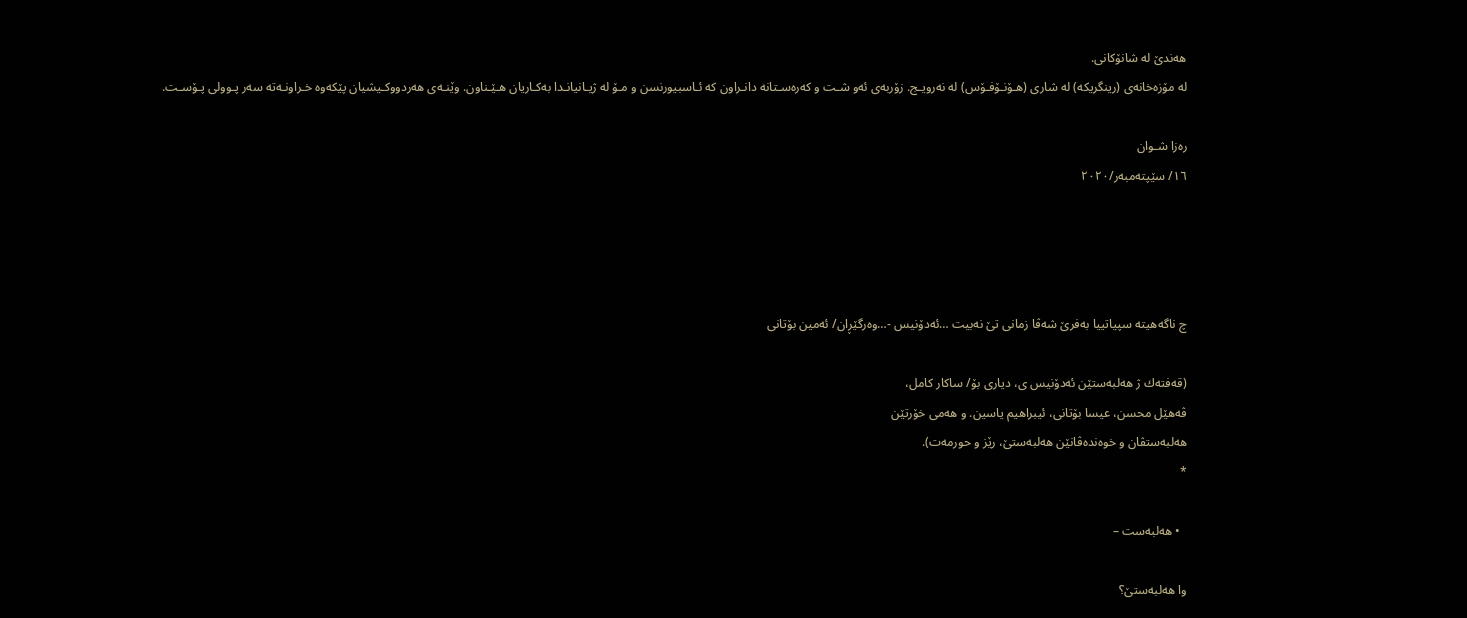هەندێ لە شانۆکانی.
لە مۆزەخانەی (رینگریكه‌) له‌ شاری (هـۆنـۆفـۆس) لە نەرویـج. زۆربەی ئەو شـت و کەرەسـتانە دانـراون کە ئـاسبیورنسن و مـۆ لە ژیـانیانـدا بەکـاریان هـێـناون. وێنـەی هەردووکـیشیان پێکەوە خـراونـەتە سەر پـوولی پـۆسـت.

رەزا شـوان
١٦/ سێپتەمبەر/٢٠٢٠




چ ناگه‌هیته‌ سپیاتییا به‌فرێ‌ شه‌ڤا زمانی تێ‌ نه‌بیت …ئه‌دۆنیس -…وه‌رگێڕان/ ئه‌مین بۆتانی

(قه‌فته‌ك ژ هه‌لبه‌ستێن ئه‌دۆنیس ی، دیاری بۆ/ ساكار كامل،
ڤه‌هێل محسن، عیسا بۆتانی، ئیبراهیم یاسین. و هه‌می خۆرتێن
هه‌لبه‌ستڤان و خوه‌نده‌ڤانێن هه‌لبه‌ستێ‌، رێز و حورمه‌ت).
*

  • هه‌لبه‌ست –

وا هه‌لبه‌ستێ‌؟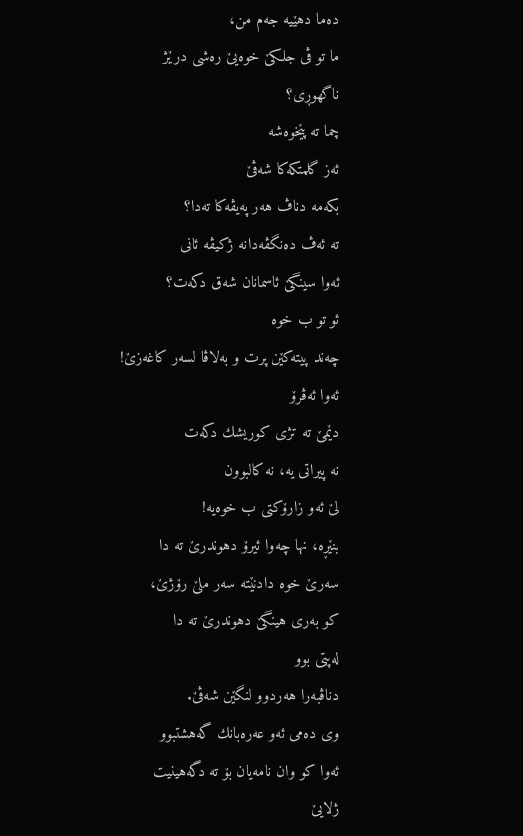ده‌ما دهێیه‌ جه‌م من،
ما تو ڤی جلكێ‌ خوه‌یێ ره‌شی درێژ
ناگهوڕی؟
چما ته‌ پێخوه‌شه‌
ئه‌ز گلمتكه‌كا شه‌ڤێ‌
بكه‌مه‌ دناڤ هه‌ر په‌یڤه‌كا ته‌دا؟
ته‌ ئه‌ڤ ده‌نگڤه‌دانه‌ ژكیڤه‌ ئانی
ئه‌وا سینگێ ئاسمانان شه‌ق دكه‌ت؟
ئو تو ب خوه‌
چه‌ند پیته‌كێن پرت و به‌لاڤا لسه‌ر كاغه‌زێ‌!
ئه‌وا ئه‌ڤرۆ
دێمێ ته‌ تژی كوریشك دكه‌ت
نه‌ پیراتی یه‌، نه‌ كالبوون
لێ ئه‌و زارۆكتی ب خوه‌یه‌!
بنێڕه‌، نها چه‌وا ئیرۆ دهوندرێ‌ ته‌ دا
سه‌رێ‌ خوه‌ دادنێته‌ سه‌ر ملێ رۆژێ،
كو به‌ری هینگێ‌ دهوندرێ ته‌ دا
له‌پتی بوو
دناڤبه‌را هه‌ردوو لنگێن شه‌ڤێ.
وی ده‌می ئه‌و عه‌ره‌بانك گه‌هشتبوو
ئه‌وا كو وان نامه‌یان بۆ ته‌ دگه‌هینیت
ژلایێ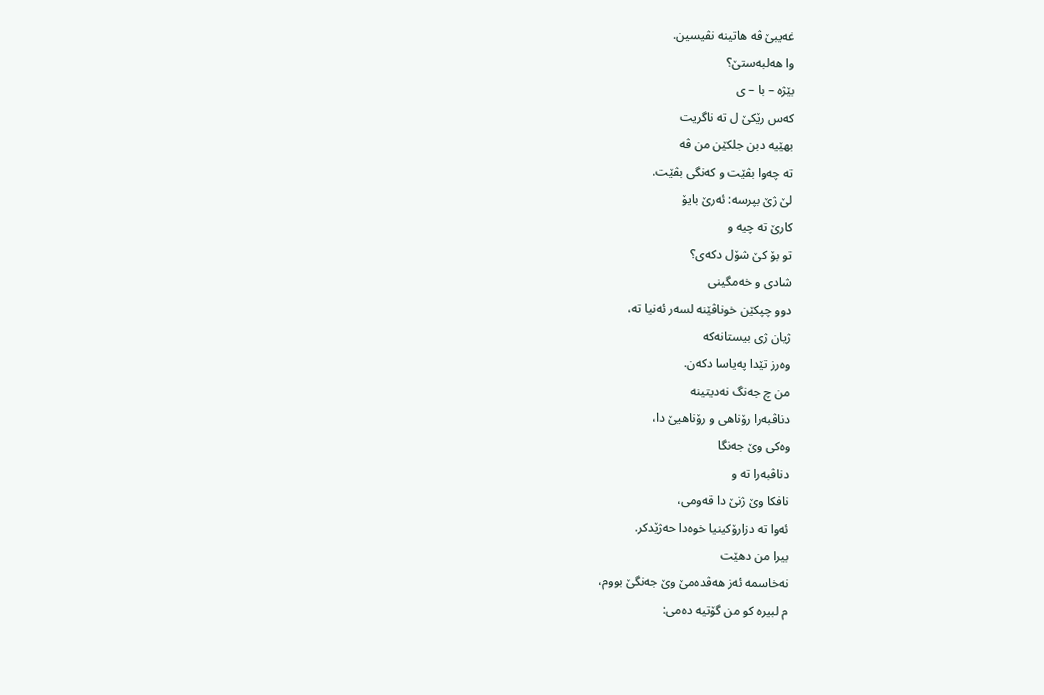غه‌یبێ ڤه‌ هاتینه‌ نڤیسین.
وا هه‌لبه‌ستێ‌؟
بێژه‌ – با – ی
كه‌س رێكێ ل ته‌ ناگریت
بهێیه‌ دبن جلكێن من ڤه‌
ته‌ چه‌وا بڤێت و كه‌نگی بڤێت.
لێ‌ ژێ بپرسه‌: ئه‌رێ‌ بایۆ
كارێ‌ ته‌ چیه‌ و
تو بۆ كێ شۆل دكه‌ی؟
شادی و خه‌مگینی
دوو چپكێن خوناڤێنه‌ لسه‌ر ئه‌نیا ته‌،
ژیان ژی بیستانه‌كه‌
وه‌رز تێدا په‌یاسا دكه‌ن.
من چ جه‌نگ نه‌دیتینه‌
دناڤبه‌را رۆناهی و رۆناهیێ دا،
وه‌كی وێ‌ جه‌نگا
دناڤبه‌را ته‌ و
نافكا وێ‌ ژنێ دا قه‌ومی،
ئه‌وا ته‌ دزارۆكینیا خوه‌دا حه‌ژێدكر.
بیرا من دهێت
نه‌خاسمه‌ ئه‌ز هه‌ڤده‌مێ‌ وێ‌ جه‌نگێ بووم،
م لبیره‌ كو من گۆتیه‌ ده‌می: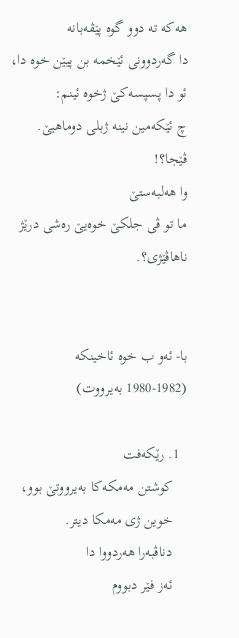هه‌كه‌ ته‌ دوو گوه پێڤه‌بانه‌
دا گه‌ردوونی ئێخمه‌ بن پیێن خوه‌ دا،
ئو دا پسپسه‌كێ ژخوه‌ ئینم:
چ ئێكه‌مین نینه‌ ژبلی دوماهیێ.
ڤێجا؟!
وا هه‌لبه‌ستێ‌
ما تو ڤی جلكێ‌ خوه‌یێ ره‌شی درێژ
ناهاڤێژی؟.


با- ئه‌و ب خوه‌ ئاخینكه‌
(1980-1982 به‌یرووت)

  1. رێكه‌فت
    كوشتن مه‌مكه‌كا به‌یرووتێ‌ بوو،
    خوین ژی مه‌مكا دیتر.
    دناڤبه‌را هه‌ردووا دا
    ئه‌ز فێر دبووم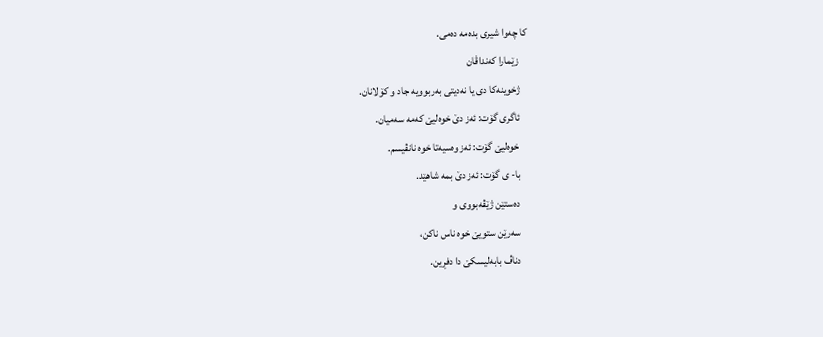كا چه‌وا شیری بده‌مه‌ ده‌می.
    زێمارا كه‌نداڤان
    ژخوینه‌كا دی یا نه‌دیتی به‌ربوویه‌ جاد و كۆلانان.
    ئاگری گۆت: ئه‌ز دێ خوه‌لیێ كه‌مه‌ سه‌میان.
    خوه‌لیێ گۆت: ئه‌ز وه‌سیه‌تا خوه‌ نانڤیسم.
    با- ی گۆت: ئه‌ز دێ بمه‌ شاهێد.
    ده‌ستێن ژێڤه‌بووی و
    سه‌رێن ستویێ خوه‌ ناس ناكن،
    دناڤ بابه‌لیسكێ دا دفڕین.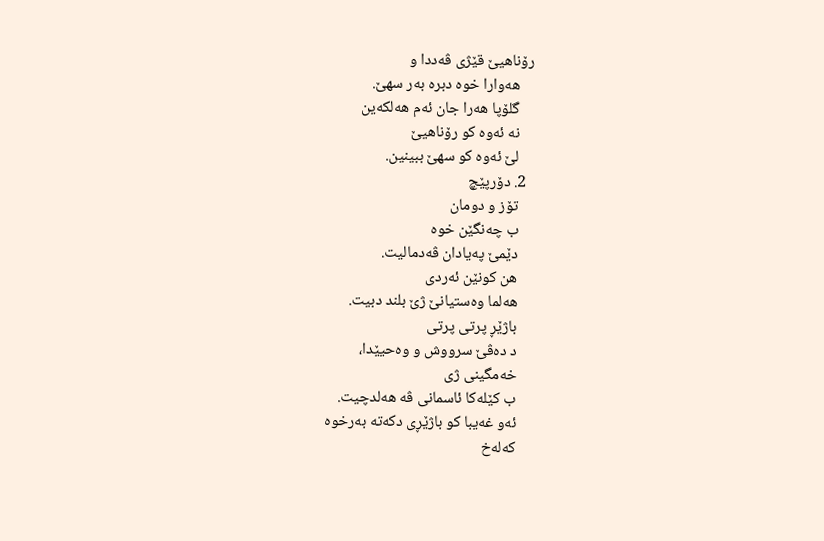رۆناهیێ قێژی ڤه‌ددا و
    هه‌وارا خوه‌ دبره‌ به‌ر سهێ‌.
    گلۆپا هه‌را جان ئه‌م هه‌لكه‌ین
    نه‌ ئه‌وه‌ كو رۆناهیێ
    لێ ئه‌وه‌ كو سهێ ببینین.
  2. دۆرپێچ
    تۆز و دومان
    ب چه‌نگێن خوه‌
    دێمێ په‌یادان ڤه‌دمالیت.
    هن كونێن ئه‌ردی
    هه‌لما وه‌ستیانێ‌ ژێ بلند دبیت.
    باژێڕ پرتی پرتی
    د ده‌ڤێ‌ سرووش و وه‌حیێدا،
    خه‌مگینی ژی
    ب كێله‌كا ئاسمانی ڤه‌ هه‌لدچیت.
    ئه‌و غه‌یبا كو باژێڕی دكه‌ته‌ به‌رخوه‌
    كه‌له‌خ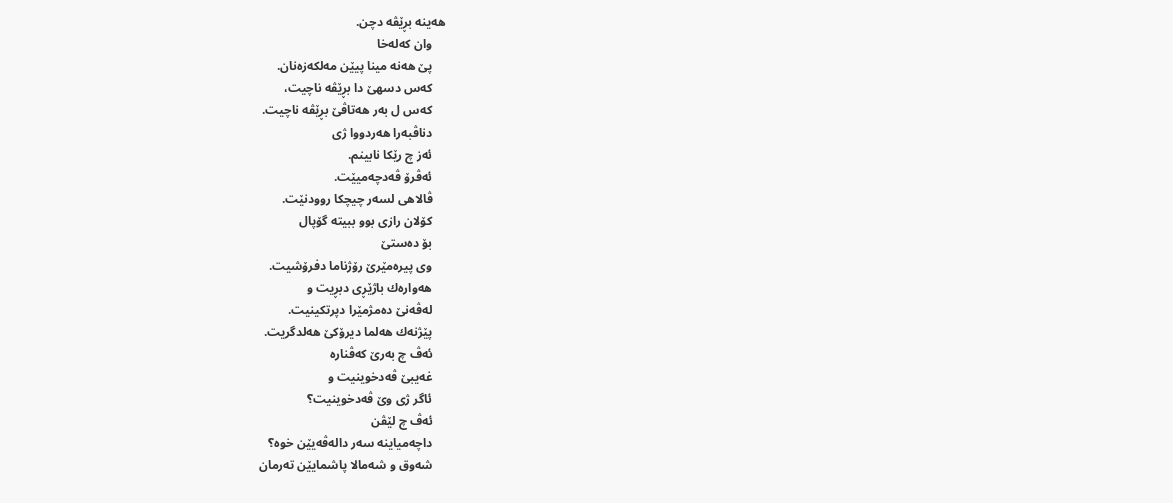هه‌ینه‌ بڕێڤه‌ دچن.
    وان كه‌له‌خا
    پێ هه‌نه‌ مینا پیێن مه‌لكه‌زه‌نان.
    كه‌س دسهێ‌ دا بڕێڤه‌ ناچیت،
    كه‌س ل به‌ر هه‌تاڤێ‌ بڕێڤه‌ ناچیت.
    دناڤبه‌را هه‌ردووا ژی
    ئه‌ز چ رێكا نابینم.
    ئه‌ڤرۆ ڤه‌دچه‌میێت.
    ڤالاهی لسه‌ر چیچكا روودنێت.
    كۆلان رازی بوو ببیته‌ گۆپال
    بۆ ده‌ستێ‌
    وی پیره‌مێرێ رۆژناما دفرۆشیت.
    هه‌واره‌ك باژێڕی دبڕیت و
    له‌ڤه‌نێ ده‌مژمێرا دپرتكینیت.
    پێژنه‌ك هه‌لما دیرۆكێ هه‌لدگریت.
    ئه‌ڤ چ به‌رێ‌ كه‌ڤناره‌
    غه‌یبێ ڤه‌دخوینیت و
    ئاگر ژی وێ‌ ڤه‌دخوینیت؟
    ئه‌ڤ چ لێڤن
    داچه‌میاینه‌ سه‌ر داله‌ڤه‌یێن خوه‌؟
    شه‌وق و شه‌مالا پاشمایێن ته‌رمان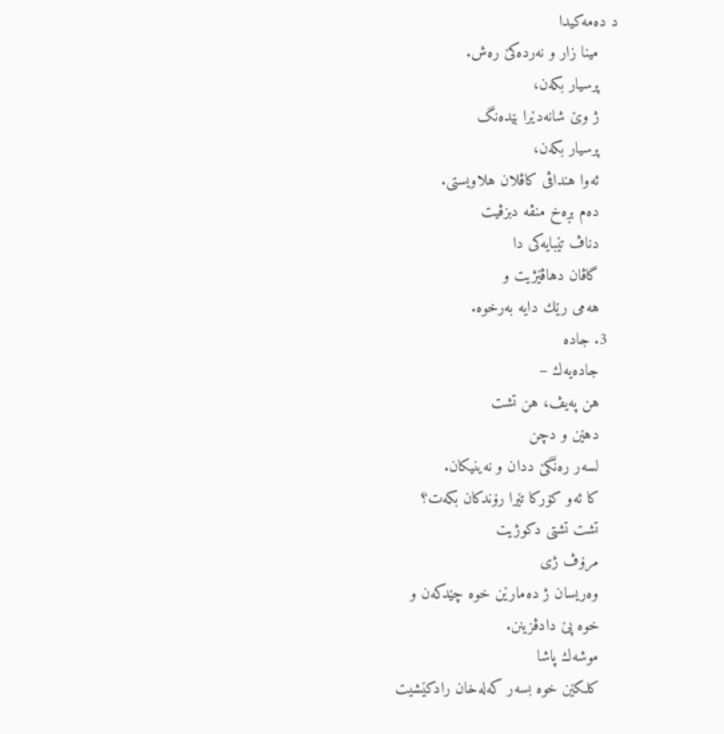د ده‌مه‌كیدا
    مینا زار و نه‌رده‌كێ ره‌ش.
    پرسیار بكه‌ن،
    ژ وێ‌ شانه‌دێرا بێده‌نگ
    پرسیار بكه‌ن،
    ئه‌وا هنداڤی كاڤلان هلاویستی.
    ده‌م بڕه‌خ منڤه‌ دبزڤیت
    دناڤ تێبایه‌كی دا
    گاڤان دهاڤێژیت و
    هه‌می رێك دایه‌ به‌رخوه‌.
  3. جاده‌
    جاده‌یه‌ك –
    هن په‌یڤ، هن تشت
    دهێن و دچن
    لسه‌ر ره‌نگێ ددان و نه‌ینیكان.
    كا ئه‌و كۆركا تێرا رۆندكان بكه‌ت؟
    تشت تشتی دكوژیت
    مرۆڤ ژی
    وه‌ریسان ژ ده‌مارێن خوه‌ چێدكه‌ن و
    خوه‌ پێ دادڤزینن.
    موشه‌ك پاشا
    كلكێن خوه‌ بسه‌ر كه‌له‌خان رادكێشیت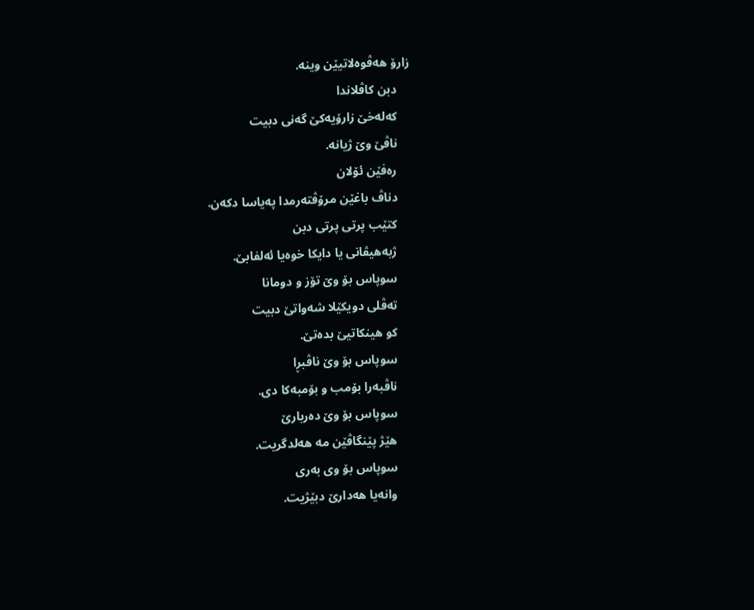زارۆ هه‌ڤوه‌لاتیێن وینه‌.
    دبن كاڤلاندا
    كه‌له‌خێ‌ زارۆیه‌كێ گه‌نی دبیت
    ناڤێ‌ وێ‌ ژیانه‌.
    ره‌فێن ئۆلان
    دناڤ باغێن مرۆڤته‌رمدا په‌یاسا دكه‌ن.
    كتێب پرتی پرتی دبن
    ژبه‌هیڤانی یا دایكا خوه‌یا ئه‌لفابێ.
    سوپاس بۆ وێ‌ تۆز و دومانا
    ته‌ڤلی دویكێلا شه‌واتێ‌ دبیت
    كو هینكاتیێ بده‌تێ‌.
    سوپاس بۆ وێ‌ ناڤبڕا
    ناڤبه‌را بۆمب و بۆمبه‌كا دی.
    سوپاس بۆ وێ‌ ده‌ربارێ‌
    هێژ پێنگاڤێن مه‌ هه‌لدگریت.
    سوپاس بۆ وی به‌ری
    وانه‌یا هه‌دارێ‌ دبێژیت.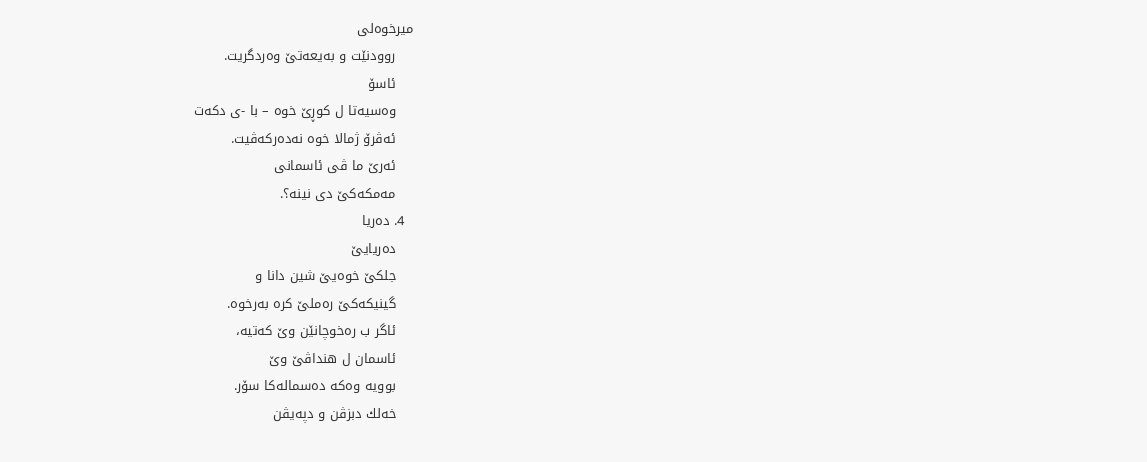میرخوه‌لی
    روودنێت و به‌یعه‌تێ‌ وه‌ردگریت.
    ئاسۆ
    وه‌سیه‌تا ل كوڕێ خوه‌ – با -ی دكه‌ت
    ئه‌ڤرۆ ژمالا خوه‌ نه‌ده‌ركه‌ڤیت.
    ئه‌رێ‌ ما ڤی ئاسمانی
    مه‌مكه‌كێ‌ دی نینه‌؟.
  4. ده‌ریا
    ده‌ریایێ
    جلكێ‌ خوه‌یێ شین دانا و
    گینیكه‌كێ‌ ره‌ملێ‌ كره‌ به‌رخوه‌.
    ئاگر ب ره‌خوچانێن وێ‌ كه‌تیه‌،
    ئاسمان ل هنداڤێ‌ وێ‌
    بوویه‌ وه‌كه‌ ده‌سماله‌كا سۆر.
    خه‌لك دبزڤن و دپه‌یڤن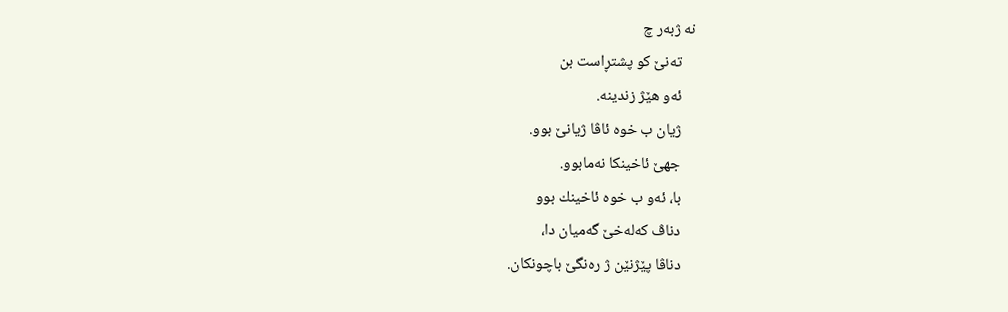نه‌ ژبه‌ر چ
    ته‌نێ‌ كو پشتڕاست بن
    ئه‌و هێژ زندینه‌.
    ژیان ب خوه‌ ئاڤا ژیانێ‌ بوو.
    جهێ‌ ئاخینكا نه‌مابوو.
    با، ئه‌و ب خوه‌ ئاخینك بوو
    دناڤ كه‌له‌خێ‌ گه‌میان دا،
    دناڤا پێژنێن ژ ره‌نگێ باچونكان.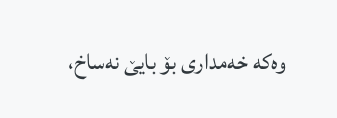وه‌كه‌ خه‌مداری بۆ بایێ نه‌ساخ،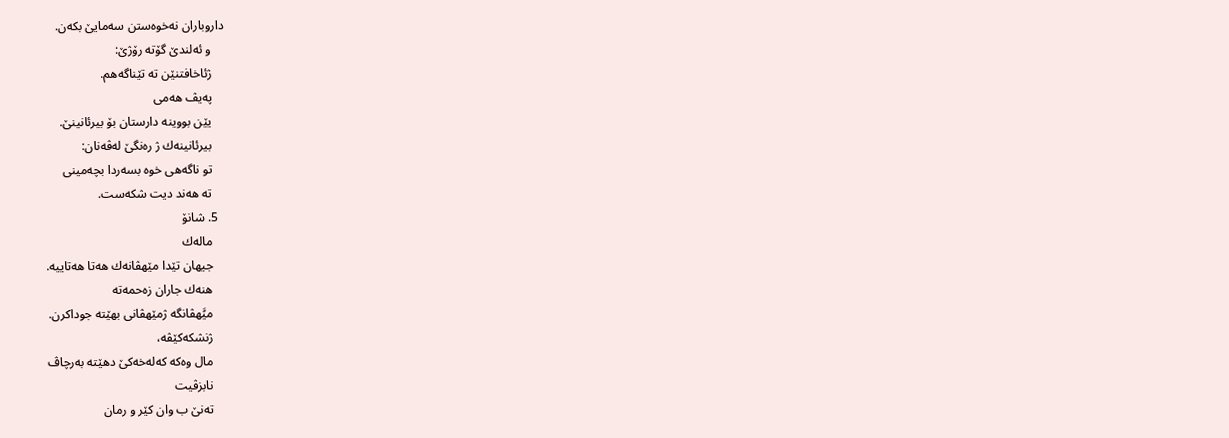داروباران نه‌خوه‌ستن سه‌مایێ بكه‌ن.
    و ئه‌لندێ گۆته‌ رۆژێ:
    ژئاخافتنێن ته‌ تێناگه‌هم.
    په‌یڤ هه‌می
    یێن بووینه‌ دارستان بۆ بیرئانینێ.
    بیرئانینه‌ك ژ ره‌نگێ له‌ڤه‌نان:
    تو ناگه‌هی خوه‌ بسه‌ردا بچه‌مینی
    ته‌ هه‌ند دیت شكه‌ست.
  5. شانۆ
    ماله‌ك
    جیهان تێدا مێهڤانه‌ك هه‌تا هه‌تاییه‌.
    هنه‌ك جاران زه‌حمه‌ته‌
    میًَهڤانگه‌ ژمێهڤانی بهێته‌ جوداكرن.
    ژنشكه‌كێڤه‌،
    مال وه‌كه‌ كه‌له‌خه‌كێ‌ دهێته‌ به‌رچاڤ
    نابزڤیت
    ته‌نێ‌ ب وان كێر و رمان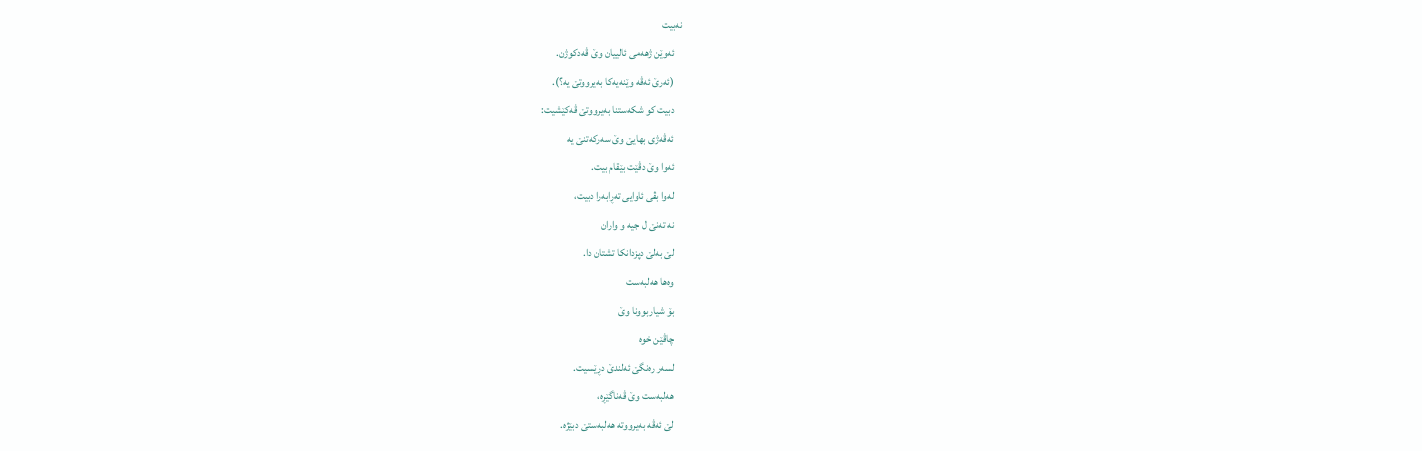نه‌بیت
    ئه‌وێن ژهه‌می ئالییان وێ‌ ڤه‌دكوژن.
    (ئه‌رێ‌ ئه‌ڤه‌ وێنه‌یه‌كا به‌یرووتێ‌ یه‌؟).
    دبیت كو شكه‌ستنا به‌یرووتێ‌ ڤه‌كێشیت:
    ئه‌ڤه‌ژی بهایێ وێ سه‌ركه‌تنێ یه‌
    ئه‌وا وێ‌ دڤێت بێقام بیت.
    له‌وا بڤی ئاوایی ته‌ڕابه‌را دبیت،
    نه‌ ته‌نێ‌ ل جیه و واران
    لێ به‌لێ‌ دپزدانكا تشتان دا.
    وه‌ها هه‌لبه‌ست
    بۆ شیاربوونا وێ‌
    چاڤێن خوه‌
    لسه‌ر ره‌نگێ ئه‌لندێ دڕێسیت.
    هه‌لبه‌ست وێ‌ ڤه‌ناگێڕه‌،
    لێ ئه‌ڤه‌ به‌یرووته‌ هه‌لبه‌ستێ‌ دبێژه‌.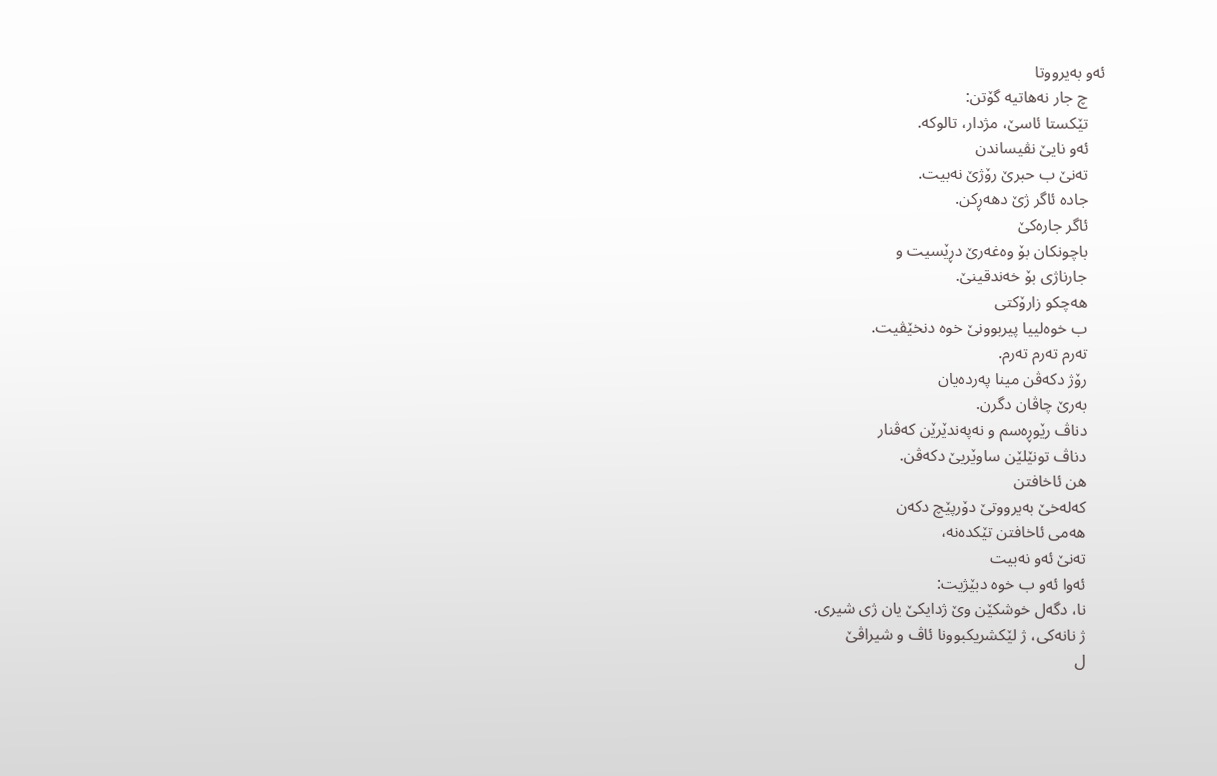ئه‌و به‌یرووتا
    چ جار نه‌هاتیه‌ گۆتن:
    تێكستا ئاسێ، مژدار، تالوكه‌.
    ئه‌و نایێ نڤیساندن
    ته‌نێ‌ ب حبرێ‌ رۆژێ‌ نه‌بیت.
    جاده‌ ئاگر ژێ دهه‌ڕكن.
    ئاگر جاره‌كێ‌
    باچونكان بۆ وه‌غه‌رێ‌ دڕێسیت و
    جارناژی بۆ خه‌ندقینێ‌.
    هه‌چكو زارۆكتی
    ب خوه‌لییا پیربوونێ‌ خوه‌ دنخێڤیت.
    ته‌رم ته‌رم ته‌رم.
    رۆژ دكه‌ڤن مینا په‌رده‌یان
    به‌رێ‌ چاڤان دگرن.
    دناڤ رێوڕه‌سم و نه‌په‌ندێرێن كه‌ڤنار
    دناڤ تونێلێن ساوێریێ دكه‌ڤن.
    هن ئاخافتن
    كه‌له‌خێ به‌یرووتێ‌ دۆرپێچ دكه‌ن
    هه‌می ئاخافتن تێكده‌نه‌،
    ته‌نێ‌ ئه‌و نه‌بیت
    ئه‌وا ئه‌و ب خوه‌ دبێژیت:
    نا، دگه‌ل خوشكێن وێ‌ ژدایكێ‌ یان ژی شیری.
    ژ نانه‌كی، ژ لێكشریكبوونا ئاڤ و شیراڤێ
    ل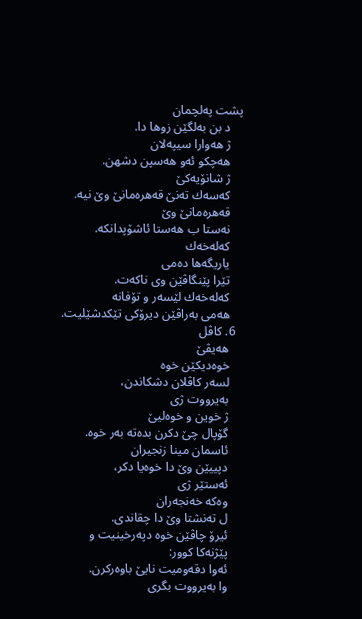پشت په‌لچمان
    د بن به‌لگێن زوها دا.
    ژ هه‌وارا سیپه‌لان
    هه‌چكو ئه‌و هه‌سپن دشهن.
    ژ شانۆیه‌كێ
    كه‌سه‌ك ته‌نێ قه‌هره‌مانێ‌ وێ‌ نیه‌.
    قه‌هره‌مانێ‌ وێ‌
    نه‌ستا ب هه‌ستا ئاشۆپدانكه‌.
    كه‌له‌خه‌ك
    یاریگه‌ها ده‌می
    تێرا پێنگاڤێن وی ناكه‌ت.
    كه‌له‌خه‌ك لێسه‌ر و تۆفانه‌
    هه‌می به‌راڤێن دیرۆكی تێكدشێلیت.
  6. كاڤل
    هه‌یڤێ
    خوه‌دیكێن خوه‌
    لسه‌ر كاڤلان دشكاندن،
    به‌یرووت ژی
    ژ خوین و خوه‌لیێ
    گۆپال چێ دكرن بده‌ته‌ به‌ر خوه‌.
    ئاسمان مینا زنجیران
    دپییێن وێ‌ دا خوه‌یا دكر،
    ئه‌ستێر ژی
    وه‌كه‌ خه‌نجه‌ران
    ل ته‌نشتا وێ‌ دا چقاندی.
    ئیرۆ چاڤێن خوه‌ دپه‌رخینیت و
    پێژنه‌كا كوور:
    ئه‌وا دقه‌ومیت نایێ باوه‌ركرن.
    وا به‌یرووت بگری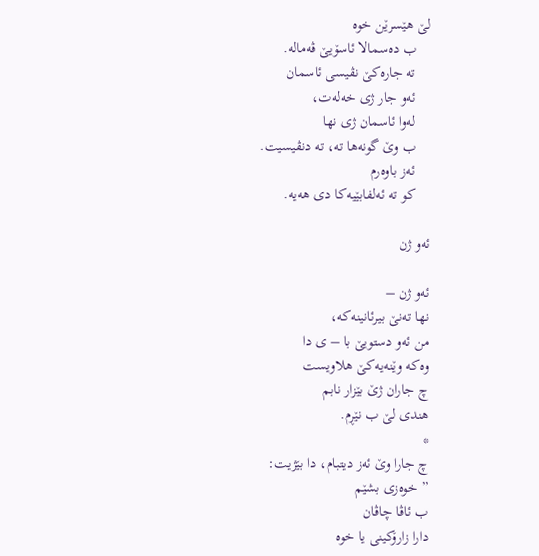لێ هێسرێن خوه‌
    ب ده‌سمالا ئاسۆیێ ڤه‌ماله‌.
    ته‌ جاره‌كێ‌ نڤیسی ئاسمان
    ئه‌و جار ژی خه‌له‌ت،
    له‌وا ئاسمان ژی نها
    ب وێ‌ گونه‌ها ته‌، ته‌ دنڤیسیت.
    ئه‌ز باوه‌رم
    كو ته‌ ئه‌لفابێیه‌كا دی هه‌یه‌.

ئه‌و ژن

ئه‌و ژن –
نها ته‌نێ بیرئانینه‌كه‌،
من ئه‌و دستویێ با – ی دا
وه‌كه‌ وێنه‌یه‌كێ‌ هلاویست
چ جاران ژێ بێزار نابم
هندی لێ‌ ب نێڕم.
*
چ جارا وێ‌ ئه‌ز دیتبام، دا بێژیت:
” خوه‌زی بشێم
ب ئاڤا چاڤان
دارا زارۆكینی یا خوه‌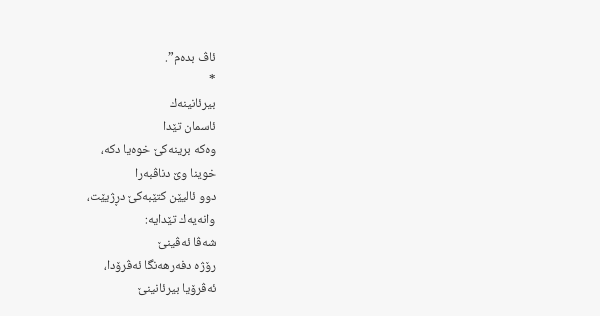ئاڤ بده‌م”.
*
بیرئانینه‌ك
ئاسمان تێدا
وه‌كه‌ برینه‌كێ خوه‌یا دكه‌،
خوینا وێ‌ دناڤبه‌را
دوو ئالیێن كتێبه‌كێ‌ دڕژیێت،
وانه‌یه‌ك تێدایه‌:
شه‌ڤا ئه‌ڤینێ
رۆژه‌ دفه‌رهه‌نگا ئه‌ڤرۆدا،
ئه‌ڤرۆیا بیرئانینێ‌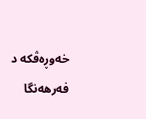خه‌وڕه‌ڤكه‌ د فه‌رهه‌نگا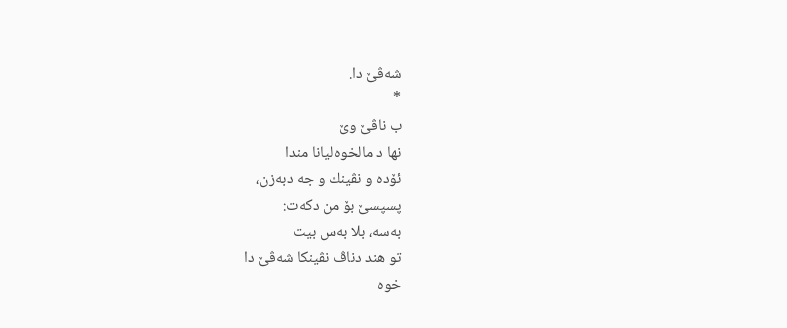شه‌ڤێ دا.
*
ب ناڤێ‌ وێ‌
نها د مالخوه‌لیانا مندا
ئۆده‌ و نڤینك و جه دبه‌زن،
پسپسێ بۆ من دكه‌ت:
به‌سه‌، بلا به‌س بیت
تو هند دناڤ نڤینكا شه‌ڤێ دا
خوه‌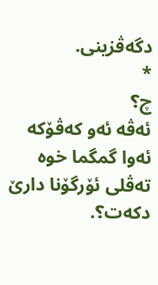دگه‌ڤزینی.
*
چ؟
ئه‌ڤه‌ ئه‌و كه‌ڤۆكه‌
ئه‌وا گمگما خوه‌
ته‌ڤلی ئۆرگۆنا دارێ‌ دكه‌ت؟.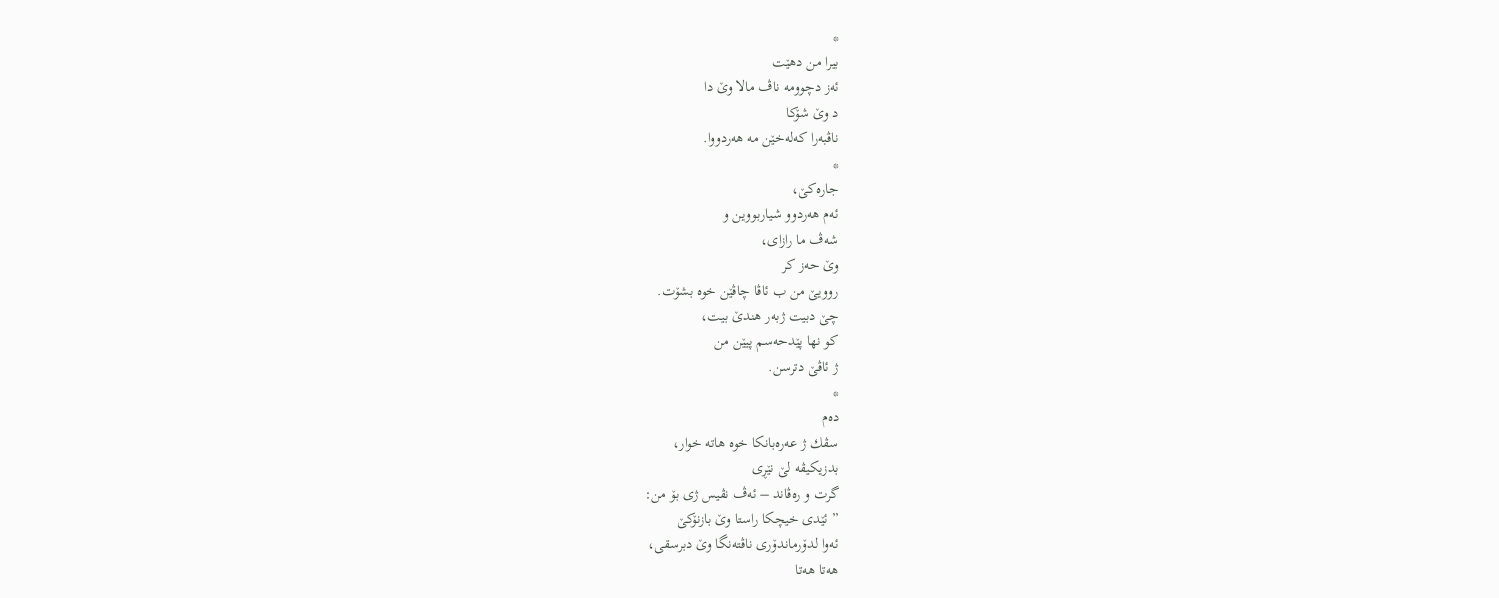*
بیرا من دهێت
ئه‌ز دچوومه‌ ناڤ مالا وێ دا
د وێ‌ شۆكا
ناڤبه‌را كه‌له‌خێن مه‌ هه‌ردووا.
*
جاره‌كێ،
ئه‌م هه‌ردوو شیاربووین و
شه‌ڤ ما رازای،
وێ‌ حه‌ز كر
روویێ من ب ئاڤا چاڤێن خوه‌ بشۆت.
چێ دبیت ژبه‌ر هندێ بیت،
كو نها پێدحه‌سم پیێن من
ژ ئاڤێ دترسن.
*
ده‌م
سڤك ژ عه‌ره‌بانكا خوه‌ هاته‌ خوار،
بدزیكیڤه‌ لێ نێڕی
گرت و ره‌ڤاند – ئه‌ڤ نڤیس ژی بۆ من:
” ئێدی خیچكا راستا وێ‌ بازنۆكێ
ئه‌وا لدۆرماندۆری ناڤته‌نگا وێ‌ دبرسقی،
هه‌تا هه‌تا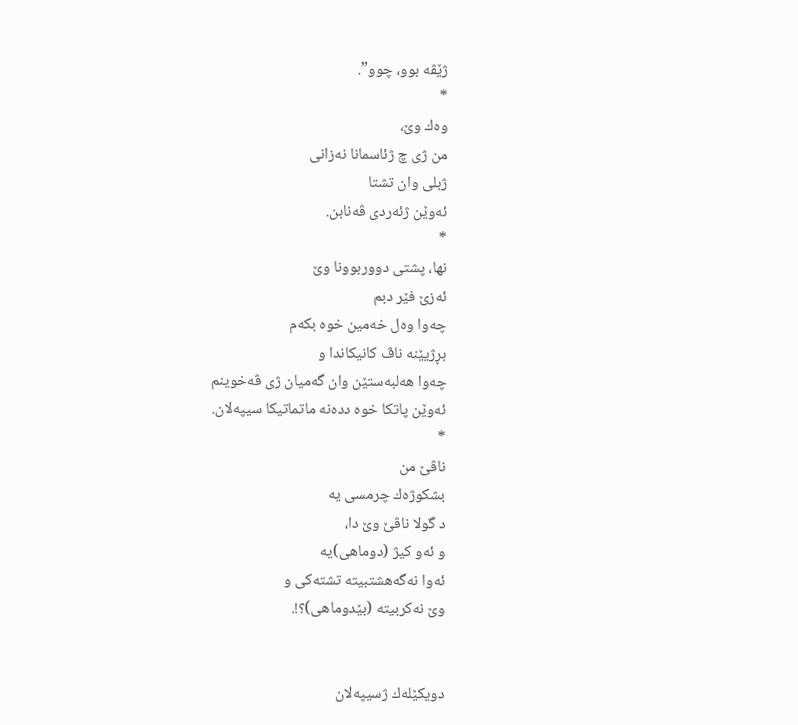ژێڤه‌ بوو، چوو”.
*
وه‌ك وێ‌،
من ژی چ ژئاسمانا نه‌زانی
ژبلی وان تشتا
ئه‌وێن ژئه‌ردی ڤه‌نابن.
*
نها، پشتی دووربوونا وێ‌
ئه‌زێ‌ فێر دبم
چه‌وا وه‌ل خه‌مین خوه‌ بكه‌م
بڕژیێنه‌ ناڤ كانیكاندا و
چه‌وا هه‌لبه‌ستێن وان گه‌میان ژی ڤه‌خوینم
ئه‌وێن پاتكا خوه‌ دده‌نه‌ ماتماتیكا سیپه‌لان.
*
ناڤێ‌ من
بشكوژه‌ك چرمسی یه‌
د گولا ناڤێ وێ دا،
و ئه‌و كیژ (دوماهی)یه‌
ئه‌وا نه‌گه‌هشتبیته‌ تشته‌كی و
وێ‌ نه‌كربیته‌ (بێدوماهی)؟!.


دویكێله‌ك ژسیپه‌لان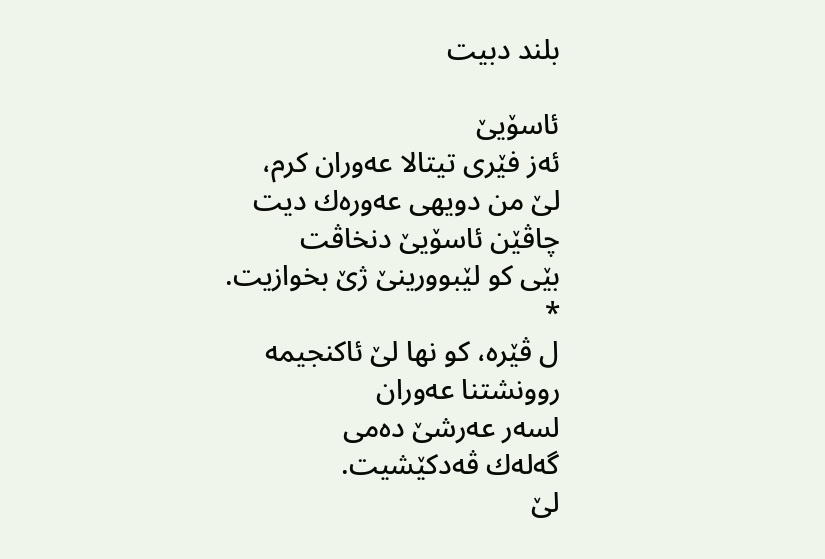بلند دبیت

ئاسۆیێ
ئه‌ز فێری تیتالا عه‌وران كرم،
لێ من دویهی عه‌وره‌ك دیت
چاڤێن ئاسۆیێ دنخاڤت
بێی كو لێبوورینێ‌ ژێ بخوازیت.
*
ل ڤێره‌، كو نها لێ ئاكنجیمه‌
روونشتنا عه‌وران
لسه‌ر عه‌رشێ‌ ده‌می
گه‌له‌ك ڤه‌دكێشیت.
لێ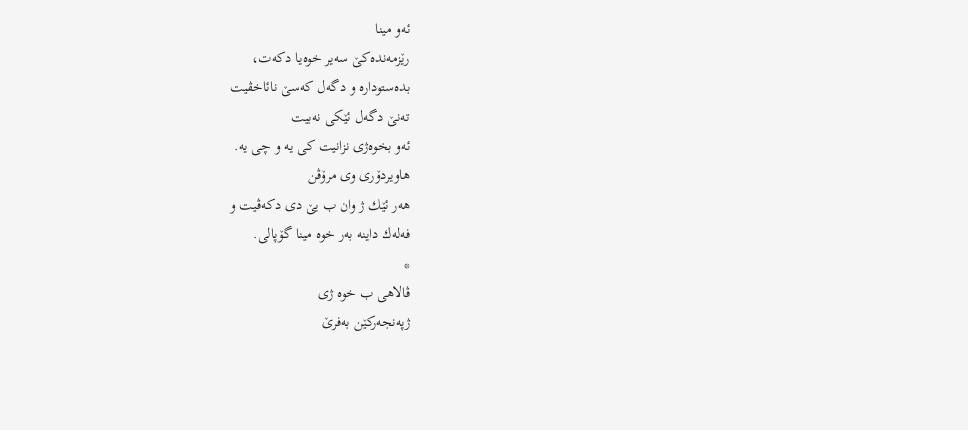ئه‌و مینا
رێزمه‌نده‌كێ سه‌یر خوه‌یا دكه‌ت،
بده‌ستوداره‌ و دگه‌ل كه‌سێ نائاخڤیت
ته‌نێ‌ دگه‌ل ئێكی نه‌بیت
ئه‌و بخوه‌ژی نزانیت كی یه‌ و چی یه‌.
هاویردۆری وی مرۆڤن
هه‌ر ئێك ژ وان ب یێ دی دكه‌ڤیت و
فه‌له‌ك داینه‌ به‌ر خوه‌ مینا گۆپالی.
*
ڤالاهی ب خوه‌ ژی
ژپه‌نجه‌ركێن به‌فرێ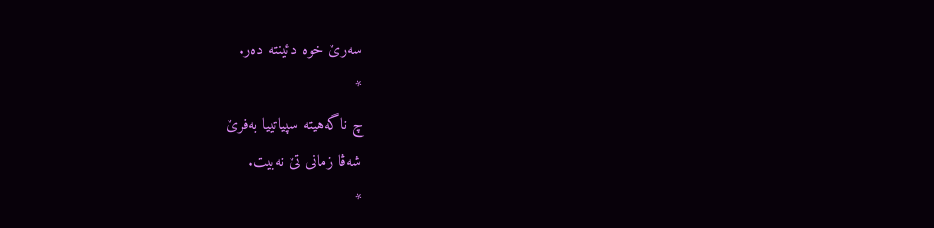سه‌رێ خوه‌ دئینته‌ ده‌ر.
*
چ ناگه‌هیته‌ سپیاتییا به‌فرێ
شه‌ڤا زمانی تێ‌ نه‌بیت.
*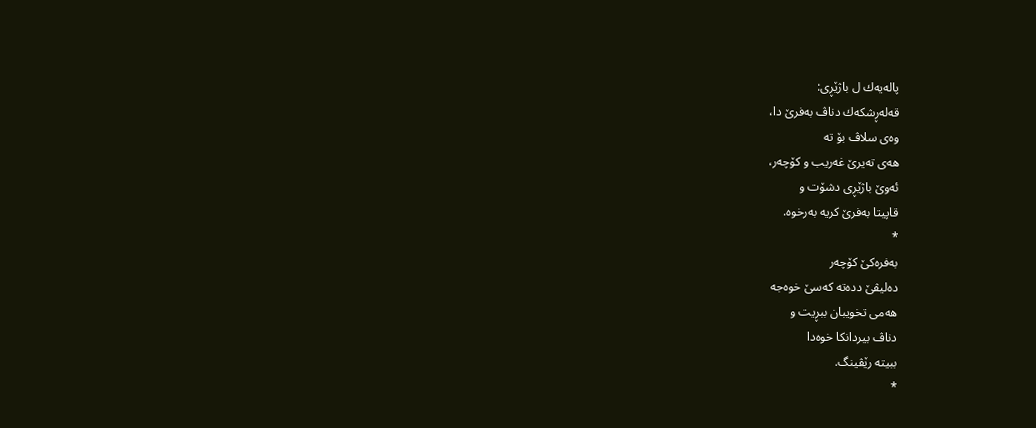پاله‌یه‌ك ل باژێڕی:
قه‌له‌ڕشكه‌ك دناڤ به‌فرێ دا،
وه‌ی سلاڤ بۆ ته‌
هه‌ی ته‌یرێ غه‌ریب و كۆچه‌ر،
ئه‌وێ‌ باژێڕی دشۆت و
قاپیتا به‌فرێ كریه‌ به‌رخوه‌.
*
به‌فره‌كێ كۆچه‌ر
ده‌لیڤێ‌ دده‌ته‌ كه‌سێ‌ خوه‌جه
هه‌می تخویبان ببڕیت و
دناڤ بیردانكا خوه‌دا
ببیته‌ رێڤینگ.
*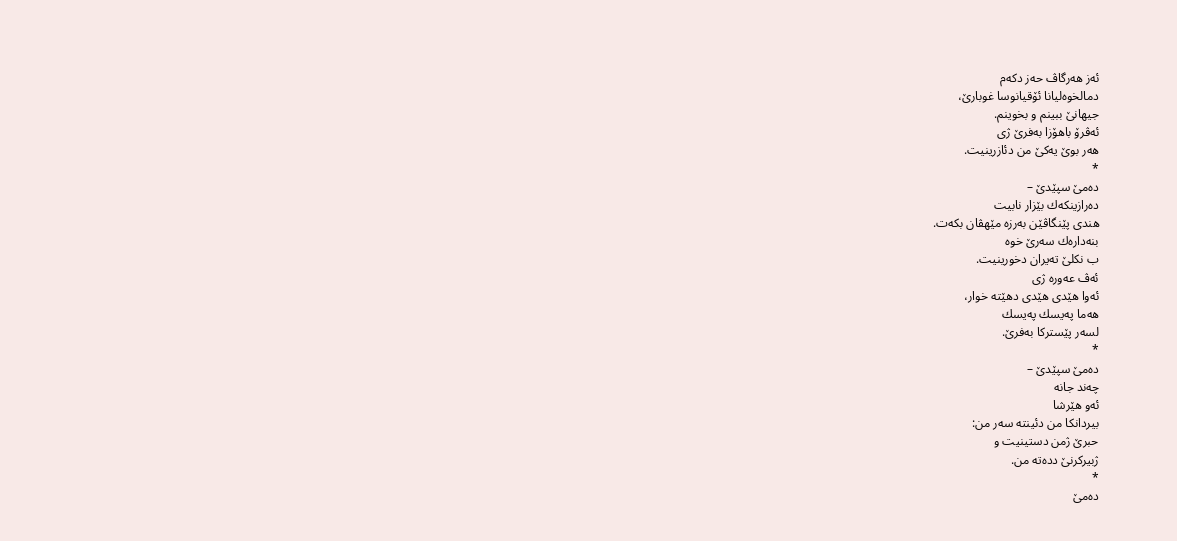ئه‌ز هه‌رگاڤ حه‌ز دكه‌م
دمالخوه‌لیانا ئۆقیانوسا غوبارێ‌،
جیهانێ‌ ببینم و بخوینم.
ئه‌ڤرۆ باهۆزا به‌فرێ ژی
هه‌ر بوێ‌ یه‌كێ‌ من دئازرینیت.
*
ده‌مێ سپێدێ –
ده‌رازینكه‌ك بێزار نابیت
هندی پێنگاڤێن به‌رزه‌ مێهڤان بكه‌ت.
بنه‌داره‌ك سه‌رێ خوه‌
ب نكلێ ته‌یران دخورینیت.
ئه‌ڤ عه‌وره‌ ژی
ئه‌وا هێدی هێدی دهێته‌ خوار،
هه‌ما په‌یسك په‌یسك
لسه‌ر پێستركا به‌فرێ‌.
*
ده‌مێ‌ سپێدێ –
چه‌ند جانه‌
ئه‌و هێرشا
بیردانكا من دئینته‌ سه‌ر من:
حبرێ ژمن دستینیت و
ژبیركرنێ دده‌ته‌ من.
*
ده‌مێ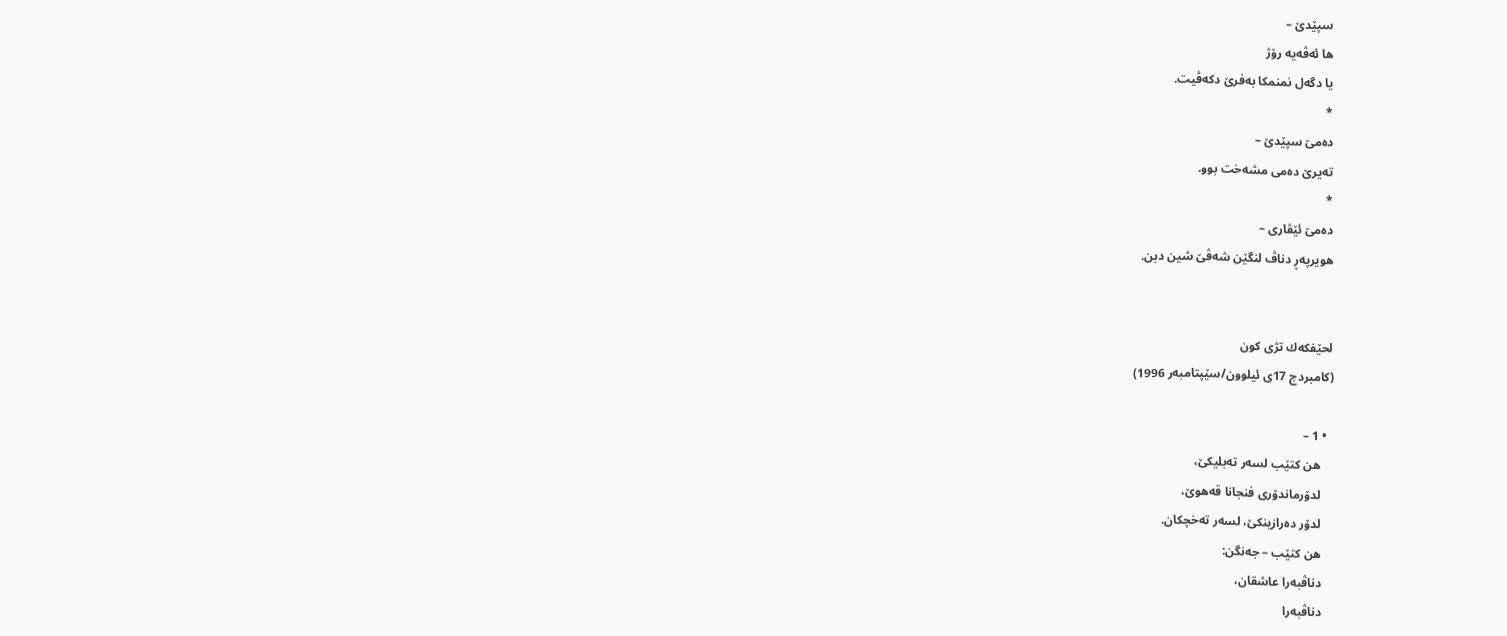سپێدێ –
ها ئه‌ڤه‌یه‌ رۆژ
یا دگه‌ل نمنمكا به‌فرێ دكه‌ڤیت.
*
ده‌مێ سپێدێ –
ته‌یرێ ده‌می مشه‌خت بوو.
*
ده‌مێ ئێڤاری –
هویرپه‌ڕ دناڤ لنگێن شه‌ڤێ شین دبن.


لحێفكه‌ك تژی كون
(كامبردج 17ی ئیلوون/سێپتامبه‌ر 1996)

  • 1 –
    هن كتێب لسه‌ر ته‌بلیكێ،
    لدۆرماندۆری فنجانا قه‌هوێ‌،
    لدۆر ده‌رازینكێ، لسه‌ر ته‌خچكان.
    هن كتێب – جه‌نگن:
    دناڤبه‌را عاشقان،
    دناڤبه‌را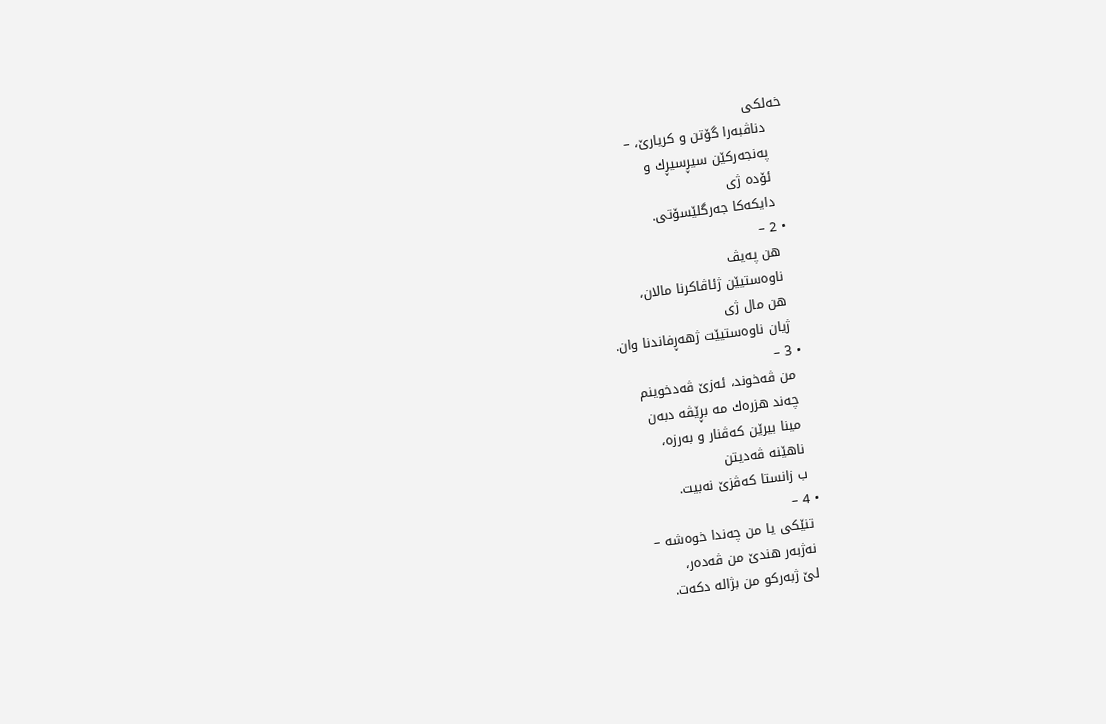خه‌لكی
    دناڤبه‌را گۆتن و كریارێ، –
    په‌نجه‌ركێن سیڕسیڕك و
    ئۆده‌ ژی
    دایكه‌كا جه‌رگلێسۆتی.
  • 2 –
    هن په‌یڤ
    ناوه‌ستیێن ژئاڤاكرنا مالان،
    هن مال ژی
    ژیان ناوه‌ستیێت ژهه‌ڕفاندنا وان.
  • 3 –
    من ڤه‌خوند، ئه‌زێ‌ ڤه‌دخوینم
    چه‌ند هزره‌ك مه‌ بڕێڤه‌ دبه‌ن
    مینا بیرێن كه‌ڤنار و به‌رزه‌،
    ناهێنه‌ ڤه‌دیتن
    ب زانستا كه‌ڤزێ نه‌بیت.
  • 4 –
    تنێكی یا من چه‌ندا خوه‌شه‌ –
    نه‌ژبه‌ر هندێ من ڤه‌ده‌ر،
    لێ ژبه‌ركو من بژاله‌ دكه‌ت.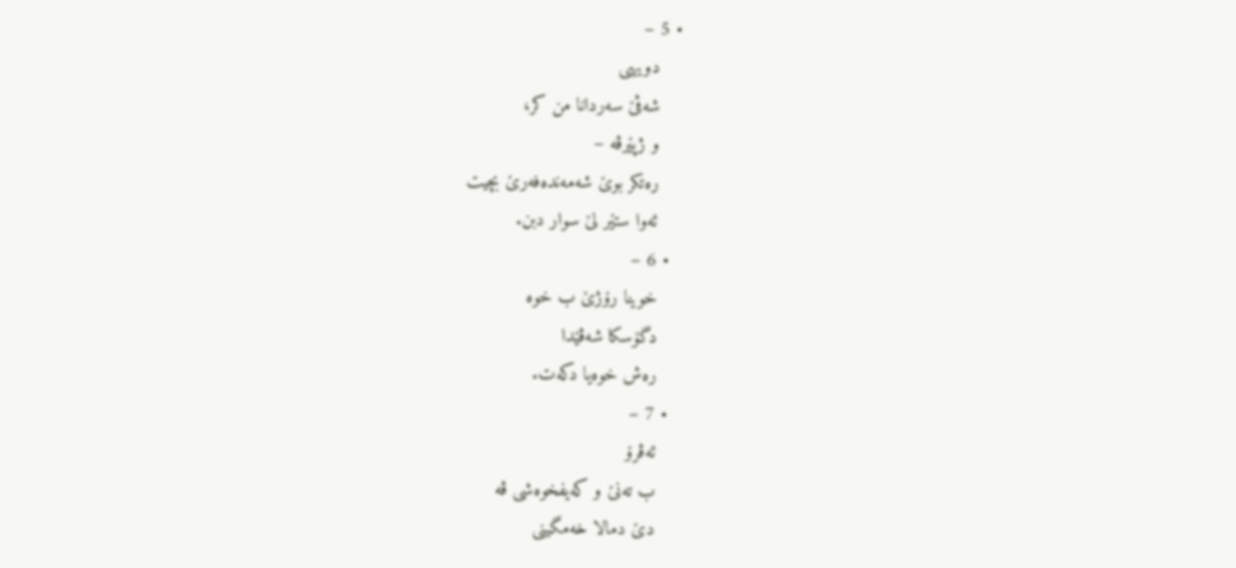• 5 –
    دویهی
    شه‌ڤێ سه‌ردانا من كر،
    و ژپێرڤه‌ –
    ره‌تكر بوێ‌ شه‌مه‌نده‌فه‌رێ‌ بچیت
    ئه‌وا ستێر لێ سوار دبن.
  • 6 –
    خوینا رۆژێ ب خوه‌
    دگۆسكا شه‌ڤێدا
    ره‌ش خوه‌یا دكه‌ت.
  • 7 –
    ئه‌ڤرۆ
    ب ته‌نێ و كه‌یفخوه‌شی ڤه‌
    دێ‌ دمالا خه‌مگینی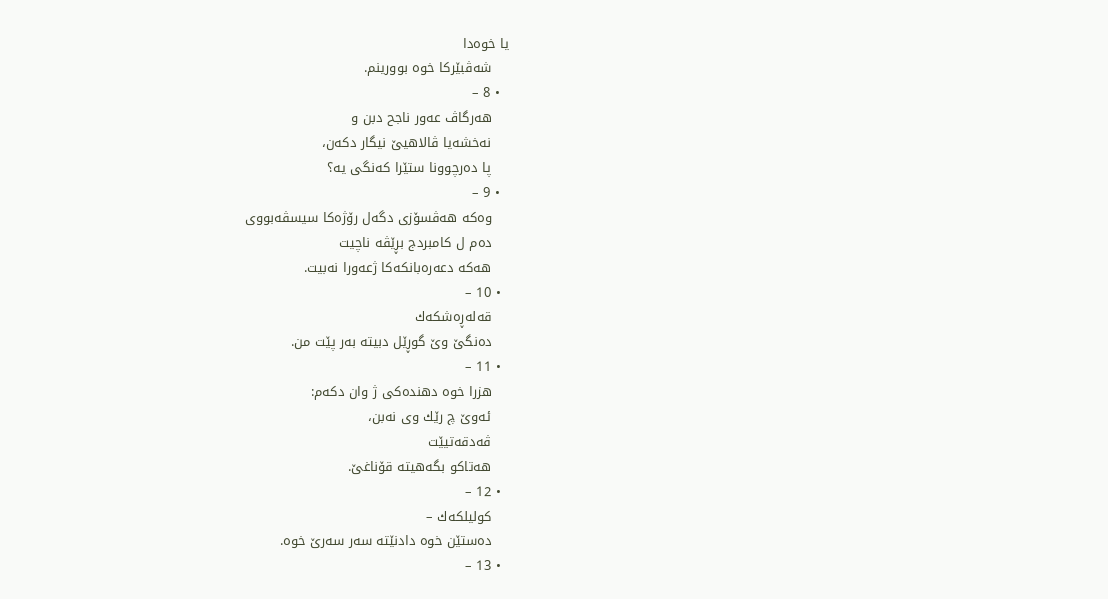یا خوه‌دا
    شه‌ڤبێركا خوه‌ بوورینم.
  • 8 –
    هه‌رگاڤ عه‌ور ناجح دبن و
    نه‌خشه‌یا ڤالاهیێ نیگار دكه‌ن،
    پا ده‌رچوونا ستێرا كه‌نگی یه‌؟
  • 9 –
    وه‌كه‌ هه‌ڤسۆزی دگه‌ل رۆژه‌كا سیسڤه‌بووی
    ده‌م ل كامبردج بڕێڤه‌ ناچیت
    هه‌كه‌ دعه‌ره‌بانكه‌كا ژعه‌ورا نه‌بیت.
  • 10 –
    قه‌له‌ڕه‌شكه‌ك
    ده‌نگێ وێ‌ گوڕێل دبیته‌ به‌ر پێت من.
  • 11 –
    هزرا خوه‌ دهنده‌كی ژ وان دكه‌م:
    ئه‌وێ‌ چ رێك وی نه‌بن،
    ڤه‌دقه‌تیێت
    هه‌تاكو بگه‌هیته‌ قۆناغێ‌.
  • 12 –
    كولیلكه‌ك –
    ده‌ستێن خوه‌ دادنێته‌ سه‌ر سه‌رێ خوه‌.
  • 13 –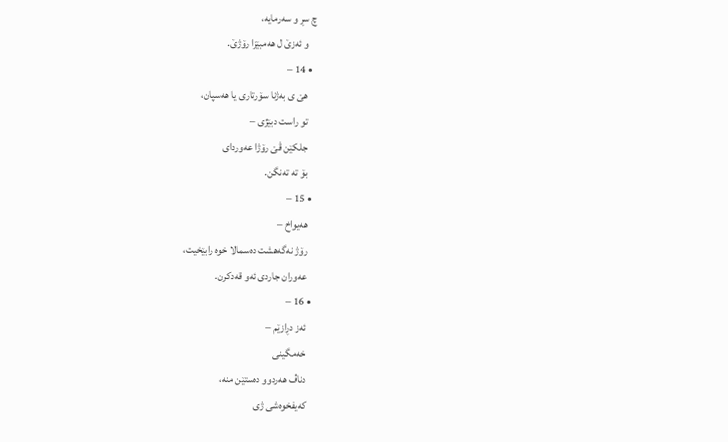چ سڕ و سه‌رمایه‌،
    و ئه‌زێ ل هه‌مبێزا رۆژێ.
  • 14 –
    هێ ی به‌ژنا سۆرتاری یا هه‌سپان،
    تو راست دبێژی –
    جلكێن ڤێ رۆژا عه‌وردای
    بۆ ته‌ ته‌نگن.
  • 15 –
    هه‌یواخ –
    رۆژ نه‌گه‌هشت ده‌سمالا خوه‌ رابێخیت،
    عه‌وران جاردی ئه‌و قه‌دكرن.
  • 16 –
    ئه‌ز دڕازێم –
    خه‌مگینی
    دناڤ هه‌ردوو ده‌ستێن منه‌،
    كه‌یفخوه‌شی ژی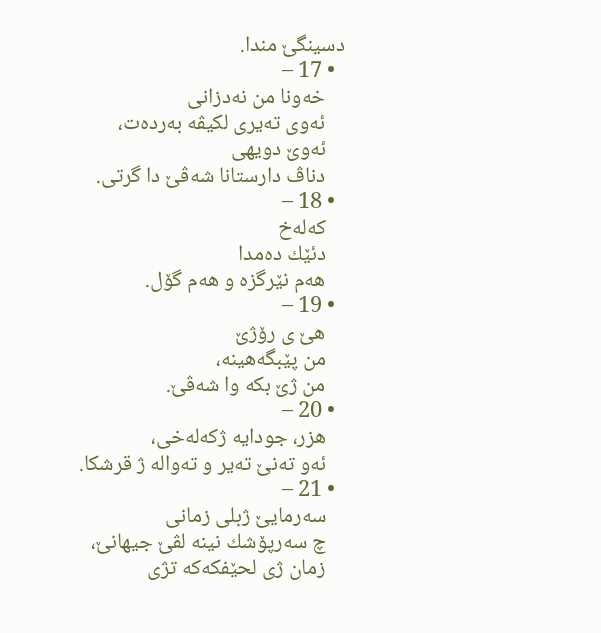دسینگێ مندا.
  • 17 –
    خه‌ونا من نه‌دزانی
    ئه‌وی ته‌یری لكیڤه‌ به‌رده‌ت،
    ئه‌وێ‌ دویهی
    دناڤ دارستانا شه‌ڤێ دا گرتی.
  • 18 –
    كه‌له‌خ
    دئێك ده‌مدا
    هه‌م نێرگزه‌ و هه‌م گۆل.
  • 19 –
    هێ ی رۆژێ
    من پێبگه‌هینه‌،
    من ژێ بكه‌ وا شه‌ڤێ‌.
  • 20 –
    هزر، جودایه‌ ژكه‌له‌خی،
    ئه‌و ته‌نێ‌ ته‌یر و ته‌واله‌ ژ قرشكا.
  • 21 –
    سه‌رمایێ ژبلی زمانی
    چ سه‌رپۆشك نینه‌ لڤێ جیهانێ‌،
    زمان ژی لحێفكه‌كه‌ تژی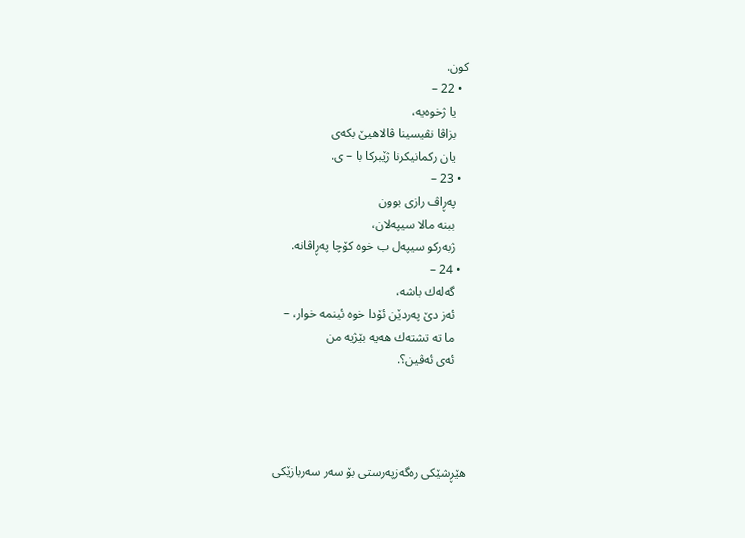كون.
  • 22 –
    یا ژخوه‌یه‌،
    بزاڤا نڤیسینا ڤالاهیێ بكه‌ی
    یان ركمانیكرنا ژێبركا با – ی.
  • 23 –
    په‌ڕاڤ رازی بوون
    ببنه‌ مالا سیپه‌لان،
    ژبه‌ركو سیپه‌ل ب خوه‌ كۆچا په‌ڕاڤانه‌.
  • 24 –
    گه‌له‌ك باشه‌،
    ئه‌ز دێ‌ په‌ردێن ئۆدا خوه‌ ئینمه‌ خوار، –
    ما ته‌ تشته‌ك هه‌یه‌ بێژیه‌ من
    ئه‌ی ئه‌ڤین؟.




هێڕشێکی رەگەزپەرستی بۆ سەر سەربازێکی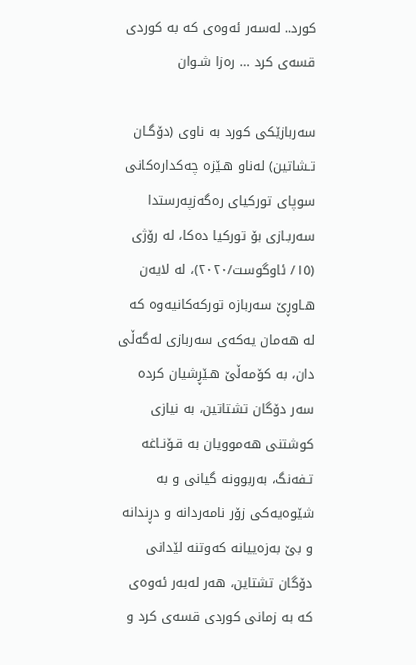کورد.. لەسەر ئەوەی کە بە کوردی قسەی کرد … رەزا شـوان

سەربازێکی کورد بە ناوی (دۆگـان تـشاتین) لەناو هـێزە چەکدارەکانی سوپای تورکیای رەگەزپەرستدا سەربـازی بۆ تورکیا دەکا، لە رۆژی (١٥/ ئاوگوست/٢٠٢٠)، لە لایەن هـاوڕێ سەربازە تورکەکانیەوە کە لە هەمان یەکەی سەربازی لەگەڵی دان، بە کۆمەڵێ هـێڕشیان کردە سەر دۆگان تشتاتین، بە نیازی کوشتنی هەموویان بە قـۆنـاغە تـفەنگ، بەربوونە گیانی و بە شێوەیەکی زۆر نامەردانە و دڕندانە و بێ بەزەییانە کەوتنە لێدانی دۆگان تشتاین، هەر لەبەر ئەوەی کە بە زمانی کوردی قسەی کرد و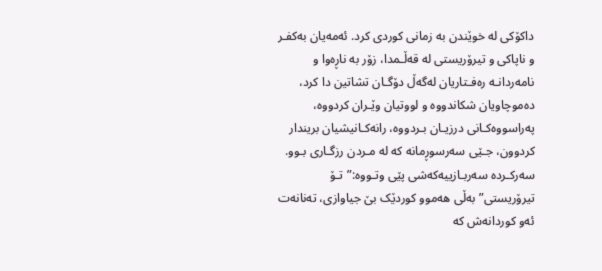داکۆکی لە خوێندن بە زمانی کوردی کرد. ئەمەیان بەکفـر و ناپاکی و تیرۆریستی لە قەڵـمدا، زۆر بە ناڕەوا و نامەردانـە رەفـتاریان لەگەڵ دۆگـان تشاتین دا کرد، دەموچاویان شکاندووە و لووتیان وێـران کردووە، پەراسووەکـانی درزیـان بـردووە، رانەکـانیشیان بریندار کردوون، جـێی سەرسوڕمانە کە لە مـردن رزگـاری بـوو. سەرکـردە سەربـازییەکەشی پێی وتـووە:”تـۆ تیرۆریستی” بەڵی هەموو کوردێک بێ جیاوازی، تەنانەت ئەو کوردانەش کە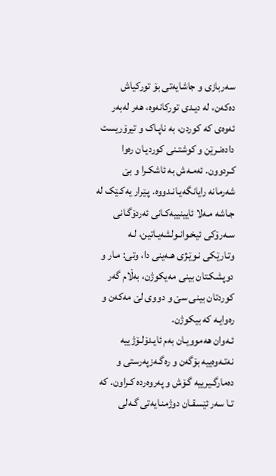سەربازی و جاشایەتی بۆ تورکیاش دەکەن، لە دیـدی تورکانەوە، هەر لەبەر ئەوەی کە کوردن، بە ناپـاک و تیرۆریست دادەنـرێن و کوشتـنی کوردیـان رەوا کـردوون. ئەمـەش بە ئاشکـرا و بێ شەرمانە رایانگەیـانـدووە. پـێرار یەکـێک لە جـاشە مـەلا ئایینییەکـانی ئەردۆگـانی سـەرۆکی ئیخـوانـولشەیـاتین، لـە وتـارێکی نـوێـژی هـەینی دا، وتی: مـار و دوپشکـتان بینی مەیکوژن، بەڵام گەر کوردتان بینی سێ و دووی لێ مەکەن و رەوایـە کە بیکوژن.
ئـەوان هەموویـان بەم ئایـدۆلـۆژییە نەتـەوەییە بۆگەن و رەگـەزپەرستی و دەمارگـیرییە گـۆش و پەروەردە کـراون. کە تـا سەر ئێسقـان دوژمنـایەتی گـەلی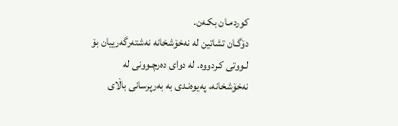کوردمـان بکـەن.
دۆگـان تشاتین لە نەخۆشخانە نەشتەرگەرییان بۆ لـووتی کـردووە. لە دوای دەرچـوونی لە نەخۆشخانە، پەیوەنـدی بە بەرپرسانی باڵای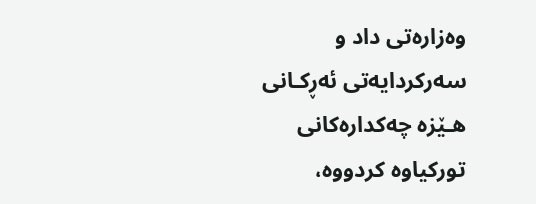وەزارەتی داد و سەرکردایەتی ئەڕکـانی هـێزە چەکدارەکانی تورکیاوە کردووە،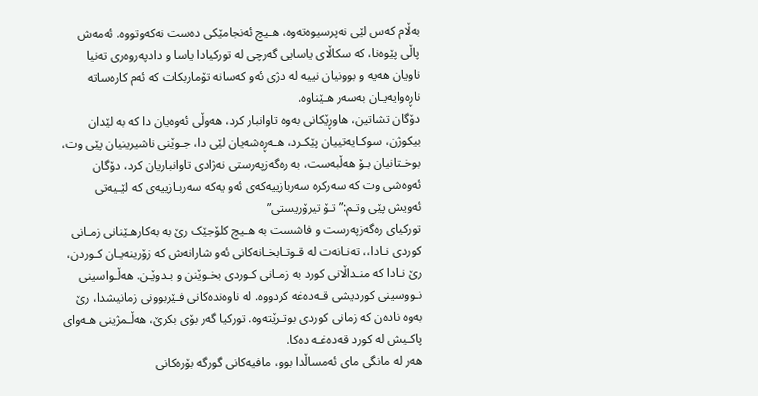بەڵام کەس لێی نەپرسیوەتەوە، هـیچ ئەنجامێکی دەست نەکەوتووە. ئەمەش پاڵی پێوەنا، کە سکاڵای یاسایی گەرچی لە تورکیادا یاسا و دادپەروەری تەنیا ناویان هەیە و بوونیان نییە لە دژی ئەو کەسانە تۆماربکات کە ئەم کارەساتە ناڕەوایەیـان بەسەر هـێناوە.
دۆگان تشاتین، هاوڕێکانی بەوە تاوانبار کرد، هەوڵی ئەوەیان دا کە بە لێدان بیکوژن، سوکـایەتییان پێکـرد، هـەڕەشەیان لێی دا، جـوێنی ناشیرینیان پێی وت، بوخـتانیان بـۆ هەڵبەست، بە رەگەزپەرستی نەژادی تاوانباریان کرد، دۆگان ئەوەشی وت کە سەرکرە سەربازییەکەی ئەو یەکە سەربـازییەی کە لێـیەتی ئەویش پێی وتـم:”تـۆ تیرۆریستی”
تورکیای رەگەزپەرست و فاشست بە هـیچ کلۆجێک رێ بە بەکارهـێنانی زمـانی کوردی نـادا،، تەنـانەت لە قـوتـابخـانەکانی ئەو شارانەش کە زۆرینەیـان کـوردن، رێ نـادا کە منـداڵانی کورد بە زمـانی کـوردی بخـوێنن و بـدوێـن. هەڵـواسینی نـووسینی کوردیشی قـەدەغە کردووە. لە ناوەندەکانی فـێربوونی زمانیشدا، رێ بەوە نادەن کە زمانی کوردی بوتـرێتەوە. تورکیا گەر بۆی بکرێ، هەڵـمژینی هـەوای پاکـیش لە کورد قەدەغـە دەکا.
هەر لە مانگی مای ئەمساڵدا بوو، مافیەکانی گورگە بۆرەکانی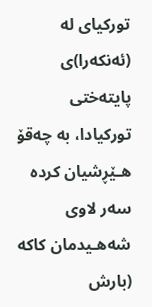تورکیای لە (ئەنکەرا)ی پایتەختی تورکیادا، بە چەقۆ هـێڕشیان کردە سەر لاوی شەهـیدمان کاکە (بارش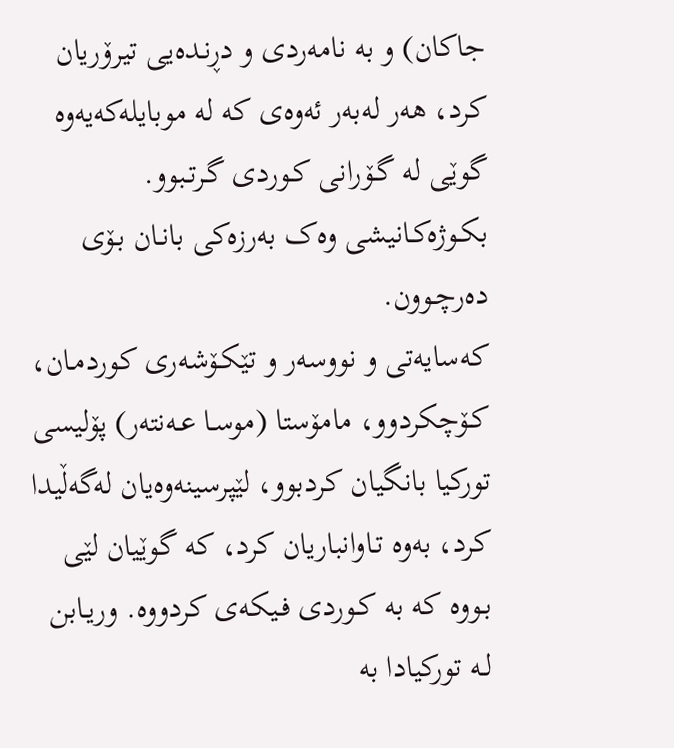جاكان) و بە نامەردی و دڕنـدەیی تیرۆریان کرد، هەر لەبەر ئەوەی کە لە موبایلەکەیەوە گوێی لە گـۆرانی کـوردی گـرتـبوو. بکـوژەکـانیشی وەک بەرزەکی بانـان بـۆی دەرچـوون.
کەسایەتی و نووسەر و تێکـۆشەری کوردمـان، کـۆچکردوو، مامۆستا (موسـا عـەنتەر) پۆلیسی تورکیا بانگیان کردبوو، لێپرسینەوەیان لەگەڵیدا کرد، بەوە تـاوانباریان کرد، کە گوێیان لێی بـووە کە بە کـوردی فـیکەی کردووە. وریـابن لـە تورکیادا بە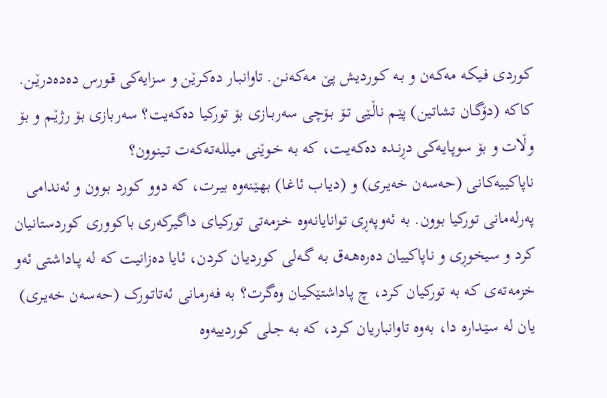کوردی فـیکە مەکـەن و بـە کـوردیش پێ مەکـەنـن. تاوانبـار دەکـرێن و سزایەکی قـورس دەدەدرێـن.
کاکە (دۆگـان تشاتین) پێـم ناڵـێی تـۆ بـۆچی سەربـازی بۆ تورکیا دەکەیت؟ سەربازی بۆ رژێـم و بۆ وڵات و بۆ سوپایـەکی دڕنـدە دەکەیـت، کە بە خـوێنی میللەتـەکەت تـینوون؟
ناپاکییەکـانی (حەسەن خەیـری) و (دیـاب ئاغـا) بهـێنەوە بیـرت، کە دوو کورد بـوون و ئەندامی پەرلەمانی تورکیا بوون. بە ئەوپەڕی توانایانەوە خـزمەتی تورکیای داگیرکەری باکووری کوردستانیان کرد و سیخوڕی و ناپاکییان دەرەهـەق بە گـەلی کوردیـان کردن، ئایا دەزانیت کە لە پـاداشتی ئەو خزمەتەی کە بە تورکیان کرد، چ پاداشتێکیان وەگرت؟ بە فەرمـانی ئەتاتـورک (حەسەن خەیـری) یان لە سێـدارە دا، بەوە تاوانباریان کـرد، کە بە جـلی کوردییەوە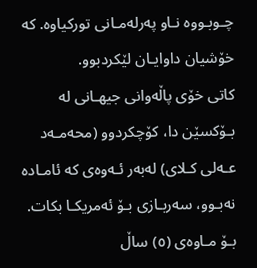چـوبـووە نـاو پەرلەمـانی تورکیاوە. کە خۆشیان داوایـان لێکردبوو.
کاتی خۆی پاڵەوانی جیهـانی لە بـۆکسێن دا، کۆچکردوو (محەمـەد عـەلی کـلای) لەبەر ئـەوەی کە ئامـادە نەبـوو، سەربـازی بـۆ ئەمریکـا بکات. بـۆ مـاوەی (٥) ساڵ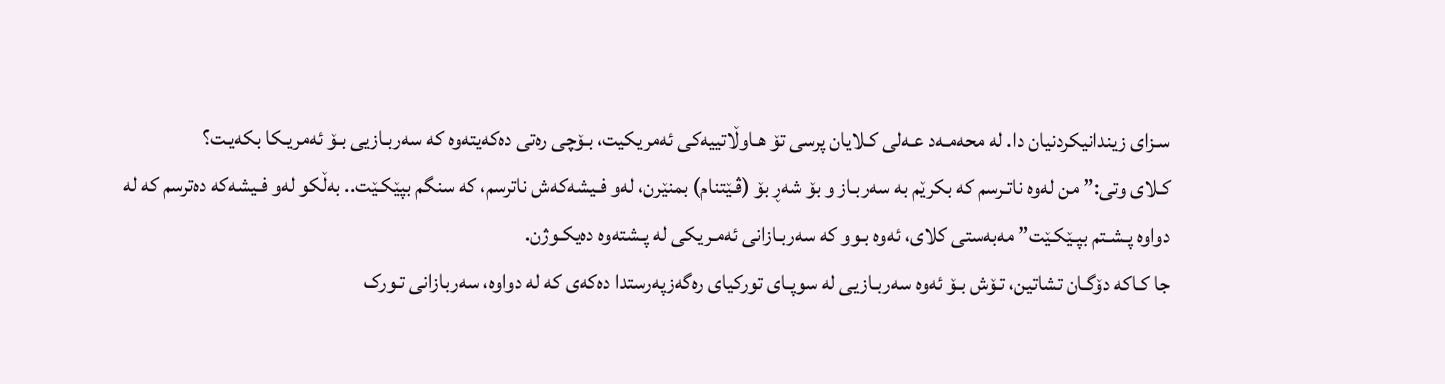سـزای زیندانیکردنیان دا. لە محەمـەد عـەلی کـلایان پرسی تۆ هـاوڵاتییەکی ئەمریکیت، بـۆچی رەتی دەکەیتەوە کە سەربـازیی بـۆ ئەمریـکا بکەیـت؟
کـلای وتی:” من لەوە ناتـرسم کە بکرێم بە سەربـاز و بۆ شەڕ بۆ (ڤـێتنام) بمنێرن، لەو فـیشەکەش ناترسم، کە سنگم بپێکـێت.. بەڵکو لەو فـیشەکە دەترسم کە لە دواوە پـشـتم بپـێکـێت” مەبەستی کلای، ئەوە بـوو کە سەربـازانی ئەمـریکی لە پـشتەوە دەیکـوژن.
جا کـاکە دۆگـان تشاتین، تـۆش بـۆ ئەوە سەربـازیی لە سوپـای تورکیای رەگەزپەرستدا دەکەی کە لە دواوە، سەربازانی تـورک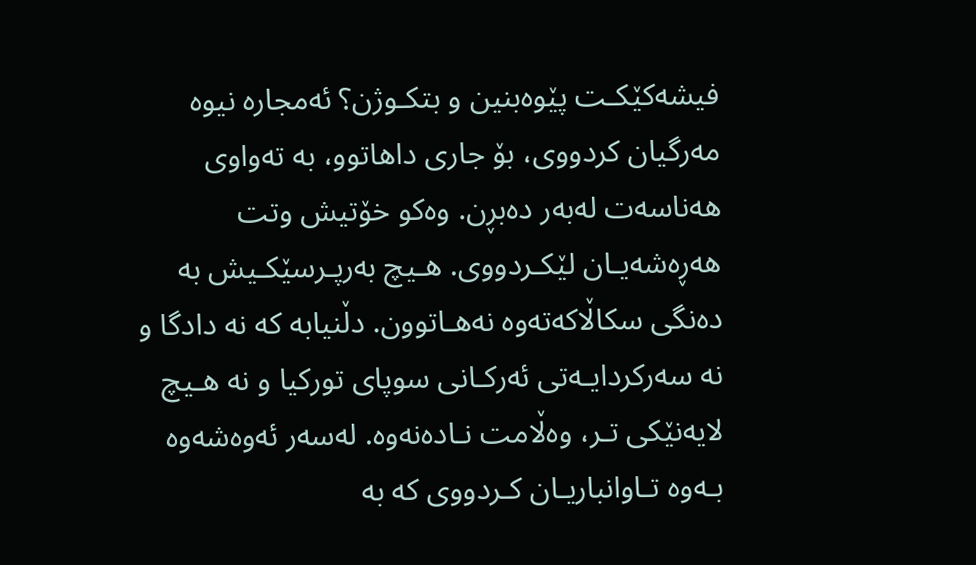فیشەکێکـت پێوەبنین و بتکـوژن؟ ئەمجارە نیوە مەرگیان کردووی، بۆ جاری داهاتوو، بە تەواوی هەناسەت لەبەر دەبڕن. وەکو خۆتیش وتت هەڕەشەیـان لێکـردووی. هـیچ بەرپـرسێکـیش بە دەنگی سکاڵاکەتەوە نەهـاتوون. دڵنیابە کە نە دادگا و نە سەرکردایـەتی ئەرکـانی سوپای تورکیا و نە هـیچ لایەنێکی تـر، وەڵامت نـادەنەوە. لەسەر ئەوەشەوە بـەوە تـاوانباریـان کـردووی کە بە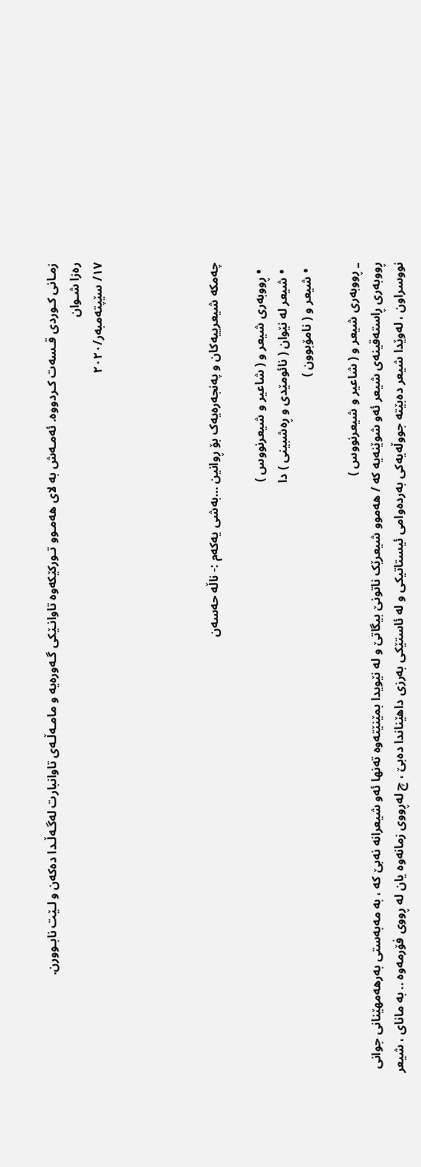زمـانی کـوردی قـسەت کـردووە. ئەمـەش بە لای هەمـوو تـورکێکەوە تاوانـێکی گـەورەیە و مامـەڵـەی تاوانبارت لەگـەڵـدا دەکەن و لـێت نابـوورن.
رەزا شـوان
١٧/ سێپتەمبەر/٢٠٢٠




چەمکە شیعرییەکان و پەنجەرەیەک بۆ ڕوانین …بەشی یەکەم :- ناڵە حەسەن

  • ڕووبەری شیعر و ( شاعیر و شیعرنووس )
  • شیعر لە نێوان ( نائومێدی و ڕەشبینی ) دا
  • شیعر و ( نامۆبوون )

_ ڕووبەری شیعر و ( شاعیر و شیعرنووس )
ڕووبەری ڕاستەقینەی شیعر ئەو شوێنەیە کە / هەموو شیعرێک ناتونێ بیگاتێ و لە نێویدا بمێنێتەوە تەنها ئەو شیعرانە نەبێ کە ، بە مەبەستی بەرهەمهێنانی جوانی نووسراون ، لەوێدا شیعر دەبێتە جووڵەیەکی بەردەوامی ئیستاتیکی و لە ئاستێکی بەرزی داهێناندا دەبێ ، چ لەڕووی زمانەوە یان لە ڕووی فۆرمەوە .. بە مانای ، شیعر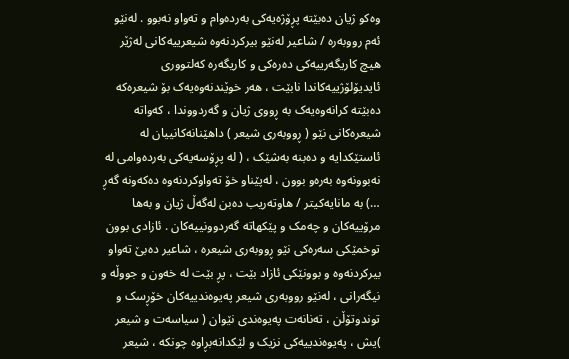وەکو ژیان دەبێتە پڕۆژەیەکی بەردەوام و تەواو نەبوو . لەنێو ئەم رووبەرە / شاعیر لەنێو بیرکردنەوە شیعرییەکانی لەژێر هیچ کاریگەرییەکی دەرەکی و کاریگەرە کەلتووری ئایدیۆلۆژییەکاندا نابێت ، هەر خوێندنەوەیەک بۆ شیعرەکە دەبێتە کرانەوەیەک بە ڕووی ژیان و گەردووندا ، کەواتە شیعرەکانی نێو ( ڕووبەری شیعر ) داهێنانەکانییان لە ئاستێکدایە و دەبنە بەشێک ، ( لە پڕۆسەیەکی بەردەوامی لە نەبوونەوە بەرەو بوون ، لەپێناو خۆ تەواوکردنەوە دەکەونە گەڕ …) بە مانایەکیتر / هاوتەریب دەبن لەگەڵ ژیان و بەها مرۆییەکان و چەمک و پێکهاتە گەردوونییەکان . ئازادی بوون توخمێکی سەرەکی نێو ڕووبەری شیعرە ، شاعیر دەبێ تەواو بیرکردنەوە و بوونێکی ئازاد بێت ، پڕ بێت لە خەون و جووڵە و نیگەرانی ، لەنێو رووبەری شیعر پەیوەندییەکان خۆڕسک و توندوتۆڵن ، تەنانەت پەیوەندی نێوان ( سیاسەت و شیعر )یش ، پەیوەندییەکی نزیک و لێکدانەبڕاوە چونکە ، شیعر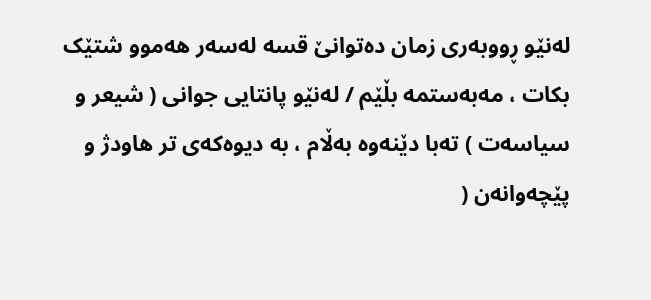لەنێو ڕووبەری زمان دەتوانێ قسە لەسەر هەموو شتێک بکات ، مەبەستمە بڵێم / لەنێو پانتایی جوانی ( شیعر و سیاسەت ) تەبا دێنەوە بەڵام ، بە دیوەکەی تر هاودژ و پێچەوانەن (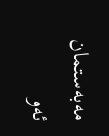مەبەستمان ئەو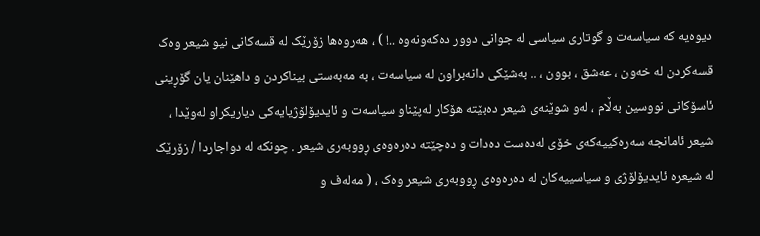دیوەیە کە سیاسەت و گوتاری سیاسی لە جوانی دوور دەکەونەوە ..! ) ، هەروەها زۆرێک لە قسەکانی نیو شیعر وەک قسەکردن لە خەون ، عەشق ، بوون ، .. بەشێکی دانەبراون لە سیاسەت ، بە مەبەستی بیناکردن و داهێنان یان گۆڕینی ئاسۆکانی نووسین بەڵام ، لەو شوێنەی شیعر دەبێتە هۆکار لەپێناو سیاسەت و ئایدیۆلۆژیایەکی دیاریکراو لەوێدا ، شیعر ئامانجە سەرەکییەکەی خۆی لەدەست دەدات و دەچێتە دەرەوەی ڕووبەری شیعر . چونکە لە دواجاردا / زۆرێک لە شیعرە ئایدیۆلۆژی و سیاسییەکان لە دەرەوەی ڕووبەری شیعر وەک ، ( مەلەف و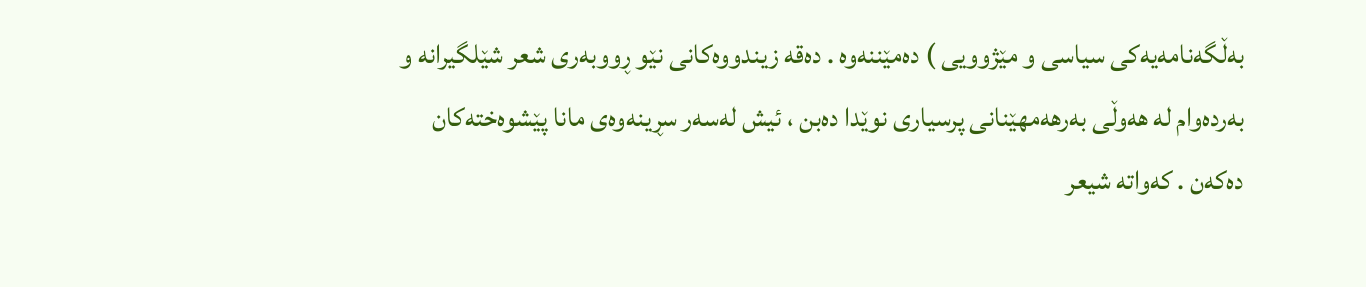بەڵگەنامەیەکی سیاسی و مێژوویی ) دەمێننەوە . دەقە زیندووەکانی نێو ڕووبەری شعر شێلگیرانە و بەردەوام لە هەوڵی بەرهەمهێنانی پرسیاری نوێدا دەبن ، ئیش لەسەر سڕینەوەی مانا پێشوەختەکان دەکەن . کەواتە شیعر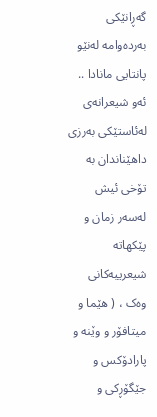گەڕانێکی بەردەوامە لەنێو پانتایی مانادا .. ئەو شیعرانەی لەئاستێکی بەرزی داهێناندان بە تۆخی ئیش لەسەر زمان و پێکهاتە شیعرییەکانی وەک ، ( هێما و میتافۆر و وێنە و پارادۆکس و جێگۆڕکی و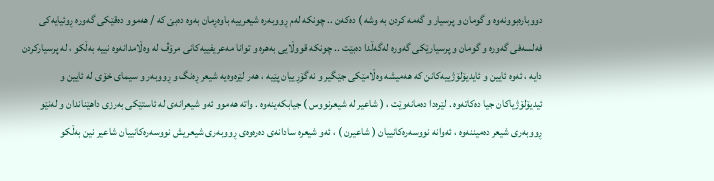دووبارەبوونەوە و گومان و پرسیار و گەمە کردن بە وشە ) دەکەن .. چونکە لەم ڕووبەرە شیعرییە باوەڕمان بەوە دەبێ کە / هەموو دەقێکی گەورە ڕوئیایەکی فەلسەفی گەورە و گومان و پرسیارێکی گەورە لەگەڵدا دەبێت .. چونکە قووڵایی بەهرە و توانا مەعریفییەکانی مرۆڤ لە وەڵامدانەوە نییە بەڵکو ، لە پرسیارکردن دایە ، ئەوە ئایین و ئایدیۆلۆژییەکانن کە هەمیشە وەڵامێکی جێگیر و نەگۆڕییان پێیە ، هەر لێرەوەیە شیعر ڕەنگ و ڕووبەر و سیمای خۆی لە ئایین و ئیدیۆلۆژیاکان جیا دەکاتەوە . لێرەدا دەمانەوێت ، ( شاعیر لە شیعرنووس ) جیابکەینەوە . واتە هەموو ئەو شیعرانەی لە ئاستێکی بەرزی داهێناندان و لەنێو ڕووبەری شیعر دەمیننەوە ، ئەوانە نووسەرەکانییان ( شاعیرن ) ، ئەو شیعرە سادانەی دەرەوەی ڕووبەری شیعریش نووسەرەکانییان شاعیر نین بەڵکو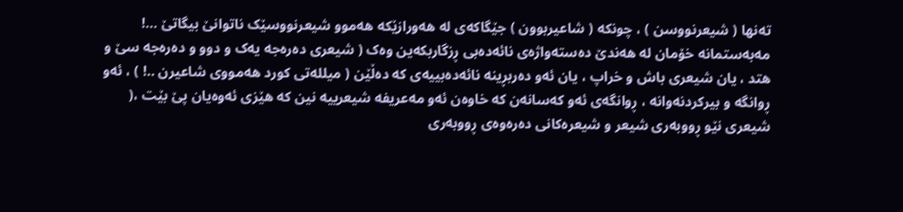تەنها ( شیعرنووسن ) ، چونکە ( شاعیربوون ) جێگاکەی لە هەورازێکە هەموو شیعرنووسێک ناتوانێ بیگاتێ …! مەبەستمانە خۆمان لە هەندێ دەستەواژەی نائەدەبی ڕزگاربکەین وەک ( شیعری دەرەجە یەک و دوو و دەرەجە سێ و هتد ، یان شیعری باش و خراپ ، یان ئەو دەربڕینە نائەدەبییەی کە دەڵێن ( میللەتی کورد هەمووی شاعیرن ..! ) ، ئەو ڕوانگە و بیرکردنەوانە ، ڕوانگەی ئەو کەسانەن کە خاوەن ئەو مەعریفە شیعرییە نین کە هێزی ئەوەیان پێ بێت ،( شیعری نێو ڕووبەری شیعر و شیعرەکانی دەرەوەی ڕووبەری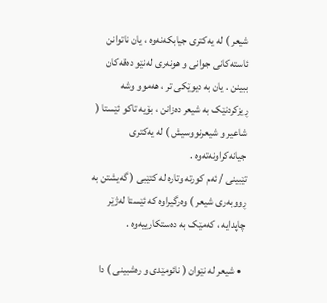شیعر ) لە یەکتری جیابکەنەوە ، یان ناتوانن ئاستەکانی جوانی و هونەری لەنێو دەقەکان ببینن . یان بە دیوێکی تر ، هەموو وشە ڕیزکردنێک بە شیعر دەزانن ، بۆیە تاکو ئێستا ( شاعیر و شیعرنووسیش ) لە یەکتری جیانەکراونەتەوە .
تێبینی / ئەم کورتە وتارە لە کتێبی ( گەیشتن بە ڕووبەری شیعر ) وەرگیراوە کە ئێستا لەژێر چاپدایە ، کەمێک بە دەستکارییەوە .

  • شیعر لە نێوان ( نائومێدی و رەشبینی ) دا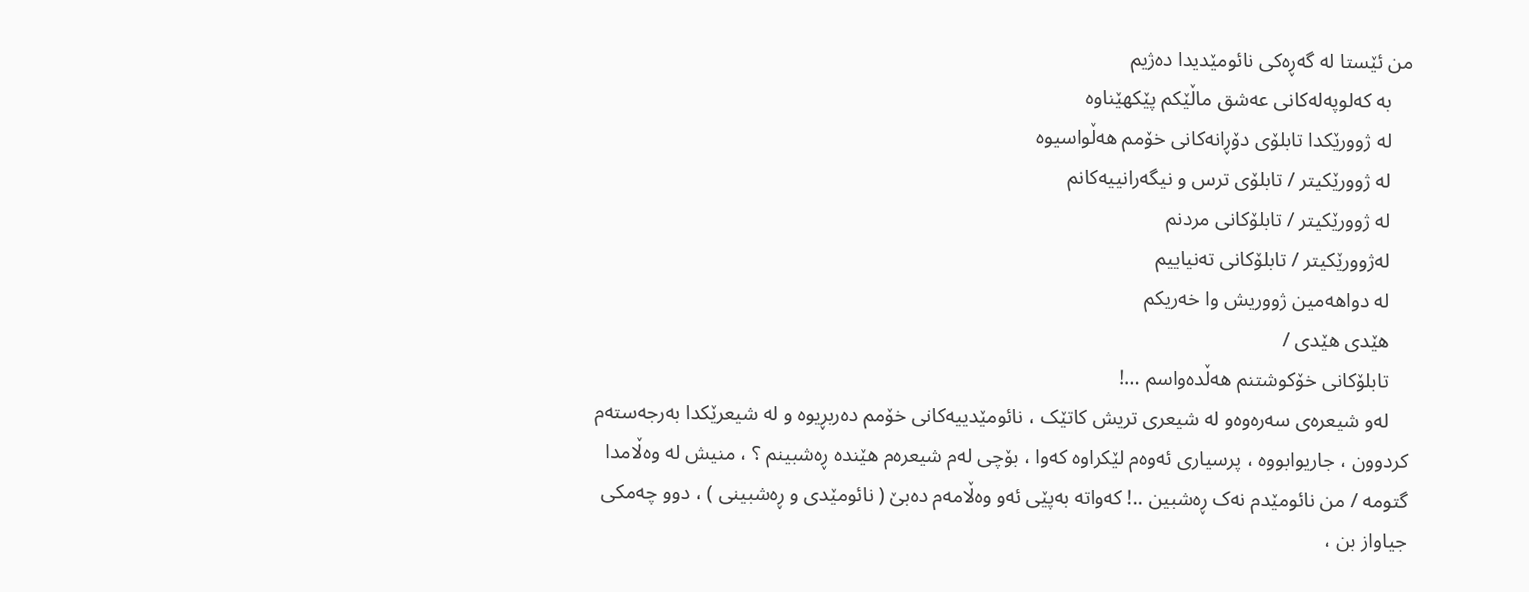من ئێستا لە گەڕەکی نائومێدیدا دەژیم
    بە کەلوپەلەکانی عەشق ماڵێکم پێکهێناوە
    لە ژوورێکدا تابلۆی دۆڕانەکانی خۆمم هەڵواسیوە
    لە ژوورێکیتر / تابلۆی ترس و نیگەرانییەکانم
    لە ژوورێکیتر / تابلۆکانی مردنم
    لەژوورێکیتر / تابلۆکانی تەنیاییم
    لە دواهەمین ژووریش وا خەریکم
    هێدی هێدی /
    تابلۆکانی خۆکوشتنم هەڵدەواسم …!
    لەو شیعرەی سەرەوەو لە شیعری تریش کاتێک ، نائومێدییەکانی خۆمم دەربڕیوە و لە شیعرێکدا بەرجەستەم کردوون ، جاریوابووە ، پرسیاری ئەوەم لێکراوە کەوا ، بۆچی لەم شیعرەم هێندە ڕەشبینم ؟ ، منیش لە وەڵامدا گتومە / من نائومێدم نەک ڕەشبین ..! کەواتە بەپێی ئەو وەڵامەم دەبێ ( نائومێدی و ڕەشبینی ) ، دوو چەمکی جیاواز بن ،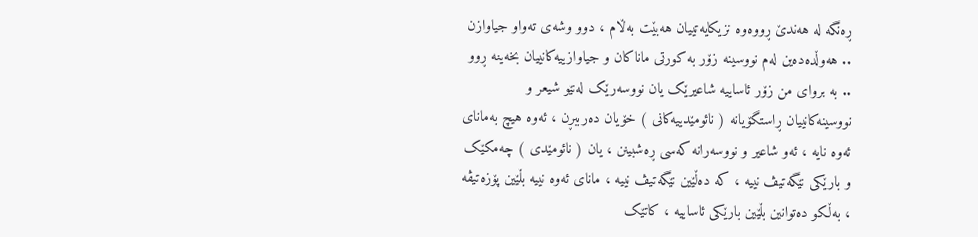ڕەنگە لە هەندێ ڕووەوە نزیکایەتییان هەبێت بەڵام ، دوو وشەی تەواو جیاوازن .. هەوڵدەدەین لەم نووسینە زۆر بە کورتی ماناکان و جیاوازییەکانییان بخەینە ڕوو .. بە بروای من زۆر ئاساییە شاعیرێک یان نووسەرێک لەنێو شیعر و نووسینەکانییان ڕاستگۆیانە ( نائومێدییەکانی ) خۆیان دەرببڕن ، ئەوە هیچ بەمانای ئەوە نایە ، ئەو شاعیر و نووسەرانە کەسی ڕەشبینن ، یان ( نائومێدی ) چەمکێک و بارێکی نێگەتیڤ نییە ، کە دەڵێین نێگەتیڤ نییە ، مانای ئەوە نییە بڵێین پۆزەتیڤە ، بەڵکو دەتوانین بڵێین بارێکی ئاساییە ، کاتێک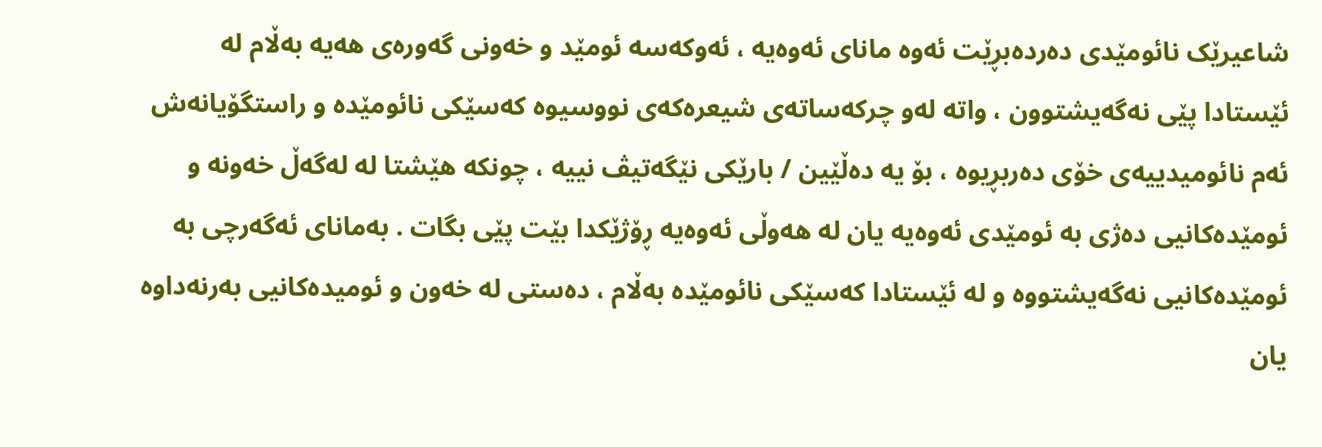شاعیرێک نائومێدی دەردەبڕێت ئەوە مانای ئەوەیە ، ئەوکەسە ئومێد و خەونی گەورەی هەیە بەڵام لە ئێستادا پێی نەگەیشتوون ، واتە لەو چرکەساتەی شیعرەکەی نووسیوە کەسێکی نائومێدە و راستگۆیانەش ئەم نائومیدییەی خۆی دەربڕیوە ، بۆ یە دەڵێین / بارێکی نێگەتیڤ نییە ، چونکە هێشتا لە لەگەڵ خەونە و ئومێدەکانیی دەژی بە ئومێدی ئەوەیە یان لە هەوڵی ئەوەیە ڕۆژێکدا بێت پێی بگات . بەمانای ئەگەرچی بە ئومێدەکانیی نەگەیشتووە و لە ئێستادا کەسێکی نائومێدە بەڵام ، دەستی لە خەون و ئومیدەکانیی بەرنەداوە یان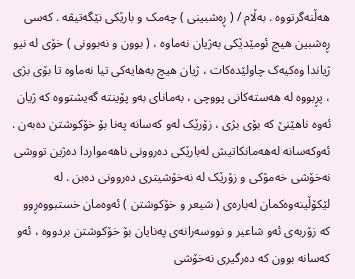هەڵنەگرتووە . بەڵام / ( ڕەشبینی ) چەمک و بارێکی نێگەتیڤە . کەسی ڕەشبین هیچ ئومێدێکی بەژیان نەماوە ، ( بوون و نەبوونی ) خۆی لە نیو ژیاندا وەکیەک چاولێدەکات ، ژیان هیچ بەهایەکی تیا نەماوە تا بۆی بژی ، پڕبووە لە هەستەکانی پووچی ، بەمانای بەو پۆینتە گەیشتووە کە ژیان ئەوە ناهێنێ کە بۆی بژی ، زۆرێک لەو کەسانە پەنا بۆ خۆکوشتن دەبەن . ئەوکەسانە لەهەمانکاتیش لەبارێکی دەروونی ناهەمواردا دەژین تووشی نەخۆشی خەمۆکی و زۆرێک لە نەخۆشیتری دەروونی دەبن . لە لێکۆڵینەوەکمان لەبارەی ( شیعر و خۆکوشتن ) ئەوەمان خستبووەڕوو کە زۆربەی ئەو شاعیر و نووسەرانەی پەنایان بۆ خۆکوشتن بردووە ، ئەو کەسانە بوون کە دەرگیری نەخۆشی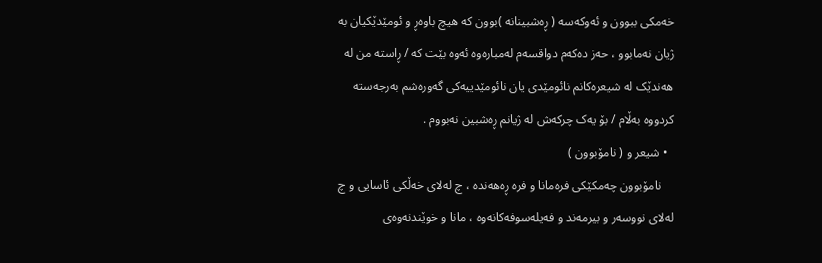خەمکی ببوون و ئەوکەسە ( ڕەشبینانە )بوون کە هیچ باوەڕ و ئومێدێکیان بە ژیان نەمابوو ، حەز دەکەم دواقسەم لەمبارەوە ئەوە بێت کە / ڕاستە من لە هەندێک لە شیعرەکانم نائومێدی یان نائومێدییەکی گەورەشم بەرجەستە کردووە بەڵام / بۆ یەک چرکەش لە ژیانم ڕەشبین نەبووم .
  • شیعر و ( نامۆبوون )
    نامۆبوون چەمکێکی فرەمانا و فرە ڕەهەندە ، چ لەلای خەڵکی ئاسایی و چ لەلای نووسەر و بیرمەند و فەیلەسوفەکانەوە ، مانا و خوێندنەوەی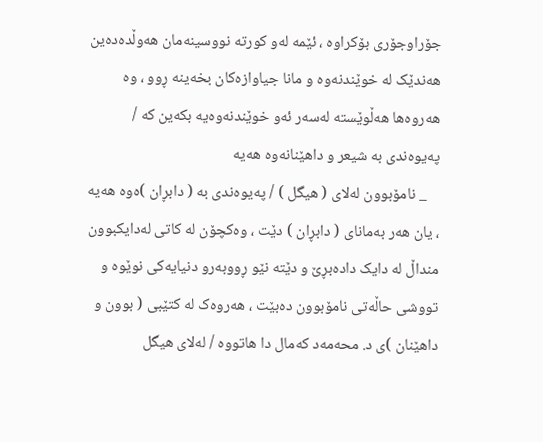جۆراوجۆری بۆکراوە ، ئێمە لەو کورتە نووسینەمان هەوڵدەدەین هەندێک لە خوێندنەوە و مانا جیاوازەکان بخەینە ڕوو ، وە هەروەها هەڵوێستە لەسەر ئەو خوێندنەوەیە بکەین کە / پەیوەندی بە شیعر و داهێنانەوە هەیە
    _ نامۆبوون لەلای ( هیگل ) / پەیوەندی بە ( دابڕان )ەوە هەیە ، یان هەر بەمانای ( دابڕان ) دێت ، وەکچۆن لە کاتی لەدایکبوون منداڵ لە دایک دادەبڕێ و دێتە نێو ڕووبەرو دنیایەکی نوێوە و تووشی حاڵەتی نامۆبوون دەبێت ، هەروەک لە کتێبی ( بوون و داهێنان )ی د. محەمەد کەمال دا هاتووە / لەلای هیگل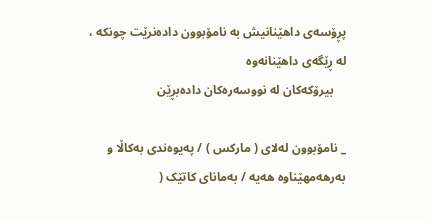پڕۆسەی داهێنانیش بە نامۆبوون دادەنرێت چونکە ، لە ڕێگەی داهێنانەوە
    بیرۆکەکان لە نووسەرەکان دادەبڕێن

_ نامۆبوون لەلای ( مارکس ) / پەیوەندی بەکاڵا و بەرهەمهێناوە هەیە / بەمانای کاتێک (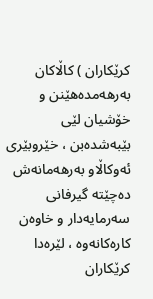کرێکاران ) کاڵاکان بەرهەمدەهێنن و خۆشیان لێی بێبەشدەبن ، خێروبێری ئەوکاڵاو بەرهەمانەش دەچێتە گیرفانی سەرمایەدار و خاوەن کارەکانەوە ، لێرەدا کرێکاران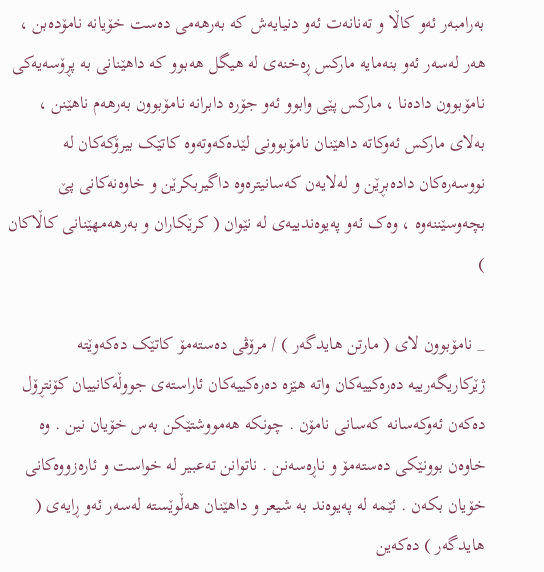بەرامبەر ئەو کاڵا و تەنانەت ئەو دنیایەش کە بەرهەمی دەست خۆیانە نامۆدەبن ، هەر لەسەر ئەو بنەمایە مارکس ڕەخنەی لە هیگل هەبوو کە داهێنانی بە پڕۆسەیەکی نامۆبوون دادەنا ، مارکس پێی وابوو ئەو جۆرە دابرانە نامۆبوون بەرهەم ناهێنن ، بەلای مارکس ئەوکاتە داهێنان نامۆبوونی لێدەکەوتەوە کاتێک بیرۆکەکان لە نووسەرەکان دادەبڕێن و لەلایەن کەسانیترەوە داگیربکرێن و خاوەنەکانی پێ بچەوسێننەوە ، وەک ئەو پەیوەندییەی لە نێوان ( کرێکاران و بەرهەمهێنانی کاڵاکان )

_ نامۆبوون لای ( مارتن هایدگەر ) / مرۆڤی دەستەمۆ کاتێک دەکەوێتە ژێرکاریگەرییە دەرەکییەکان واتە هێزە دەرەکییەکان ئاراستەی جووڵەکانییان کۆنتڕۆل دەکەن ئەوکەسانە کەسانی نامۆن . چونکە هەمووشتێکن بەس خۆیان نین . وە خاوەن بوونێکی دەستەمۆ و ناڕەسەنن . ناتوانن تەعبیر لە خواست و ئارەزووەکانی خۆیان بکەن . ئێمە لە پەیوەند بە شیعر و داهێنان هەڵوێستە لەسەر ئەو ڕایەی ( هایدگەر ) دەکەین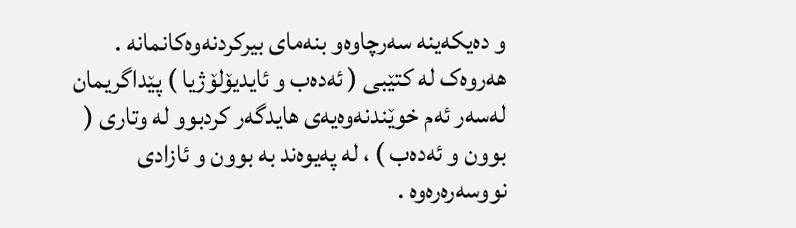و دەیکەینە سەرچاوەو بنەمای بیرکردنەوەکانمانە . هەروەک لە کتێبی ( ئەدەب و ئایدیۆلۆژیا ) پێداگریمان لەسەر ئەم خوێندنەوەیەی هایدگەر کردبوو لە وتاری ( بوون و ئەدەب ) ، لە پەیوەند بە بوون و ئازادی نووسەرەرەوە .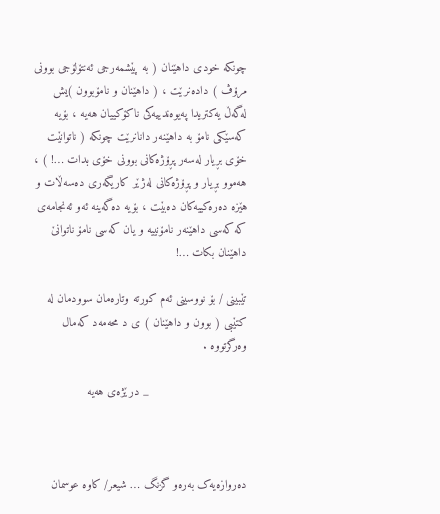چونکە خودی داهێنان ( بە پێشمەرجی ئەنتۆلۆجی بوونی مرۆڤ ) دادەنرێت ، ( داهێنان و نامۆبوون )یش لەگەڵ یەکتریدا پەیوەندییەکی ناکۆکییان هەیە ، بۆیە کەسێکی نامۆ بە داهێنەر دانانرێت چونکە ( ناتوانێت خۆی بڕیار لەسەر پڕۆژەکانی بوونی خۆی بدات …! ) ، هەموو بڕیار و پڕۆژەکانی لەژێر کاریگەری دەسەڵات و هێزە دەرەکییەکان دەبێت ، بۆیە دەگەینە ئەو ئەنجامەی کە کەسی داهێنەر نامۆنییە و یان کەسی نامۆ ناتوانێ داهێنان بکات …!

تێبینی / بۆ نووسینی ئەم کورتە وتارەمان سوودمان لە کتێبی ( بوون و داهێنان ) ی د محەمەد کەمال وەرگرتووە .

                            _ درێژەی هەیە



دەروازەیەک بەرەو گزنگ … شیعر/ کاوە عوسمان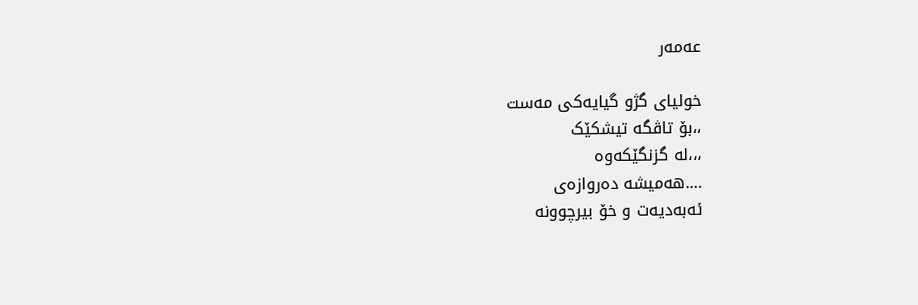عەمەر

خولیای گژو گیایەکی مەست
،،بۆ تاڤگە تیشکێک
،،،لە گزنگێکەوە
….هەمیشە دەروازەی
ئەبەدیەت و خۆ بیرچوونە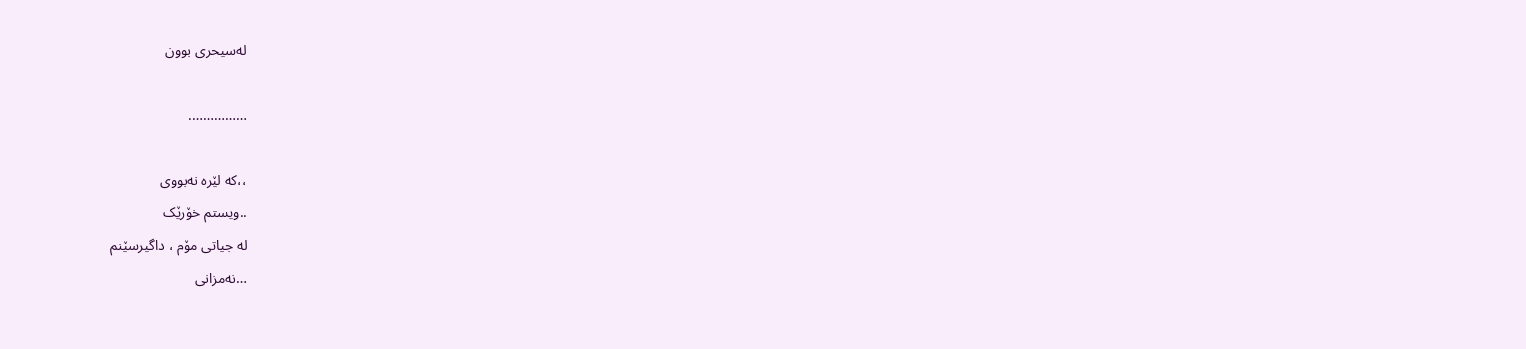لەسیحری بوون

…………….

،،کە لێرە نەبووی
..ویستم خۆرێک
لە جیاتی مۆم ، داگیرسێنم
…نەمزانی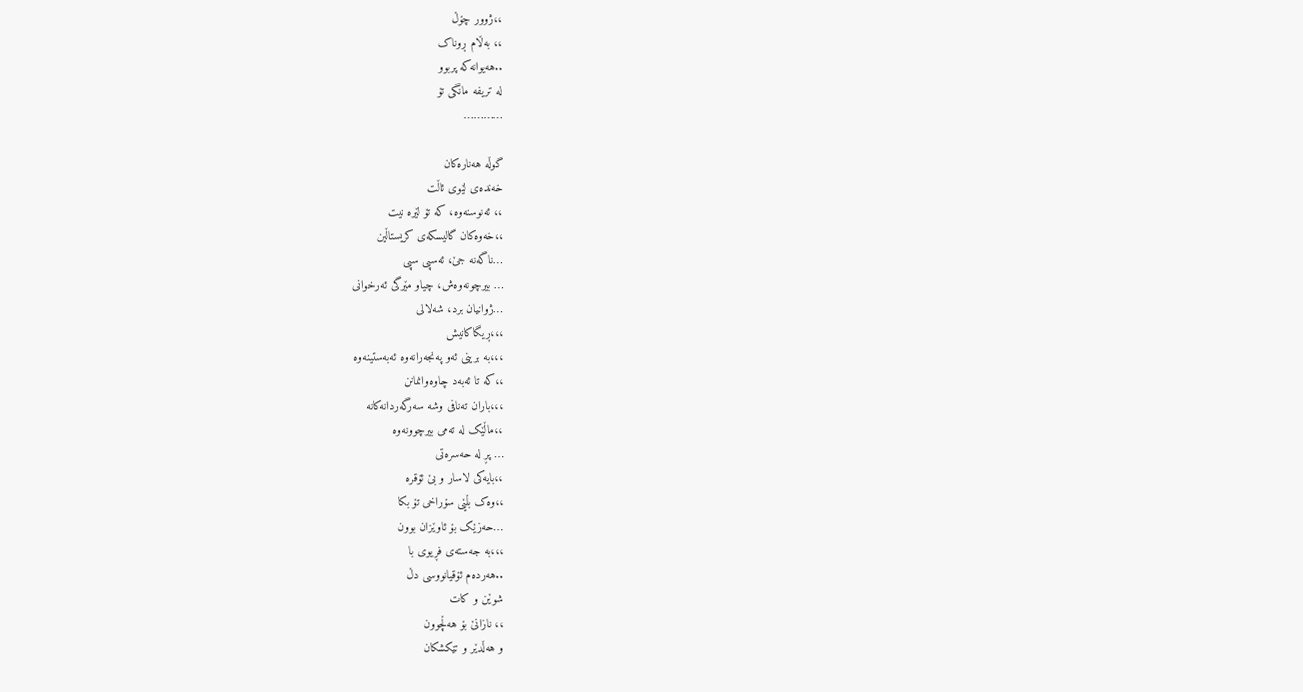،،ژوور چۆڵ
،، بەڵام ڕوناک
..هەیوانەکە پربوو
لە تریفە مانگی تۆ
…………

گوڵە هەنارەکان
خەندەی لێوی ئاڵت
،، ئەنوسنەوە، کە تۆ لێرە نیت
،،خەوەکان گالیسکەی کریستاڵین
…ناگەنە جێ، ئەسپی سپی
… بیرچونەوەش، چیاو مێرگی ئەرخوانی
…ژوانیان برد، شەلالی
،،،ڕیگاکانیش
،،،بە برینی ئەو پەنجەرانەوە ئەبەستینەوە
،،کە تا ئەبەد چاوەوانمانن
،،،باران تەنافی وشە سەرگەردانەکانە
،،ماڵێک لە تەمی بیرچوونەوە
… پڕ لە حەسرەتی
،،بایەکی لاسار و بێ ئۆقرە
،،وەک بڵێی سۆراخی تۆ بکا
…حەزێک بۆ ئاوێزان بوون
،،،بە جەستەی فڕیوی با
..هەردەم ئۆقیانووسی دڵ
شوێن و کات
،، نازانێ بۆ هەڵچوون
و هەڵدێر و تێکشکان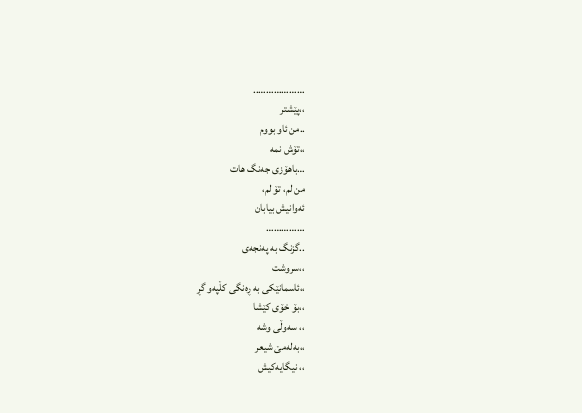………………..
،،پێشتر
..من ئاو بووم
،،تۆش نمە
…باهۆزی جەنگ هات
من لم، تۆ لم،
ئەوانیش بیابان
……………
..گزنگ بە پەنجەی
،،سروشت
،،ئاسمانێکی بە ڕەنگی کڵپەو گڕ
،،بۆ خۆی کێشا
،، سەوڵی وشە
،،بەلەمێ شیعر
،، نیگایەکیش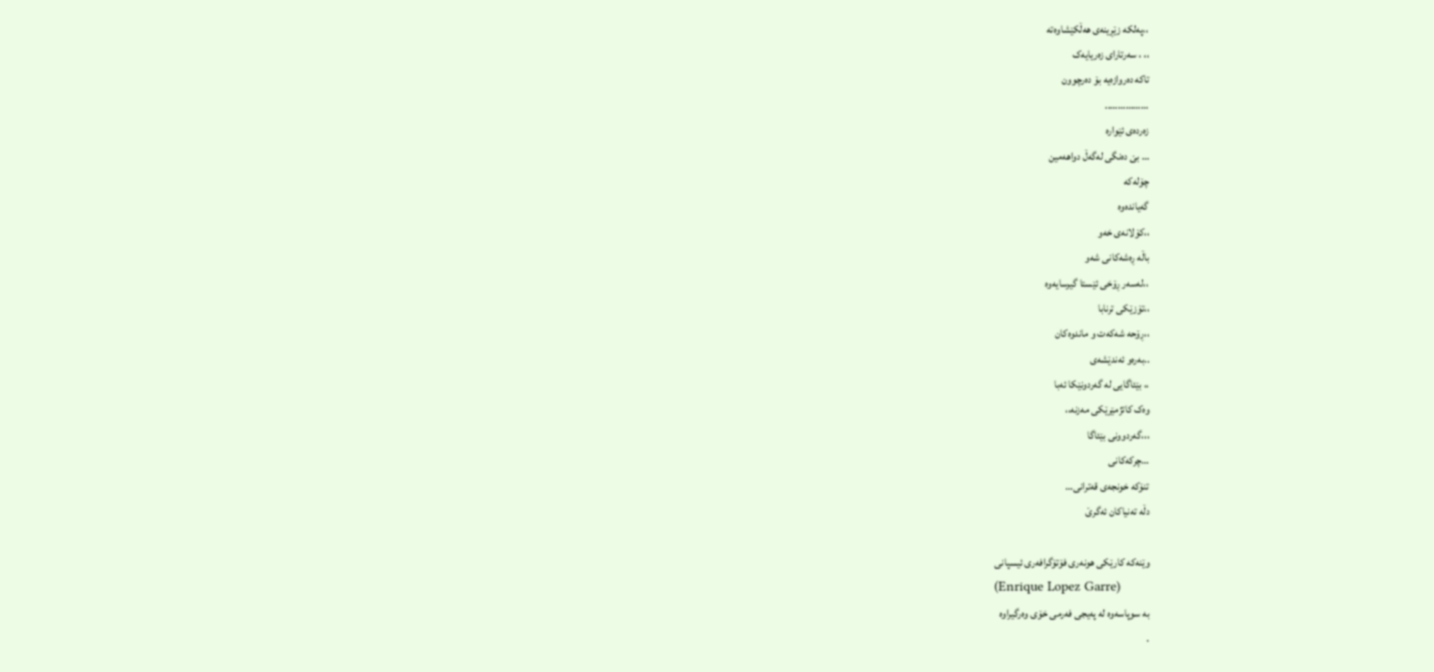،،پەلکە زێڕینەی هەڵکێشاوەتە
،، ، سەرتارای زەریایەک
تاکە دەروازەیە بۆ دەرچوون
……………..
زەردەی ئێوارە
… بێ دەنگی لەگەڵ دواهەمین
چۆلەکە
گەیاندەوە
،،کۆلانەی خەو
باڵە ڕەشەکانی شەو
،،لەسەر ڕۆخی ئێستا گیرسایەوە
،،تۆزێکی ترنابا
،،ڕۆحە شەکەت و ماندوەکان
..بەرەو ئەندێشەی
،، بێئاگایی لە گەردونێکا ئەبا
وەک کاتژمێرێکی مەزنە،،
،،،گەردوونی بێئاگا
…چرکەکانی
تنۆکە خونجەی قەترانی…
دڵە تەنیاکان ئەگرێ

وێنەکە کارێکی هونەری فۆتۆگرافەری ئیسپانی
(Enrique Lopez Garre)
بە سوپاسەوە لە پەیجی فەرمی خۆی وەرگیراوە
.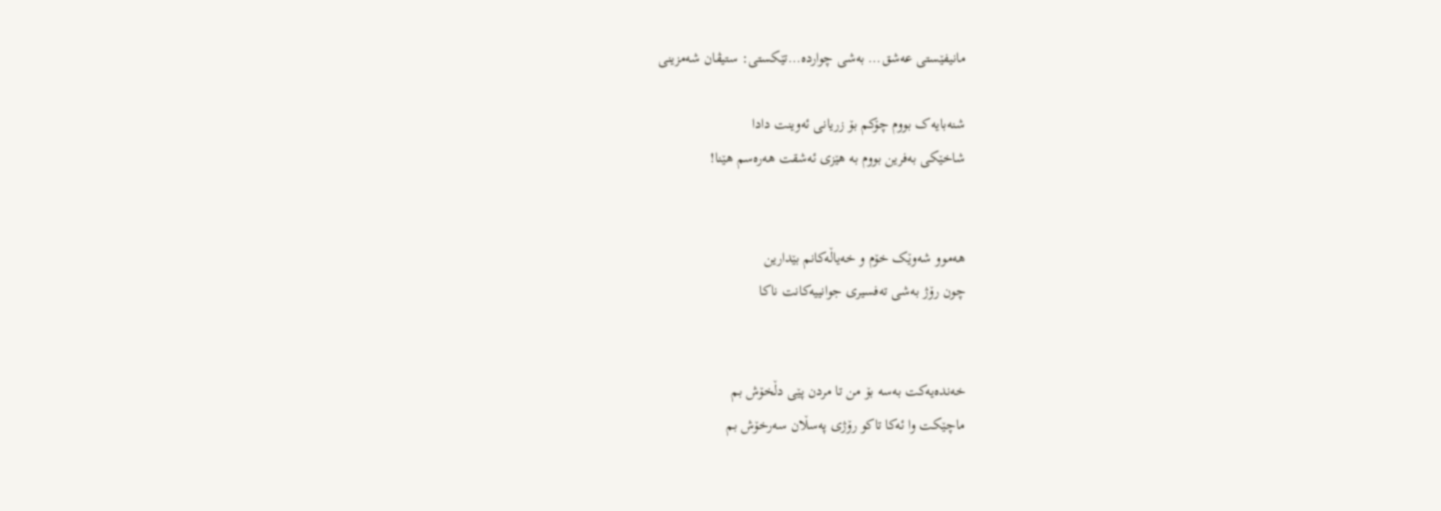مانیفێستی عەشق… بەشی چواردە…تێکستی: ستیڤان شەمزینی

شنەبایەک بووم چۆکم بۆ زریانی ئەوینت دادا
شاخێکی بەفرین بووم بە هێزی ئەشقت هەرەسم هێنا!


هەموو شەوێک خۆم و خەیاڵەکانم بێدارین
چون رۆژ بەشی تەفسیری جوانییەکانت ناکا


خەندەیەکت بەسە بۆ من تا مردن پێی دڵخۆش بم
ماچێکت وا ئەکا تاکو رۆژی پەسڵان سەرخۆش بم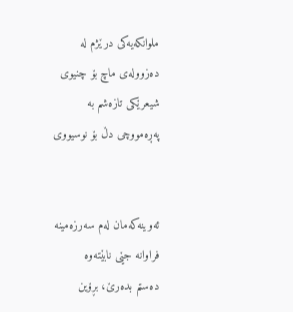ملوانکەیەکی درێژم لە دەزوولەی ماچ بۆ چنیوی
شیعرێکی تازەشم بە پەڕەمووچی دڵ بۆ نوسیووی


ئەوینەکەمان لەم سەرزەمینە فراوانە جێی نابێتەوە
دەستم بدەرێ، بڕۆین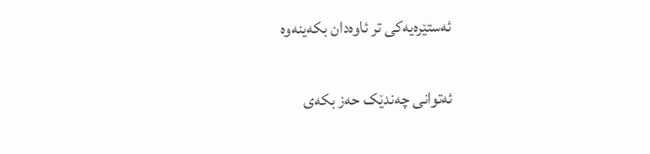ئەستێرەیەکی تر ئاوەدان بکەینەوە


ئەتوانی چەندێک حەز بکەی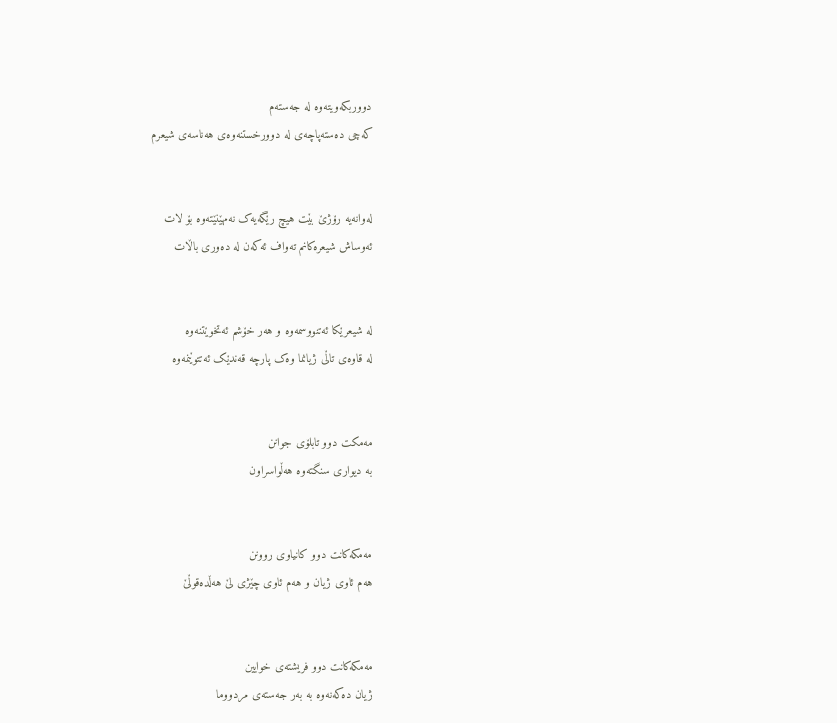دووربکەویتەوە لە جەستەم
کەچی دەستەپاچەی لە دوورخستنەوەی هەناسەی شیعرم


لەوانەیە رۆژێ بێت هیچ رێگەیەک نەمهێنێتەوە بۆ لات
ئەوساش شیعرەکانم تەواف ئەکەن لە دەوری باڵات


لە شیعرێکا ئەتنووسمەوە و هەر خۆشم ئەتخوێتنەوە
لە قاوەی تاڵی ژیانما وەک پارچە قەندێک ئەتتوێنمەوە


مەمکت دوو تابلۆی جوانن
بە دیواری سنگتەوە هەڵواسراون


مەمکەکانت دوو کانیاوی روونن
هەم ئاوی ژیان و هەم ئاوی چێژی لێ هەڵدەقوڵێ


مەمکەکانت دوو فریشتەی خوایین
ژیان دەکەنەوە بە بەر جەستەی مردووما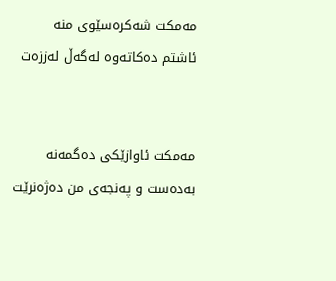مەمکت شەکرەسێوی منە
ئاشتم دەکاتەوە لەگەڵ لەززەت


مەمکت ئاوازێکی دەگمەنە
بەدەست و پەنجەی من دەژەنرێت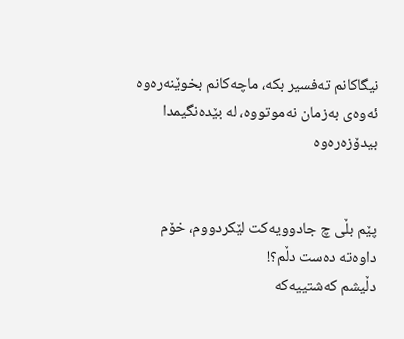نیگاکانم تەفسیر بکە، ماچەکانم بخوێنەرەوە
ئەوەی بەزمان نەموتووە، لە بێدەنگیمدا بیدۆزەرەوە


پێم بڵی چ جادوویەکت لێکردووم، خۆم داوەتە دەست دڵم؟!
دڵیشم کەشتییەکە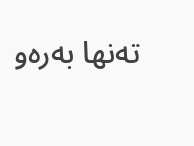تەنها بەرەو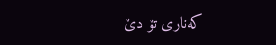کەناری تۆ دێ